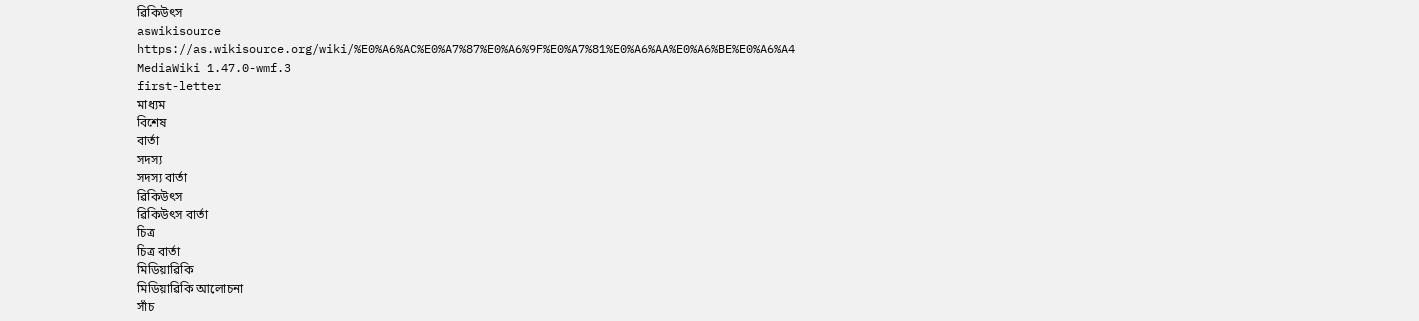ৱিকিউৎস
aswikisource
https://as.wikisource.org/wiki/%E0%A6%AC%E0%A7%87%E0%A6%9F%E0%A7%81%E0%A6%AA%E0%A6%BE%E0%A6%A4
MediaWiki 1.47.0-wmf.3
first-letter
মাধ্যম
বিশেষ
বাৰ্তা
সদস্য
সদস্য বাৰ্তা
ৱিকিউৎস
ৱিকিউৎস বাৰ্তা
চিত্ৰ
চিত্ৰ বাৰ্তা
মিডিয়াৱিকি
মিডিয়াৱিকি আলোচনা
সাঁচ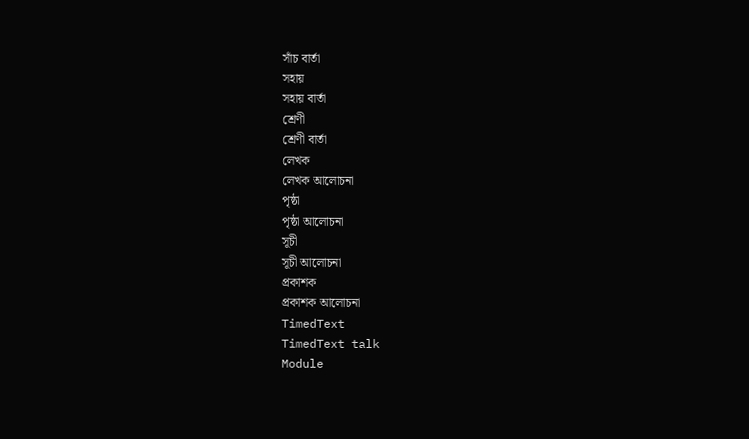সাঁচ বাৰ্তা
সহায়
সহায় বাৰ্তা
শ্ৰেণী
শ্ৰেণী বাৰ্তা
লেখক
লেখক আলোচনা
পৃষ্ঠা
পৃষ্ঠা আলোচনা
সূচী
সূচী আলোচনা
প্ৰকাশক
প্ৰকাশক আলোচনা
TimedText
TimedText talk
Module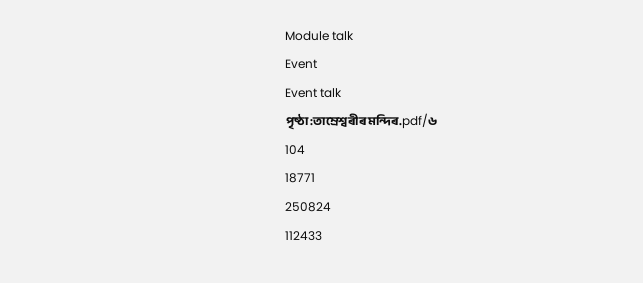Module talk
Event
Event talk
পৃষ্ঠা:তাম্ৰেশ্বৰীৰ মন্দিৰ.pdf/৬
104
18771
250824
112433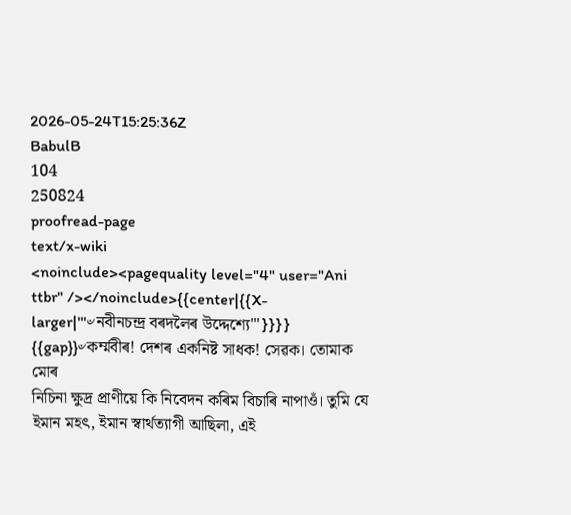2026-05-24T15:25:36Z
BabulB
104
250824
proofread-page
text/x-wiki
<noinclude><pagequality level="4" user="Ani ttbr" /></noinclude>{{center|{{X-larger|'''৺নবীনচন্দ্ৰ বৰদলৈৰ উদ্দেশ্যে'''}}}}
{{gap}}৺কৰ্ম্মবীৰ! দেশৰ একনিষ্ট সাধক! সেৱক। তোমাক মোৰ
নিচিনা ক্ষুদ্ৰ প্ৰাণীয়ে কি নিবেদন কৰিম বিচাৰি নাপাওঁ। তুমি যে
ইমান মহৎ, ইমান স্বাৰ্থত্যাগী আছিলা, এই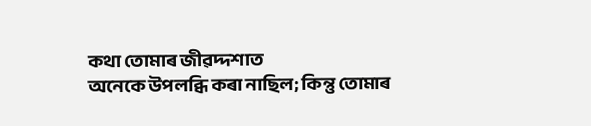কথা তোমাৰ জীৱদ্দশাত
অনেকে উপলব্ধি কৰা নাছিল; কিন্তু তোমাৰ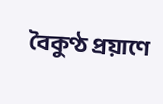বৈকুণ্ঠ প্ৰয়াণে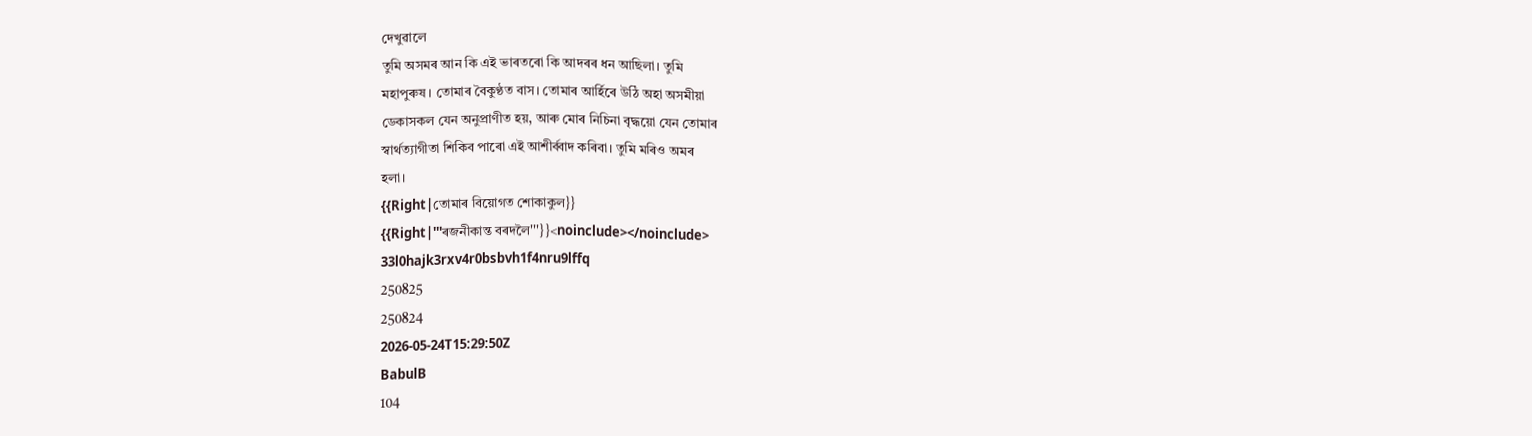দেখুৱালে
তুমি অসমৰ আন কি এই ভাৰতৰো কি আদৰৰ ধন আছিলা। তুমি
মহাপুৰুষ। তোমাৰ বৈকুণ্ঠত বাস। তোমাৰ আৰ্হিৰে উঠি অহা অসমীয়া
ডেকাসকল যেন অনুপ্ৰাণীত হয়, আৰু মোৰ নিচিনা বৃদ্ধয়ো যেন তোমাৰ
স্বাৰ্থত্যাগীতা শিকিব পাৰো এই আশীৰ্ব্বাদ কৰিবা। তুমি মৰিও অমৰ
হলা।
{{Right|তোমাৰ বিয়োগত শোকাকুল}}
{{Right|'''ৰজনীকান্ত বৰদলৈ'''}}<noinclude></noinclude>
33l0hajk3rxv4r0bsbvh1f4nru9lffq
250825
250824
2026-05-24T15:29:50Z
BabulB
104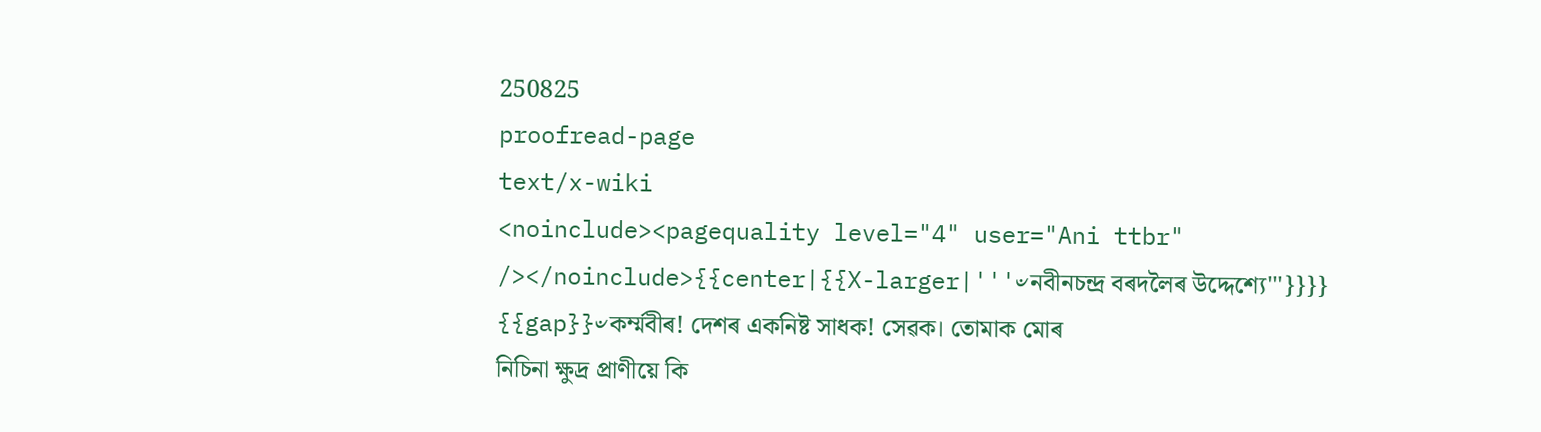250825
proofread-page
text/x-wiki
<noinclude><pagequality level="4" user="Ani ttbr" /></noinclude>{{center|{{X-larger|'''৺নবীনচন্দ্ৰ বৰদলৈৰ উদ্দেশ্যে'''}}}}
{{gap}}৺কৰ্ম্মবীৰ! দেশৰ একনিষ্ট সাধক! সেৱক। তোমাক মোৰ
নিচিনা ক্ষুদ্ৰ প্ৰাণীয়ে কি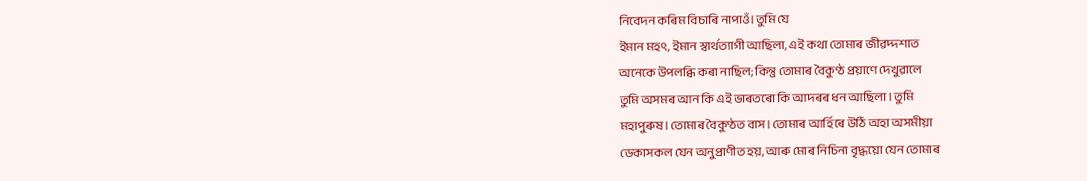নিবেদন কৰিম বিচাৰি নাপাওঁ। তুমি যে
ইমান মহৎ, ইমান স্বাৰ্থত্যাগী আছিলা, এই কথা তোমাৰ জীৱদ্দশাত
অনেকে উপলব্ধি কৰা নাছিল; কিন্তু তোমাৰ বৈকুণ্ঠ প্ৰয়াণে দেখুৱালে
তুমি অসমৰ আন কি এই ভাৰতৰো কি আদৰৰ ধন আছিলা। তুমি
মহাপুৰুষ। তোমাৰ বৈকুণ্ঠত বাস। তোমাৰ আৰ্হিৰে উঠি অহা অসমীয়া
ডেকাসকল যেন অনুপ্ৰাণীত হয়, আৰু মোৰ নিচিনা বৃদ্ধয়ো যেন তোমাৰ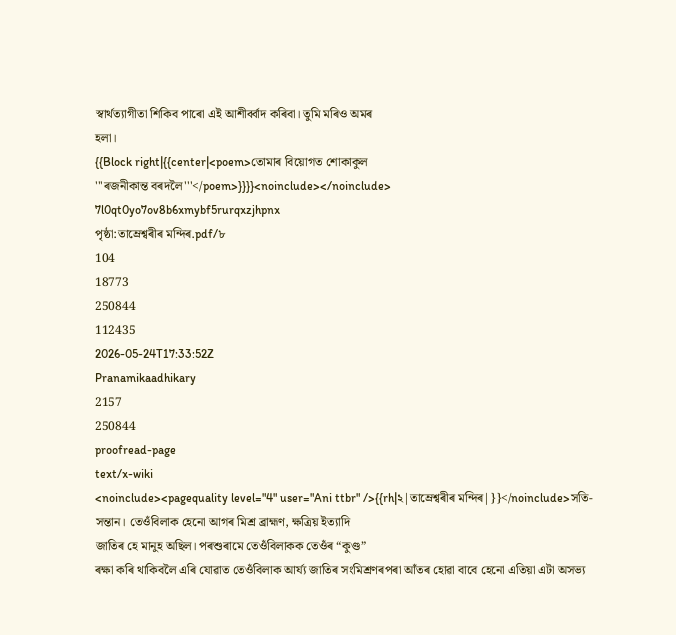স্বাৰ্থত্যাগীতা শিকিব পাৰো এই আশীৰ্ব্বাদ কৰিবা। তুমি মৰিও অমৰ
হলা।
{{Block right|{{center|<poem>তোমাৰ বিয়োগত শোকাকুল
'''ৰজনীকান্ত বৰদলৈ'''</poem>}}}}<noinclude></noinclude>
7l0qt0yo7ov8b6xmybf5rurqxzjhpnx
পৃষ্ঠা:তাম্ৰেশ্বৰীৰ মন্দিৰ.pdf/৮
104
18773
250844
112435
2026-05-24T17:33:52Z
Pranamikaadhikary
2157
250844
proofread-page
text/x-wiki
<noinclude><pagequality level="4" user="Ani ttbr" />{{rh|২|তাম্ৰেশ্বৰীৰ মন্দিৰ|}}</noinclude>সতি-সন্তান। তেওঁবিলাক হেনো আগৰ মিশ্ৰ ব্ৰাহ্মণ, ক্ষত্ৰিয় ইত্যাদি
জাতিৰ হে মানুহ অছিল। পৰশুৰামে তেওঁবিলাকক তেওঁৰ “কুণ্ড”
ৰক্ষা কৰি থাকিবলৈ এৰি যোৱাত তেওঁবিলাক আৰ্য্য জাতিৰ সংমিশ্ৰণৰপৰা আঁতৰ হোৱা বাবে হেনো এতিয়া এটা অসভ্য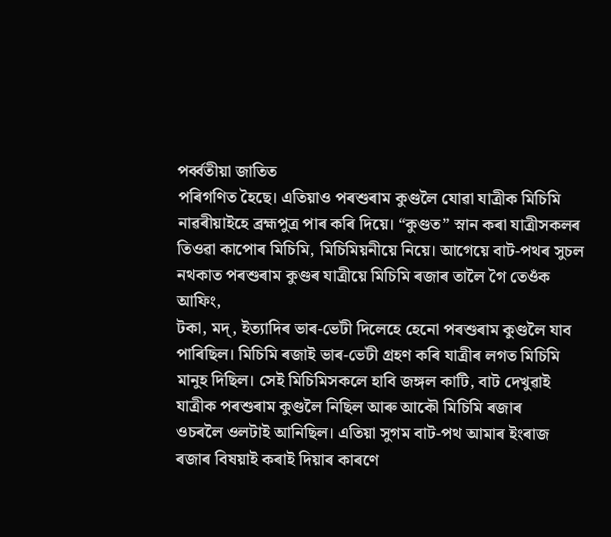পৰ্ব্বতীয়া জাতিত
পৰিগণিত হৈছে। এতিয়াও পৰশুৰাম কুণ্ডলৈ যোৱা যাত্ৰীক মিচিমি
নাৱৰীয়াইহে ব্ৰহ্মপুত্ৰ পাৰ কৰি দিয়ে। “কুণ্ডত” স্নান কৰা যাত্ৰীসকলৰ
তিওৱা কাপোৰ মিচিমি, মিচিমিয়নীয়ে নিয়ে। আগেয়ে বাট-পথৰ সুচল
নথকাত পৰশুৰাম কুণ্ডৰ যাত্ৰীয়ে মিচিমি ৰজাৰ তালৈ গৈ তেওঁক আফিং,
টকা, মদ্, ইত্যাদিৰ ভাৰ-ভেটী দিলেহে হেনো পৰশুৰাম কুণ্ডলৈ যাব
পাৰিছিল। মিচিমি ৰজাই ভাৰ-ভেটী গ্ৰহণ কৰি যাত্ৰীৰ লগত মিচিমি
মানুহ দিছিল। সেই মিচিমিসকলে হাবি জঙ্গল কাটি, বাট দেখুৱাই
যাত্ৰীক পৰশুৰাম কুণ্ডলৈ নিছিল আৰু আকৌ মিচিমি ৰজাৰ
ওচৰলৈ ওলটাই আনিছিল। এতিয়া সুগম বাট-পথ আমাৰ ইংৰাজ
ৰজাৰ বিষয়াই কৰাই দিয়াৰ কাৰণে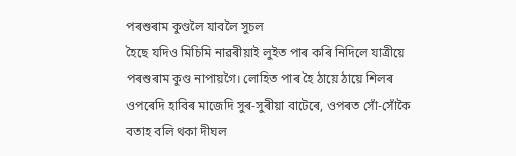পৰশুৰাম কুণ্ডলৈ যাবলৈ সুচল
হৈছে যদিও মিচিমি নাৱৰীয়াই লুইত পাৰ কৰি নিদিলে যাত্ৰীয়ে
পৰশুৰাম কুণ্ড নাপায়গৈ। লোহিত পাৰ হৈ ঠায়ে ঠায়ে শিলৰ
ওপৰেদি হাবিৰ মাজেদি সুৰ-সুৰীয়া বাটেৰে, ওপৰত সোঁ-সোঁকৈ
বতাহ বলি থকা দীঘল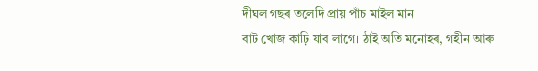দীঘল গছৰ তলেদি প্ৰায় পাঁচ মাইল মান
বাট খোজ কাঢ়ি যাব লাগে। ঠাই অতি মনোহৰ, গহীন আৰু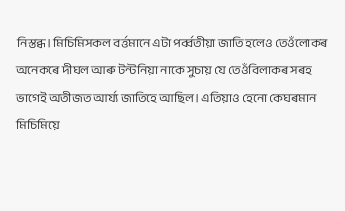নিস্তব্ধ। মিচিমিসকল বৰ্ত্তমানে এটা পৰ্ব্বতীয়া জাতি হলেও তেওঁলোকৰ
অনেকৰে দীঘল আৰু টন্টনিয়া নাকে সুচায় যে তেওঁবিলাকৰ সৰহ
ভাগেই অতীজত আৰ্য্য জাতিহে আছিল। এতিয়াও হেনো কেঘৰমান
মিচিমিয়ে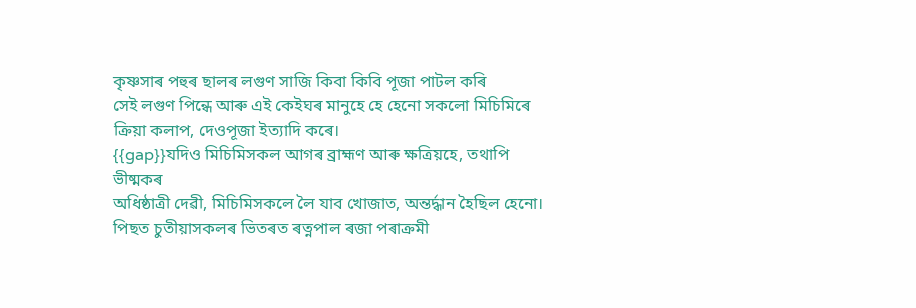কৃষ্ণসাৰ পহুৰ ছালৰ লগুণ সাজি কিবা কিবি পূজা পাটল কৰি
সেই লগুণ পিন্ধে আৰু এই কেইঘৰ মানুহে হে হেনো সকলো মিচিমিৰে
ক্ৰিয়া কলাপ, দেওপূজা ইত্যাদি কৰে।
{{gap}}যদিও মিচিমিসকল আগৰ ব্ৰাহ্মণ আৰু ক্ষত্ৰিয়হে, তথাপি ভীষ্মকৰ
অধিষ্ঠাত্ৰী দেৱী, মিচিমিসকলে লৈ যাব খোজাত, অন্তৰ্দ্ধান হৈছিল হেনো।
পিছত চুতীয়াসকলৰ ভিতৰত ৰত্নপাল ৰজা পৰাক্ৰমী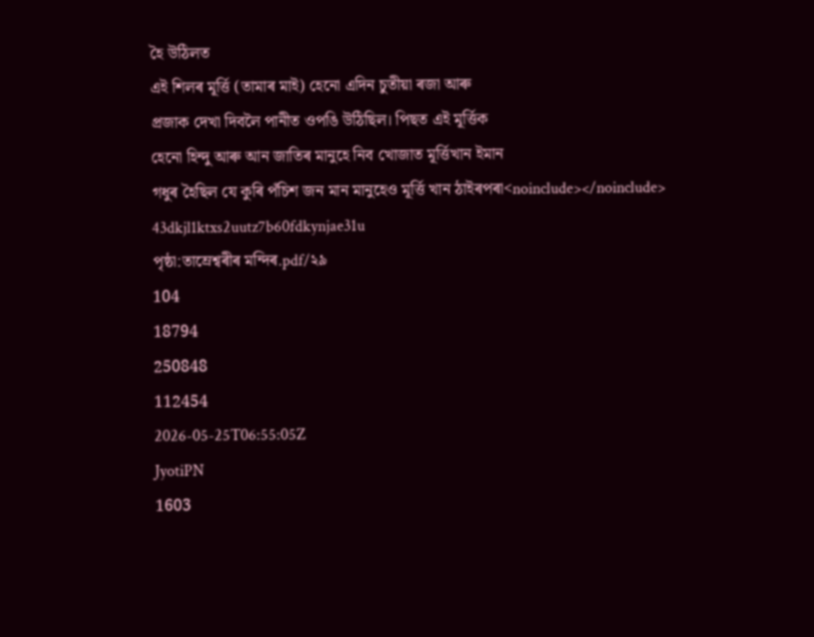হৈ উঠিলত
এই শিলৰ মূৰ্ত্তি (তামাৰ মাই) হেনো এদিন চুতীয়া ৰজা আৰু
প্ৰজাক দেখা দিবলৈ পানীত ওপঙি উঠিছিল। পিছত এই মূৰ্ত্তিক
হেনো হিন্দু আৰু আন জাতিৰ মানুহে নিব খোজাত মূৰ্ত্তিখান ইমান
গধুৰ হৈছিল যে কুৰি পঁচিশ জন মান মানুহেও মূৰ্ত্তি খান ঠাইৰপৰা<noinclude></noinclude>
43dkjl1ktxs2uutz7b60fdkynjae31u
পৃষ্ঠা:তাম্ৰেশ্বৰীৰ মন্দিৰ.pdf/২৯
104
18794
250848
112454
2026-05-25T06:55:05Z
JyotiPN
1603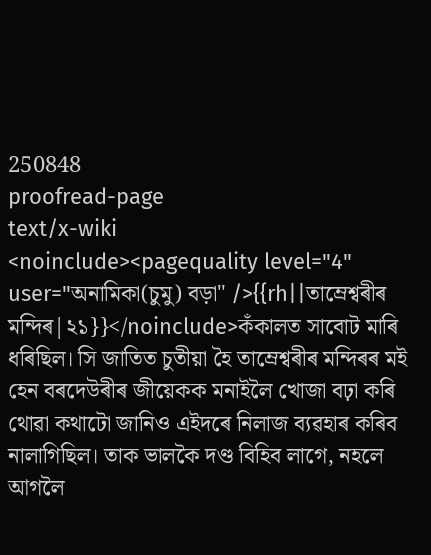250848
proofread-page
text/x-wiki
<noinclude><pagequality level="4" user="অনামিকা(চুমু) বড়া" />{{rh||তাম্ৰেশ্বৰীৰ মন্দিৰ|২১}}</noinclude>কঁকালত সাবোট মাৰি ধৰিছিল। সি জাতিত চুতীয়া হৈ তাম্ৰেশ্বৰীৰ মন্দিৰৰ মই হেন বৰদেউৰীৰ জীয়েকক মনাইলৈ খোজা বঢ়া কৰি থোৱা কথাটো জানিও এইদৰে নিলাজ ব্যৱহাৰ কৰিব নালাগিছিল। তাক ভালকৈ দণ্ড বিহিব লাগে, নহলে আগলৈ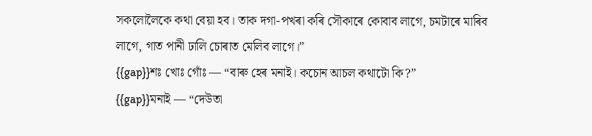সকলোলৈকে কথা বেয়া হব। তাক দগা-পখৰা কৰি সৌকাৰে কোবাব লাগে, চমটাৰে মাৰিব লাগে, গাত পানী ঢালি চোৰাত মেলিব লাগে।”
{{gap}}শঃ খোঃ গোঁঃ — “বাৰু হেৰ মনাই। কচোন আচল কথাটো কি?”
{{gap}}মনাই — “দেউতা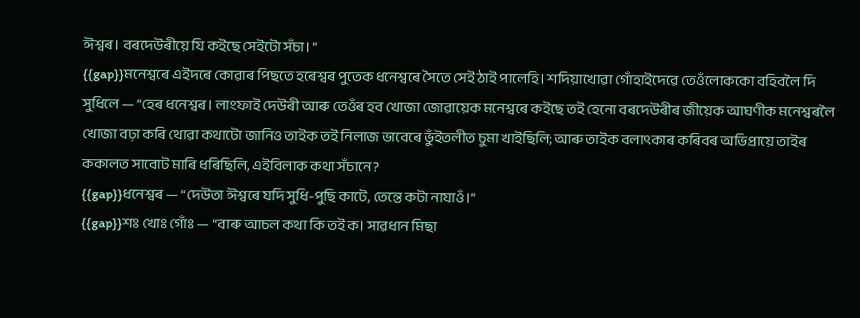ঈশ্বৰ। বৰদেউৰীয়ে যি কইছে সেইটো সঁচা। ”
{{gap}}মনেশ্বৰে এইদৰে কোৱাৰ পিছতে হৰেশ্বৰ পুতেক ধনেশ্বৰে সৈতে সেই ঠাই পালেহি। শদিয়াখোৱা গোঁহাইদেৱে তেওঁলোককো বহিবলৈ দি সুধিলে — “হেৰ ধনেশ্বৰ। লাংফাই দেউৰী আৰু তেওঁৰ হব খোজা জোৱায়েক মনেশ্বৰে কইছে তই হেনো বৰদেউৰীৰ জীয়েক আঘণীক মনেশ্বৰলৈ খোজা বঢ়া কৰি থোৱা কথাটো জানিও তাইক তই নিলাজ ভাবেৰে ভুঁইতলীত চুমা খাইছিলি; আৰু তাইক বলাৎকাৰ কৰিবৰ অভিপ্ৰায়ে তাইৰ ককালত সাবোট মাৰি ধৰিছিলি, এইবিলাক কথা সঁচানে?
{{gap}}ধনেশ্বৰ — “দেউতা ঈশ্বৰে যদি সুধি-পুছি কাটে, তেন্তে কটা নাযাওঁ।”
{{gap}}শঃ খোঃ গোঁঃ — “বাৰু আচল কথা কি তই ক। সাৱধান মিছা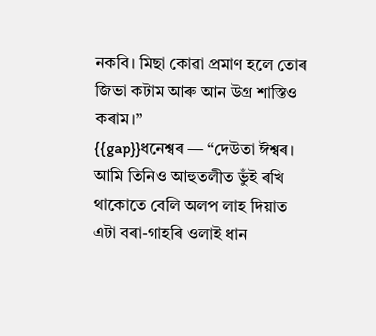নকবি। মিছা কোৱা প্ৰমাণ হলে তোৰ জিভা কটাম আৰু আন উগ্ৰ শাস্তিও কৰাম।”
{{gap}}ধনেশ্বৰ — “দেউতা ঈশ্বৰ। আমি তিনিও আহুতলীত ভুঁই ৰখি থাকোতে বেলি অলপ লাহ দিয়াত এটা বৰা-গাহৰি ওলাই ধান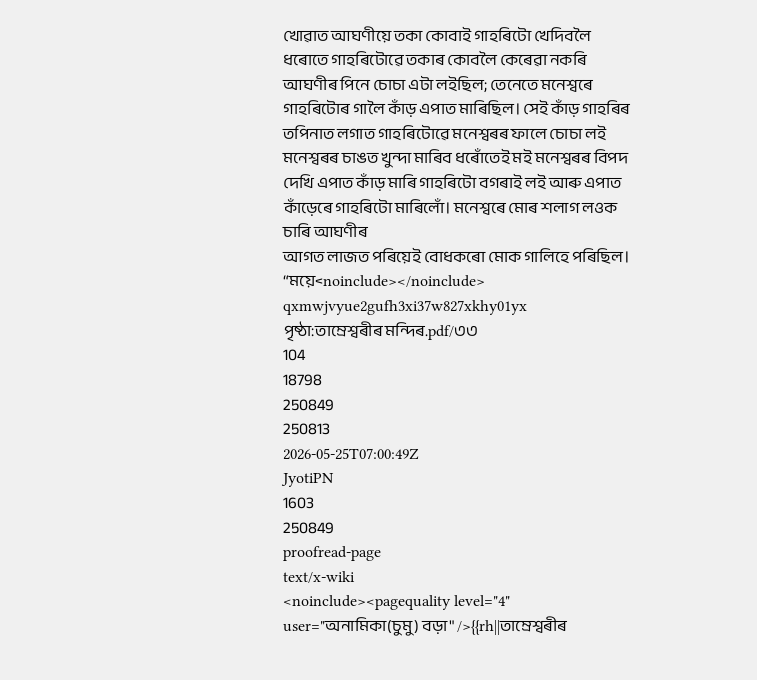খোৱাত আঘণীয়ে তকা কোবাই গাহৰিটো খেদিবলৈ ধৰোতে গাহৰিটোৱে তকাৰ কোবলৈ কেৰেৱা নকৰি আঘণীৰ পিনে চোচা এটা লইছিল; তেনেতে মনেশ্বৰে গাহৰিটোৰ গালৈ কাঁড় এপাত মাৰিছিল। সেই কাঁড় গাহৰিৰ তপিনাত লগাত গাহৰিটোৱে মনেশ্বৰৰ ফালে চোচা লই মনেশ্বৰৰ চাঙত খুন্দা মাৰিব ধৰোঁতেই মই মনেশ্বৰৰ বিপদ দেখি এপাত কাঁড় মাৰি গাহৰিটো বগৰাই লই আৰু এপাত কাঁড়েৰে গাহৰিটো মাৰিলোঁ। মনেশ্বৰে মোৰ শলাগ লওক চাৰি আঘণীৰ
আগত লাজত পৰিয়েই বোধকৰো মোক গালিহে পৰিছিল। “ময়ে<noinclude></noinclude>
qxmwjvyue2gufh3xi37w827xkhy01yx
পৃষ্ঠা:তাম্ৰেশ্বৰীৰ মন্দিৰ.pdf/৩৩
104
18798
250849
250813
2026-05-25T07:00:49Z
JyotiPN
1603
250849
proofread-page
text/x-wiki
<noinclude><pagequality level="4" user="অনামিকা(চুমু) বড়া" />{{rh||তাম্ৰেশ্বৰীৰ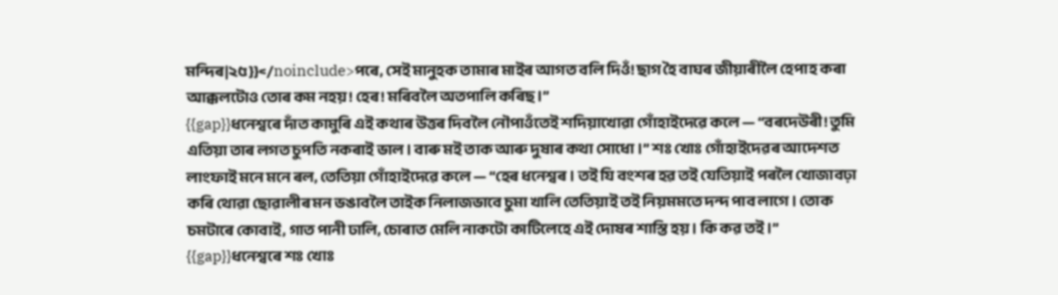মন্দিৰ|২৫}}</noinclude>পৰে, সেই মানুহক তামাৰ মাইৰ আগত বলি দিওঁ! ছাগ হৈ বাঘৰ জীয়াৰীলৈ হেপাহ কৰা আক্কলটোও তোৰ কম নহয়! হেৰ! মৰিবলৈ অতপালি কৰিছ।”
{{gap}}ধনেশ্বৰে দাঁত কামুৰি এই কথাৰ উত্তৰ দিবলৈ নৌপাওঁতেই শদিয়াখোৱা গোঁহাইদেৱে কলে — “বৰদেউৰী! তুমি এতিয়া তাৰ লগত চুপতি নকৰাই ভাল। বাৰু মই তাক আৰু দুষাৰ কথা সোধো।” শঃ খোঃ গোঁহাইদেৱৰ আদেশত লাংফাই মনে মনে ৰল, তেতিয়া গোঁহাইদেৱে কলে — “হেৰ ধনেশ্বৰ। তই যি বংশৰ হৱ তই যেতিয়াই পৰলৈ খোজাবঢ়া কৰি থোৱা ছোৱালীৰ মন ভঙাবলৈ তাইক নিলাজভাবে চুমা খালি তেতিয়াই তই নিয়মমতে দন্দ পাব লাগে। তোক চমটাৰে কোবাই, গাত পানী ঢালি, চোৰাত মেলি নাকটো কাটিলেহে এই দোষৰ শাস্তি হয়। কি কৱ তই।”
{{gap}}ধনেশ্বৰে শঃ খোঃ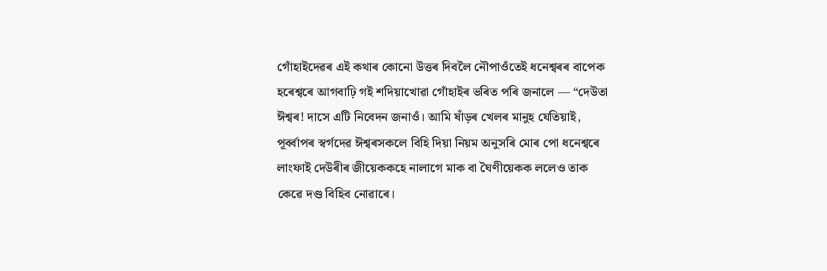গোঁহাইদেৱৰ এই কথাৰ কোনো উত্তৰ দিবলৈ নৌপাওঁতেই ধনেশ্বৰৰ বাপেক হৰেশ্বৰে আগবাঢ়ি গই শদিয়াখোৱা গোঁহাইৰ ভৰিত পৰি জনালে — “দেউতা ঈশ্বৰ! দাসে এটি নিবেদন জনাওঁ। আমি ষাঁড়ৰ খেলৰ মানুহ যেতিয়াই, পূৰ্ব্বাপৰ স্বৰ্গদেৱ ঈশ্বৰসকলে বিহি দিয়া নিয়ম অনুসৰি মোৰ পো ধনেশ্বৰে লাংফাই দেউৰীৰ জীয়েককহে নালাগে মাক বা ঘৈণীয়েকক ললেও তাক কেৱে দণ্ড বিহিব নোৱাৰে।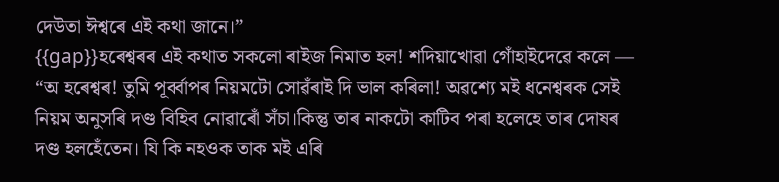দেউতা ঈশ্বৰে এই কথা জানে।”
{{gap}}হৰেশ্বৰৰ এই কথাত সকলো ৰাইজ নিমাত হল! শদিয়াখোৱা গোঁহাইদেৱে কলে — “অ হৰেশ্বৰ! তুমি পূৰ্ব্বাপৰ নিয়মটো সোৱঁৰাই দি ভাল কৰিলা! অৱশ্যে মই ধনেশ্বৰক সেই নিয়ম অনুসৰি দণ্ড বিহিব নোৱাৰোঁ সঁচা।কিন্তু তাৰ নাকটো কাটিব পৰা হলেহে তাৰ দোষৰ দণ্ড হলহেঁতেন। যি কি নহওক তাক মই এৰি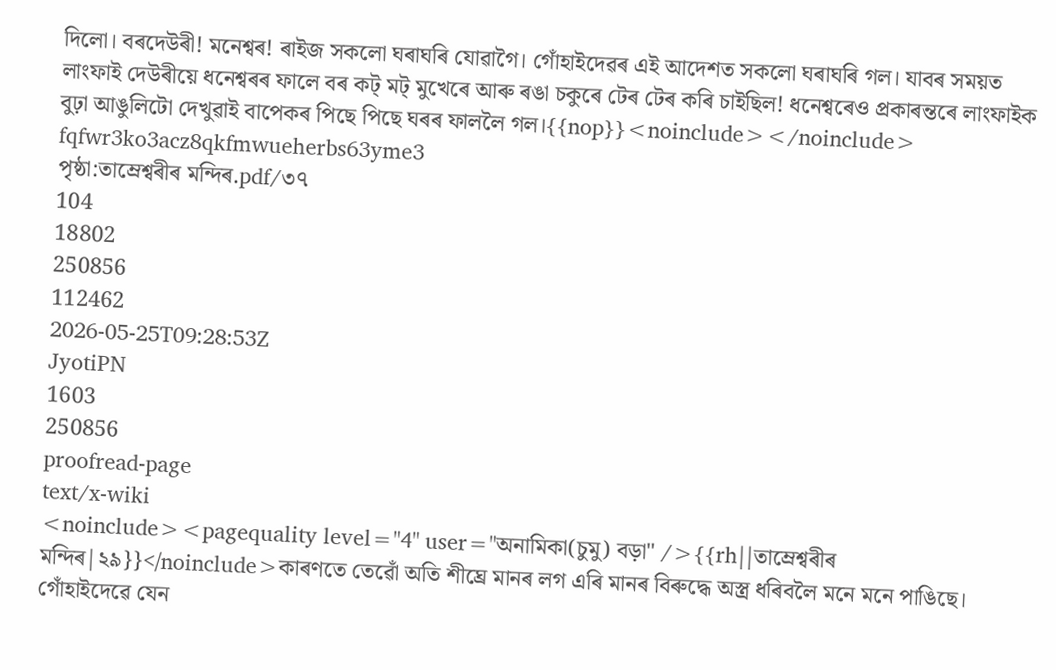দিলো। বৰদেউৰী! মনেশ্বৰ! ৰাইজ সকলো ঘৰাঘৰি যোৱাগৈ। গোঁহাইদেৱৰ এই আদেশত সকলো ঘৰাঘৰি গল। যাবৰ সময়ত লাংফাই দেউৰীয়ে ধনেশ্বৰৰ ফালে বৰ কট্ মট্ মুখেৰে আৰু ৰঙা চকুৰে টেৰ টেৰ কৰি চাইছিল! ধনেশ্বৰেও প্ৰকাৰন্তৰে লাংফাইক বুঢ়া আঙুলিটো দেখুৱাই বাপেকৰ পিছে পিছে ঘৰৰ ফাললৈ গল।{{nop}}<noinclude></noinclude>
fqfwr3ko3acz8qkfmwueherbs63yme3
পৃষ্ঠা:তাম্ৰেশ্বৰীৰ মন্দিৰ.pdf/৩৭
104
18802
250856
112462
2026-05-25T09:28:53Z
JyotiPN
1603
250856
proofread-page
text/x-wiki
<noinclude><pagequality level="4" user="অনামিকা(চুমু) বড়া" />{{rh||তাম্ৰেশ্বৰীৰ মন্দিৰ|২৯}}</noinclude>কাৰণতে তেৱোঁ অতি শীঘ্ৰে মানৰ লগ এৰি মানৰ বিৰুদ্ধে অস্ত্ৰ ধৰিবলৈ মনে মনে পাঙিছে। গোঁহাইদেৱে যেন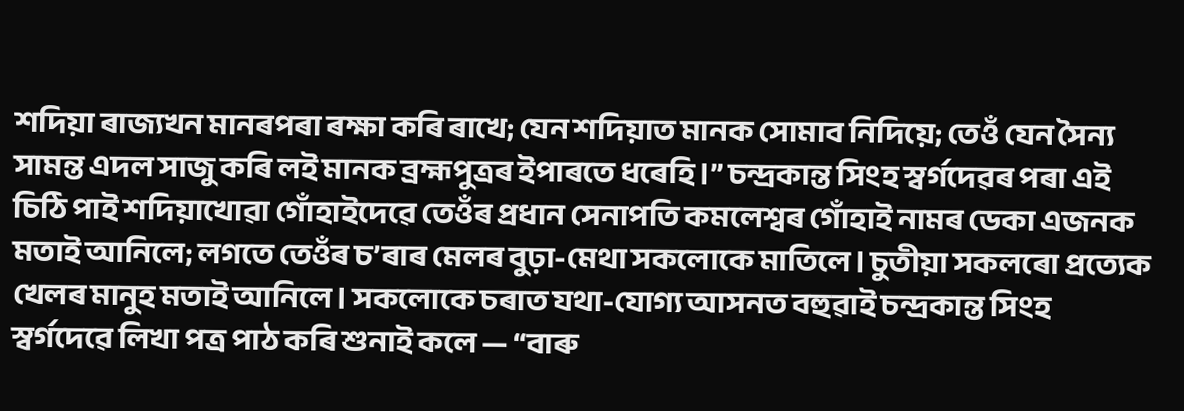শদিয়া ৰাজ্যখন মানৰপৰা ৰক্ষা কৰি ৰাখে; যেন শদিয়াত মানক সোমাব নিদিয়ে; তেওঁ যেন সৈন্য সামন্ত এদল সাজু কৰি লই মানক ব্ৰহ্মপুত্ৰৰ ইপাৰতে ধৰেহি।” চন্দ্ৰকান্ত সিংহ স্বৰ্গদেৱৰ পৰা এই চিঠি পাই শদিয়াখোৱা গোঁহাইদেৱে তেওঁৰ প্ৰধান সেনাপতি কমলেশ্বৰ গোঁহাই নামৰ ডেকা এজনক মতাই আনিলে; লগতে তেওঁৰ চ’ৰাৰ মেলৰ বুঢ়া-মেথা সকলোকে মাতিলে। চুতীয়া সকলৰো প্ৰত্যেক খেলৰ মানুহ মতাই আনিলে। সকলোকে চৰাত যথা-যোগ্য আসনত বহুৱাই চন্দ্ৰকান্ত সিংহ স্বৰ্গদেৱে লিখা পত্ৰ পাঠ কৰি শুনাই কলে — “বাৰু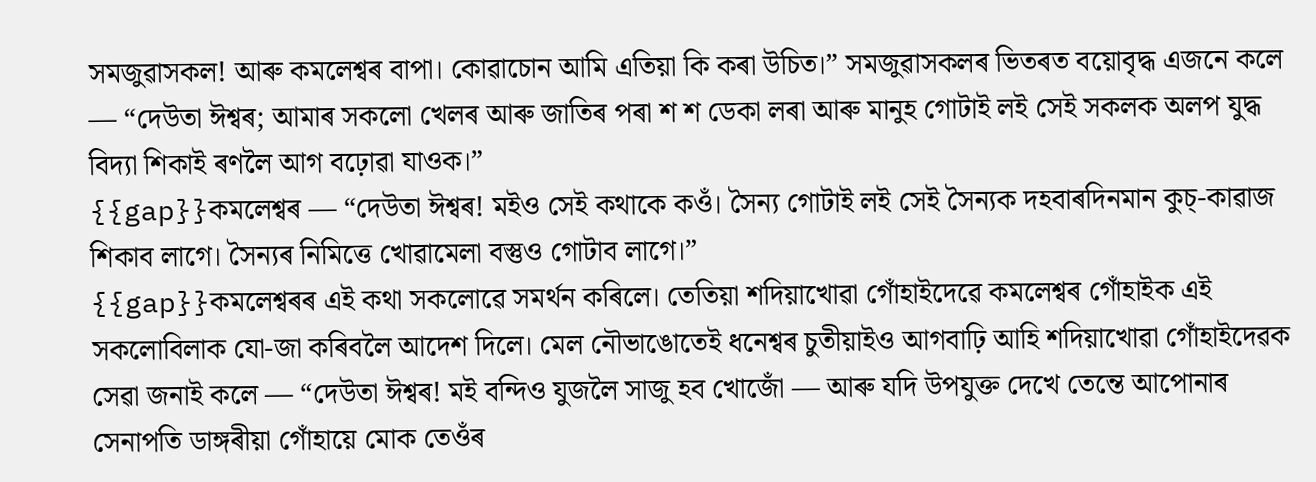সমজুৱাসকল! আৰু কমলেশ্বৰ বাপা। কোৱাচোন আমি এতিয়া কি কৰা উচিত।” সমজুৱাসকলৰ ভিতৰত বয়োবৃদ্ধ এজনে কলে — “দেউতা ঈশ্বৰ; আমাৰ সকলো খেলৰ আৰু জাতিৰ পৰা শ শ ডেকা লৰা আৰু মানুহ গোটাই লই সেই সকলক অলপ যুদ্ধ বিদ্যা শিকাই ৰণলৈ আগ বঢ়োৱা যাওক।”
{{gap}}কমলেশ্বৰ — “দেউতা ঈশ্বৰ! মইও সেই কথাকে কওঁ। সৈন্য গোটাই লই সেই সৈন্যক দহবাৰদিনমান কুচ্-কাৱাজ শিকাব লাগে। সৈন্যৰ নিমিত্তে খোৱামেলা বস্তুও গোটাব লাগে।”
{{gap}}কমলেশ্বৰৰ এই কথা সকলোৱে সমৰ্থন কৰিলে। তেতিয়া শদিয়াখোৱা গোঁহাইদেৱে কমলেশ্বৰ গোঁহাইক এই সকলোবিলাক যো-জা কৰিবলৈ আদেশ দিলে। মেল নৌভাঙোতেই ধনেশ্বৰ চুতীয়াইও আগবাঢ়ি আহি শদিয়াখোৱা গোঁহাইদেৱক সেৱা জনাই কলে — “দেউতা ঈশ্বৰ! মই বন্দিও যুজলৈ সাজু হব খোজোঁ — আৰু যদি উপযুক্ত দেখে তেন্তে আপোনাৰ সেনাপতি ডাঙ্গৰীয়া গোঁহায়ে মোক তেওঁৰ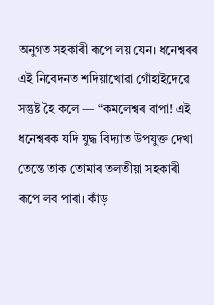অনুগত সহকাৰী ৰূপে লয় যেন। ধনেশ্বৰৰ এই নিবেদনত শদিয়াখোৱা গোঁহাইদেৱে সন্তুষ্ট হৈ কলে — “কমলেশ্বৰ বাপা! এই ধনেশ্বৰক যদি যুদ্ধ বিদ্যাত উপযুক্ত দেখা তেন্তে তাক তোমাৰ তলতীয়া সহকাৰী ৰূপে লব পাৰা। কাঁড়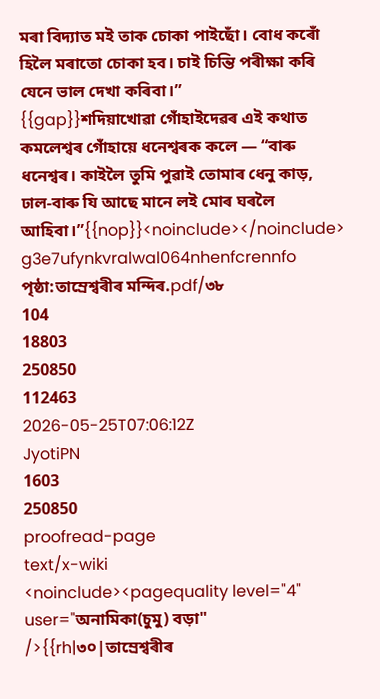মৰা বিদ্যাত মই তাক চোকা পাইছোঁ। বোধ কৰোঁ হিলৈ মৰাতো চোকা হব। চাই চিন্তি পৰীক্ষা কৰি যেনে ভাল দেখা কৰিবা।”
{{gap}}শদিয়াখোৱা গোঁহাইদেৱৰ এই কথাত কমলেশ্বৰ গোঁহায়ে ধনেশ্বৰক কলে — “বাৰু ধনেশ্বৰ। কাইলৈ তুমি পুৱাই তোমাৰ ধেনু কাড়, ঢাল-বাৰু যি আছে মানে লই মোৰ ঘৰলৈ আহিবা।”{{nop}}<noinclude></noinclude>
g3e7ufynkvralwal064nhenfcrennfo
পৃষ্ঠা:তাম্ৰেশ্বৰীৰ মন্দিৰ.pdf/৩৮
104
18803
250850
112463
2026-05-25T07:06:12Z
JyotiPN
1603
250850
proofread-page
text/x-wiki
<noinclude><pagequality level="4" user="অনামিকা(চুমু) বড়া" />{{rh|৩০|তাম্ৰেশ্বৰীৰ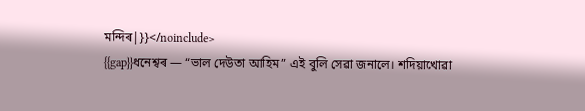মন্দিৰ|}}</noinclude>
{{gap}}ধনেশ্বৰ — “ভাল দেউতা আহিম” এই বুলি সেৱা জনালে। শদিয়াখোৱা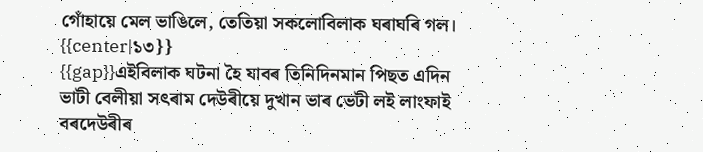গোঁহায়ে মেল ভাঙিলে, তেতিয়া সকলোবিলাক ঘৰাঘৰি গল।
{{center|১৩}}
{{gap}}এইবিলাক ঘটনা হৈ যাবৰ তিনিদিনমান পিছত এদিন ভাটী বেলীয়া সৎৰাম দেউৰীয়ে দুখান ভাৰ ভেটী লই লাংফাই বৰদেউৰীৰ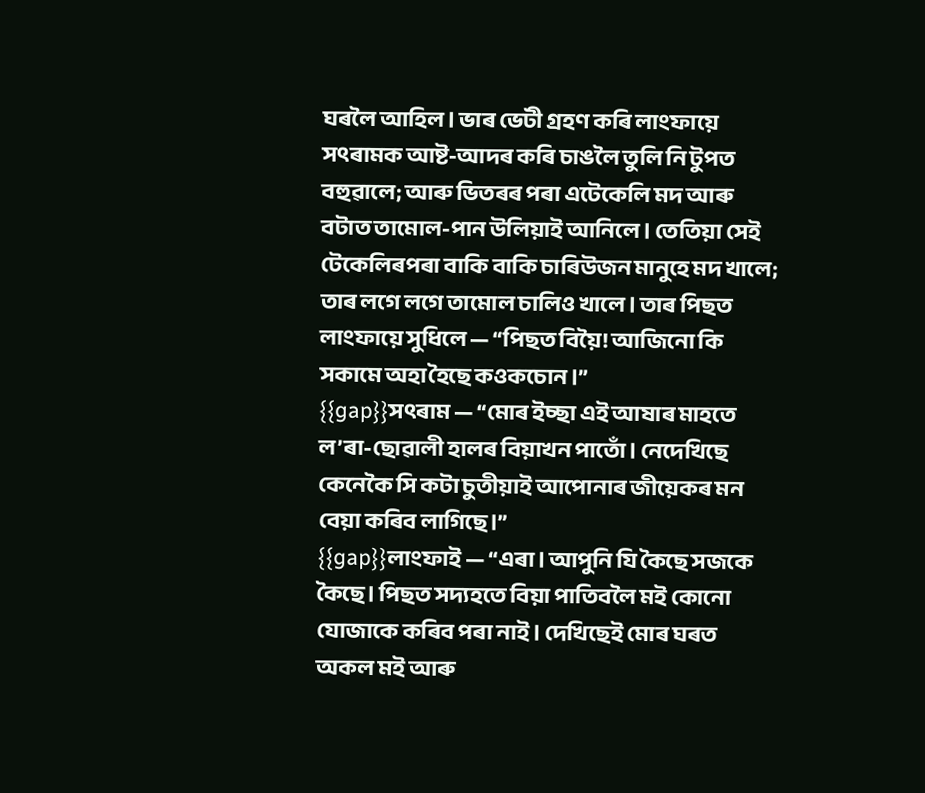ঘৰলৈ আহিল। ভাৰ ভেটী গ্ৰহণ কৰি লাংফায়ে সৎৰামক আষ্ট-আদৰ কৰি চাঙলৈ তুলি নি টুপত বহুৱালে; আৰু ভিতৰৰ পৰা এটেকেলি মদ আৰু বটাত তামোল-পান উলিয়াই আনিলে। তেতিয়া সেই টেকেলিৰপৰা বাকি বাকি চাৰিউজন মানুহে মদ খালে; তাৰ লগে লগে তামোল চালিও খালে। তাৰ পিছত লাংফায়ে সুধিলে — “পিছত বিয়ৈ! আজিনো কি সকামে অহা হৈছে কওকচোন।”
{{gap}}সৎৰাম — “মোৰ ইচ্ছা এই আষাৰ মাহতে ল’ৰা-ছোৱালী হালৰ বিয়াখন পাতোঁ। নেদেখিছে কেনেকৈ সি কটা চুতীয়াই আপোনাৰ জীয়েকৰ মন বেয়া কৰিব লাগিছে।”
{{gap}}লাংফাই — “এৰা। আপুনি যি কৈছে সজকে কৈছে। পিছত সদ্যহতে বিয়া পাতিবলৈ মই কোনো যোজাকে কৰিব পৰা নাই। দেখিছেই মোৰ ঘৰত অকল মই আৰু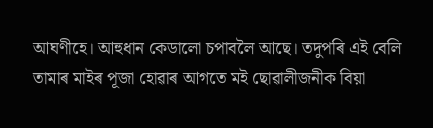আঘণীহে। আহুধান কেডালো চপাবলৈ আছে। তদুপৰি এই বেলি তামাৰ মাইৰ পূজা হোৱাৰ আগতে মই ছোৱালীজনীক বিয়া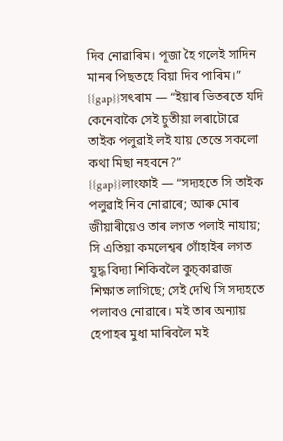দিব নোৱাৰিম। পূজা হৈ গলেই সাদিন মানৰ পিছতহে বিয়া দিব পাৰিম।”
{{gap}}সৎৰাম — “ইয়াৰ ভিতৰতে যদি কেনেবাকৈ সেই চুতীয়া লৰাটোৱে তাইক পলুৱাই লই যায় তেন্তে সকলো কথা মিছা নহবনে?”
{{gap}}লাংফাই — “সদ্যহতে সি তাইক পলুৱাই নিব নোৱাৰে; আৰু মোৰ জীয়াৰীয়েও তাৰ লগত পলাই নাযায়; সি এতিয়া কমলেশ্বৰ গোঁহাইৰ লগত যুদ্ধ বিদ্যা শিকিবলৈ কুচ্কাৱাজ শিক্ষাত লাগিছে; সেই দেখি সি সদ্যহতে পলাবও নোৱাৰে। মই তাৰ অন্যায় হেপাহৰ মুধা মাৰিবলৈ মই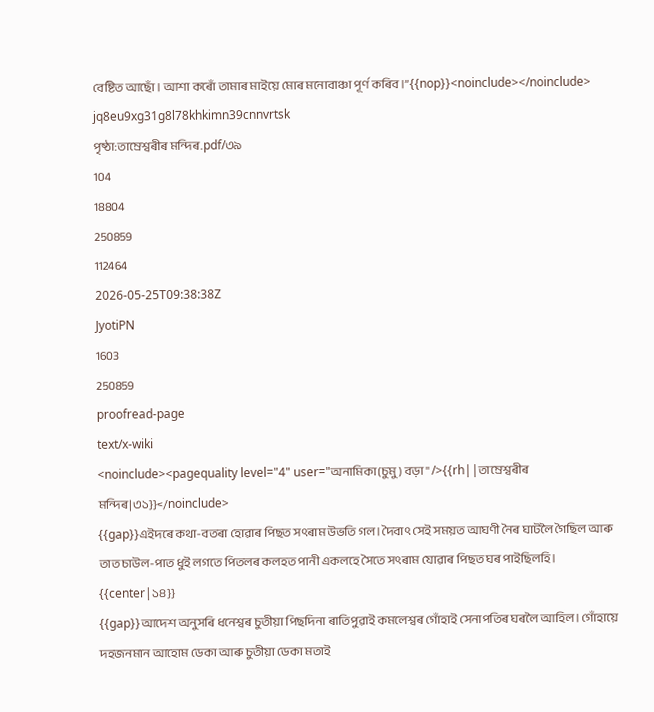বেষ্টিত আছোঁ। আশা কৰোঁ তামাৰ মাইয়ে মোৰ মনোবাঞ্চা পূৰ্ণ কৰিব।”{{nop}}<noinclude></noinclude>
jq8eu9xg31g8l78khkimn39cnnvrtsk
পৃষ্ঠা:তাম্ৰেশ্বৰীৰ মন্দিৰ.pdf/৩৯
104
18804
250859
112464
2026-05-25T09:38:38Z
JyotiPN
1603
250859
proofread-page
text/x-wiki
<noinclude><pagequality level="4" user="অনামিকা(চুমু) বড়া" />{{rh||তাম্ৰেশ্বৰীৰ মন্দিৰ|৩১}}</noinclude>
{{gap}}এইদৰে কথা-বতৰা হোৱাৰ পিছত সৎৰাম উভতি গল। দৈবাৎ সেই সময়ত আঘণী নৈৰ ঘাটলৈ গৈছিল আৰু তাত চাউল-পাত ধুই লগতে পিতলৰ কলহত পানী একলহে সৈতে সৎৰাম যোৱাৰ পিছত ঘৰ পাইছিলহি।
{{center|১৪}}
{{gap}}আদেশ অনুসৰি ধনেশ্বৰ চুতীয়া পিছদিনা ৰাতিপুৱাই কমলেশ্বৰ গোঁহাই সেনাপতিৰ ঘৰলৈ আহিল। গোঁহায়ে দহজনমান আহোম ডেকা আৰু চুতীয়া ডেকা মতাই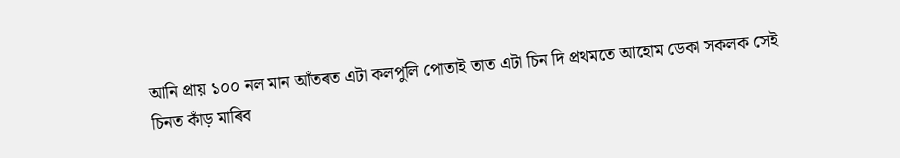আনি প্ৰায় ১০০ নল মান আঁতৰত এটা কলপুলি পোতাই তাত এটা চিন দি প্ৰথমতে আহোম ডেকা সকলক সেই চিনত কাঁড় মাৰিব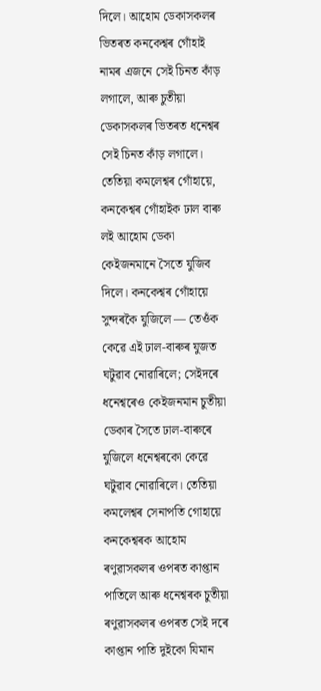দিলে। আহোম ডেকাসকলৰ ভিতৰত কনকেশ্বৰ গোঁহাই নামৰ এজনে সেই চিনত কাঁড় লগালে, আৰু চুতীয়া ডেকাসকলৰ ভিতৰত ধনেশ্বৰ সেই চিনত কাঁড় লগালে। তেতিয়া কমলেশ্বৰ গোঁহায়ে, কনকেশ্বৰ গোঁহাইক ঢাল বাৰু লই আহোম ডেকা কেইজনমানে সৈতে যুজিব দিলে। কনকেশ্বৰ গোঁহায়ে সুন্দৰকৈ যুজিলে — তেওঁক কেৱে এই ঢাল-বাৰুৰ যুজত ঘটুৱাব নোৱাৰিলে; সেইদৰে ধনেশ্বৰেও কেইজনমান চুতীয়া ডেকাৰ সৈতে ঢাল-বাৰুৰে যুজিলে ধনেশ্বৰকো কেৱে ঘটুৱাব নোৱাৰিলে। তেতিয়া কমলেশ্বৰ সেনাপতি গোহায়ে কনকেশ্বৰক আহোম ৰণুৱাসকলৰ ওপৰত কাপ্তান পাতিলে আৰু ধনেশ্বৰক চুতীয়া ৰণুৱাসকলৰ ওপৰত সেই দৰে কাপ্তান পাতি দুইকো যিমান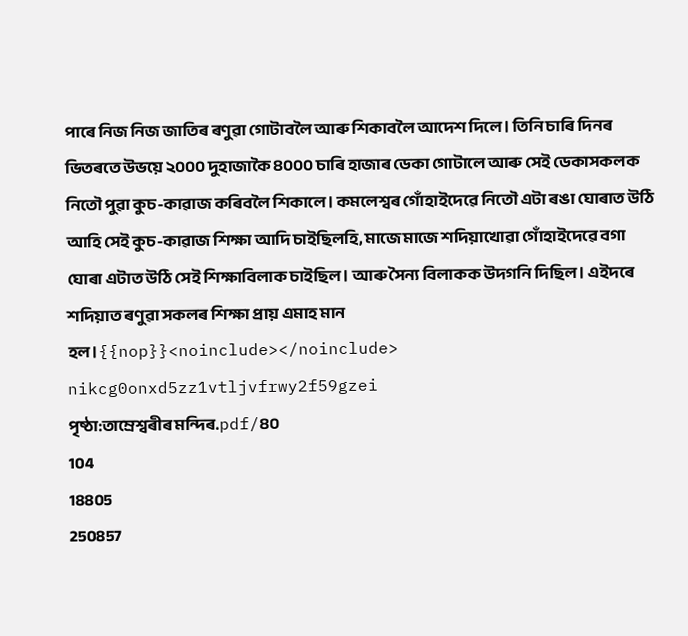পাৰে নিজ নিজ জাতিৰ ৰণুৱা গোটাবলৈ আৰু শিকাবলৈ আদেশ দিলে। তিনি চাৰি দিনৰ ভিতৰতে উভয়ে ২০০০ দুহাজাকৈ ৪০০০ চাৰি হাজাৰ ডেকা গোটালে আৰু সেই ডেকাসকলক নিতৌ পুৱা কুচ-কাৱাজ কৰিবলৈ শিকালে। কমলেশ্বৰ গোঁহাইদেৱে নিতৌ এটা ৰঙা ঘোৰাত উঠি আহি সেই কুচ-কাৱাজ শিক্ষা আদি চাইছিলহি, মাজে মাজে শদিয়াখোৱা গোঁহাইদেৱে বগা ঘোৰা এটাত উঠি সেই শিক্ষাবিলাক চাইছিল। আৰু সৈন্য বিলাকক উদগনি দিছিল। এইদৰে শদিয়াত ৰণুৱা সকলৰ শিক্ষা প্ৰায় এমাহ মান হল।{{nop}}<noinclude></noinclude>
nikcg0onxd5zz1vtljvfrwy2f59gzei
পৃষ্ঠা:তাম্ৰেশ্বৰীৰ মন্দিৰ.pdf/৪০
104
18805
250857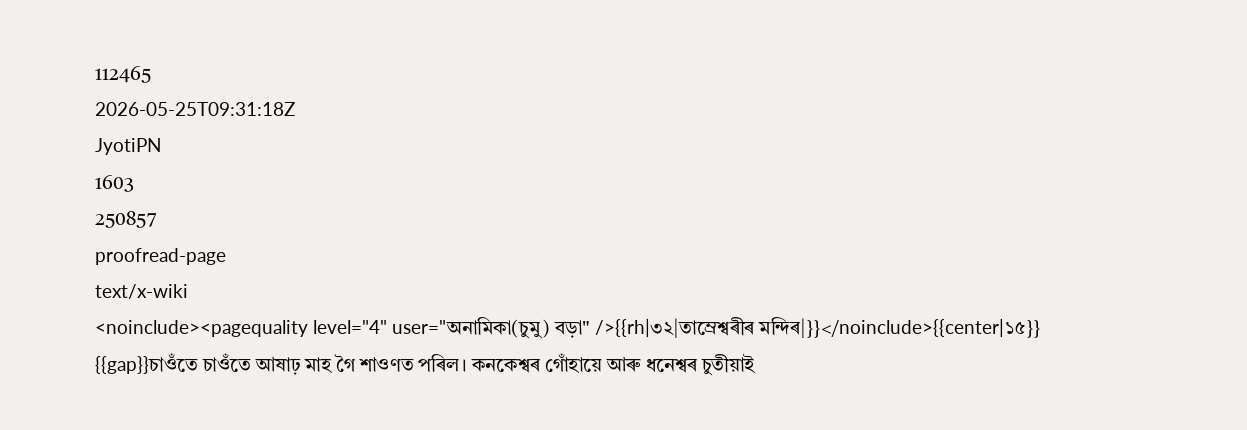112465
2026-05-25T09:31:18Z
JyotiPN
1603
250857
proofread-page
text/x-wiki
<noinclude><pagequality level="4" user="অনামিকা(চুমু) বড়া" />{{rh|৩২|তাম্ৰেশ্বৰীৰ মন্দিৰ|}}</noinclude>{{center|১৫}}
{{gap}}চাওঁতে চাওঁতে আষাঢ় মাহ গৈ শাওণত পৰিল। কনকেশ্বৰ গোঁহায়ে আৰু ধনেশ্বৰ চুতীয়াই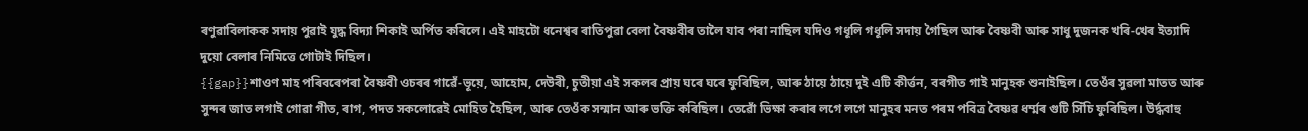ৰণুৱাবিলাকক সদায় পুৱাই যুদ্ধ বিদ্যা শিকাই অৰ্পিত কৰিলে। এই মাহটো ধনেশ্বৰ ৰাতিপুৱা বেলা বৈষ্ণবীৰ তালৈ যাব পৰা নাছিল যদিও গধূলি গধূলি সদায় গৈছিল আৰু বৈষ্ণবী আৰু সাধু দুজনক খৰি-খেৰ ইত্যাদি দুয়ো বেলাৰ নিমিত্তে গোটাই দিছিল।
{{gap}}শাওণ মাহ পৰিবৰেপৰা বৈষ্ণবী ওচৰৰ গাৱেঁ-ভূয়ে, আহোম, দেউৰী, চুতীয়া এই সকলৰ প্ৰায় ঘৰে ঘৰে ফুৰিছিল, আৰু ঠায়ে ঠায়ে দুই এটি কীৰ্ত্তন, বৰগীত গাই মানুহক শুনাইছিল। তেওঁৰ সুৱলা মাতত আৰু সুন্দৰ জাত লগাই গোৱা গীত, ৰাগ, পদত সকলোৱেই মোহিত হৈছিল, আৰু তেওঁক সন্মান আৰু ভক্তি কৰিছিল। তেৱোঁ ভিক্ষা কৰাৰ লগে লগে মানুহৰ মনত পৰম পবিত্ৰ বৈষ্ণৱ ধৰ্ম্মৰ গুটি সিঁচি ফুৰিছিল। উৰ্দ্ধবাহু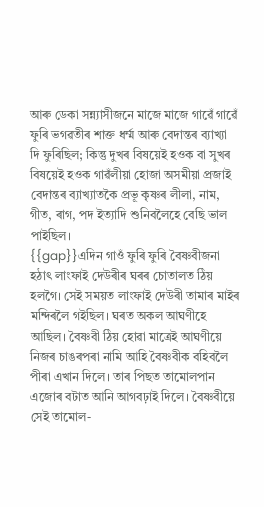আৰু ডেকা সন্ন্যাসীজনে মাজে মাজে গাৱেঁ গাৱেঁ ফুৰি ভগৱতীৰ শাক্ত ধৰ্ম্ম আৰু বেদান্তৰ ব্যাখ্যা দি ফুৰিছিল; কিন্তু দুখৰ বিষয়েই হওক বা সুখৰ বিষয়েই হওক গাৱঁলীয়া হোজা অসমীয়া প্ৰজাই বেদান্তৰ ব্যাখ্যাতকৈ প্ৰভূ কৃষ্ণৰ লীলা, নাম, গীত, ৰাগ, পদ ইত্যাদি শুনিবলৈহে বেছি ভাল পাইছিল।
{{gap}}এদিন গাওঁ ফুৰি ফুৰি বৈষ্ণবীজনা হঠাৎ লাংফাই দেউৰীৰ ঘৰৰ চোতালত ঠিয় হলগৈ। সেই সময়ত লাংফাই দেউৰী তামাৰ মাইৰ মন্দিৰলৈ গইছিল। ঘৰত অকল আঘণীহে আছিল। বৈষ্ণবী ঠিয় হোৱা মাত্ৰেই আঘণীয়ে নিজৰ চাঙৰপৰা নামি আহি বৈষ্ণবীক বহিবলৈ পীৰা এখান দিলে। তাৰ পিছত তামোলপান এজোৰ বটাত আনি আগবঢ়াই দিলে। বৈষ্ণবীয়ে সেই তামোল-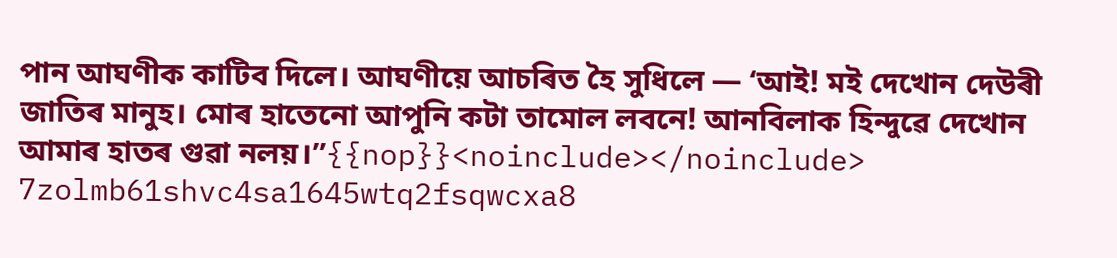পান আঘণীক কাটিব দিলে। আঘণীয়ে আচৰিত হৈ সুধিলে — ‘আই! মই দেখোন দেউৰী জাতিৰ মানুহ। মোৰ হাতেনো আপুনি কটা তামোল লবনে! আনবিলাক হিন্দুৱে দেখোন আমাৰ হাতৰ গুৱা নলয়।”{{nop}}<noinclude></noinclude>
7zolmb61shvc4sa1645wtq2fsqwcxa8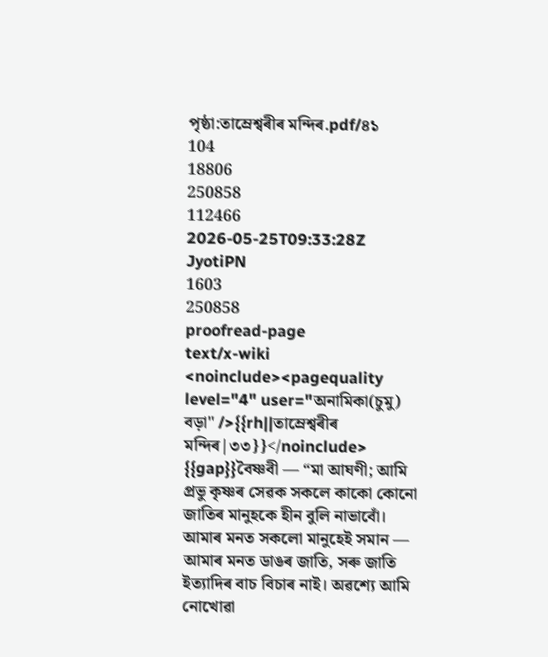পৃষ্ঠা:তাম্ৰেশ্বৰীৰ মন্দিৰ.pdf/৪১
104
18806
250858
112466
2026-05-25T09:33:28Z
JyotiPN
1603
250858
proofread-page
text/x-wiki
<noinclude><pagequality level="4" user="অনামিকা(চুমু) বড়া" />{{rh||তাম্ৰেশ্বৰীৰ মন্দিৰ|৩৩}}</noinclude>
{{gap}}বৈষ্ণবী — “মা আঘণী; আমি প্ৰভু কৃষ্ণৰ সেৱক সকলে কাকো কোনো জাতিৰ মানুহকে হীন বুলি নাভাবোঁ। আমাৰ মনত সকলো মানুহেই সমান — আমাৰ মনত ডাঙৰ জাতি, সৰু জাতি ইত্যাদিৰ বাচ বিচাৰ নাই। অৱশ্যে আমি নোখোৱা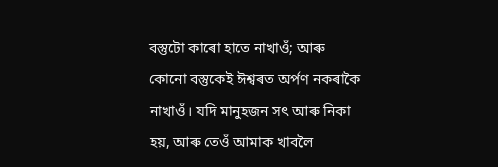বস্তুটো কাৰো হাতে নাখাওঁ; আৰু কোনো বস্তুকেই ঈশ্বৰত অৰ্পণ নকৰাকৈ নাখাওঁ। যদি মানুহজন সৎ আৰু নিকা হয়, আৰু তেওঁ আমাক খাবলৈ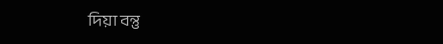দিয়া বন্তু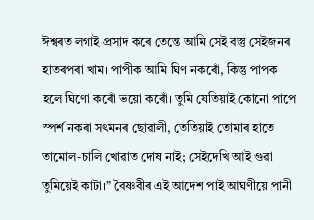ঈশ্বৰত লগাই প্ৰসাদ কৰে তেন্তে আমি সেই বস্তু সেইজনৰ হাতৰপৰা খাম। পাপীক আমি ঘিণ নকৰোঁ, কিন্তু পাপক হলে ঘিণো কৰোঁ ভয়ো কৰোঁ। তুমি যেতিয়াই কোনো পাপে স্পৰ্শ নকৰা সৎমনৰ ছোৱালী, তেতিয়াই তোমাৰ হাতে তামোল-চালি খোৱাত দোষ নাই; সেইদেখি আই গুৱা তুমিয়েই কাটা।” বৈষ্ণবীৰ এই আদেশ পাই আঘণীয়ে পানী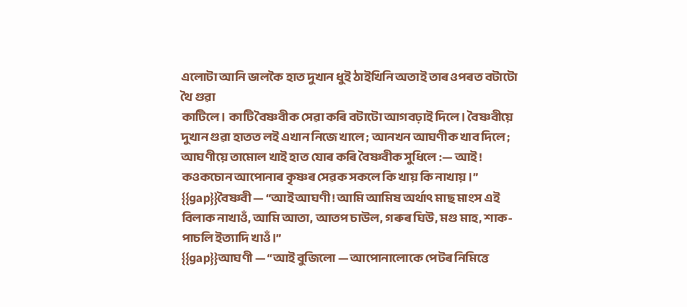এলোটা আনি ভালকৈ হাত দুখান ধুই ঠাইখিনি অতাই তাৰ ওপৰত বটাটো থৈ গুৱা
কাটিলে। কাটি বৈষ্ণবীক সেৱা কৰি বটাটো আগবঢ়াই দিলে। বৈষ্ণবীয়ে দুখান গুৱা হাতত লই এখান নিজে খালে; আনখন আঘণীক খাব দিলে; আঘণীয়ে তামোল খাই হাত যোৰ কৰি বৈষ্ণবীক সুধিলে :— আই! কওকচোন আপোনাৰ কৃষ্ণৰ সেৱক সকলে কি খায় কি নাখায়।”
{{gap}}বৈষ্ণবী — “আই আঘণী! আমি আমিষ অৰ্থাৎ মাছ মাংস এই বিলাক নাখাওঁ, আমি আতা, আতপ চাউল, গৰুৰ ঘিউ, মগু মাহ, শাক-পাচলি ইত্যাদি খাওঁ।”
{{gap}}আঘণী — “আই বুজিলো — আপোনালোকে পেটৰ নিমিত্তে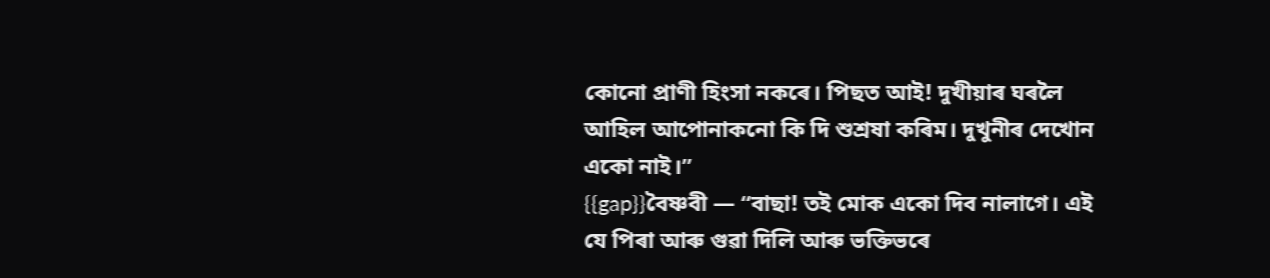কোনো প্ৰাণী হিংসা নকৰে। পিছত আই! দুখীয়াৰ ঘৰলৈ আহিল আপোনাকনো কি দি শুশ্ৰষা কৰিম। দুখুনীৰ দেখোন একো নাই।”
{{gap}}বৈষ্ণবী — “বাছা! তই মোক একো দিব নালাগে। এই যে পিৰা আৰু গুৱা দিলি আৰু ভক্তিভৰে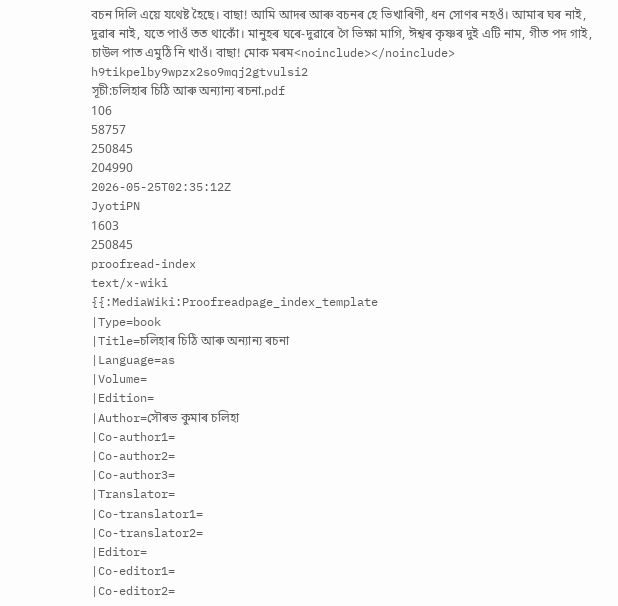বচন দিলি এয়ে যথেষ্ট হৈছে। বাছা! আমি আদৰ আৰু বচনৰ হে ভিখাৰিণী, ধন সোণৰ নহওঁ। আমাৰ ঘৰ নাই, দুৱাৰ নাই, যতে পাওঁ তত থাকোঁ। মানুহৰ ঘৰে-দুৱাৰে গৈ ভিক্ষা মাগি, ঈশ্বৰ কৃষ্ণৰ দুই এটি নাম, গীত পদ গাই, চাউল পাত এমুঠি নি খাওঁ। বাছা! মোক মৰম<noinclude></noinclude>
h9tikpelby9wpzx2so9mqj2gtvulsi2
সূচী:চলিহাৰ চিঠি আৰু অন্যান্য ৰচনা.pdf
106
58757
250845
204990
2026-05-25T02:35:12Z
JyotiPN
1603
250845
proofread-index
text/x-wiki
{{:MediaWiki:Proofreadpage_index_template
|Type=book
|Title=চলিহাৰ চিঠি আৰু অন্যান্য ৰচনা
|Language=as
|Volume=
|Edition=
|Author=সৌৰভ কুমাৰ চলিহা
|Co-author1=
|Co-author2=
|Co-author3=
|Translator=
|Co-translator1=
|Co-translator2=
|Editor=
|Co-editor1=
|Co-editor2=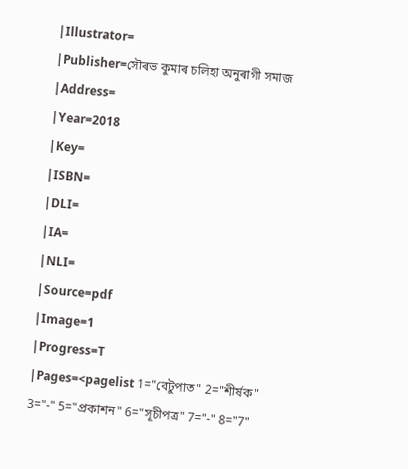|Illustrator=
|Publisher=সৌৰভ কুমাৰ চলিহা অনুৰাগী সমাজ
|Address=
|Year=2018
|Key=
|ISBN=
|DLI=
|IA=
|NLI=
|Source=pdf
|Image=1
|Progress=T
|Pages=<pagelist 1="বেটুপাত" 2="শীৰ্ষক" 3="-" 5="প্ৰকাশন" 6="সূচীপত্ৰ" 7="-" 8="7"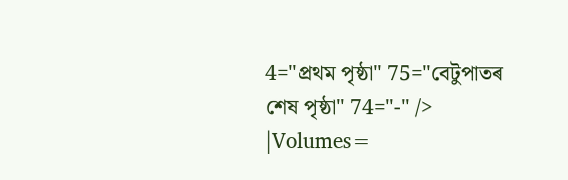4="প্ৰথম পৃষ্ঠা" 75="বেটুপাতৰ শেষ পৃষ্ঠা" 74="-" />
|Volumes=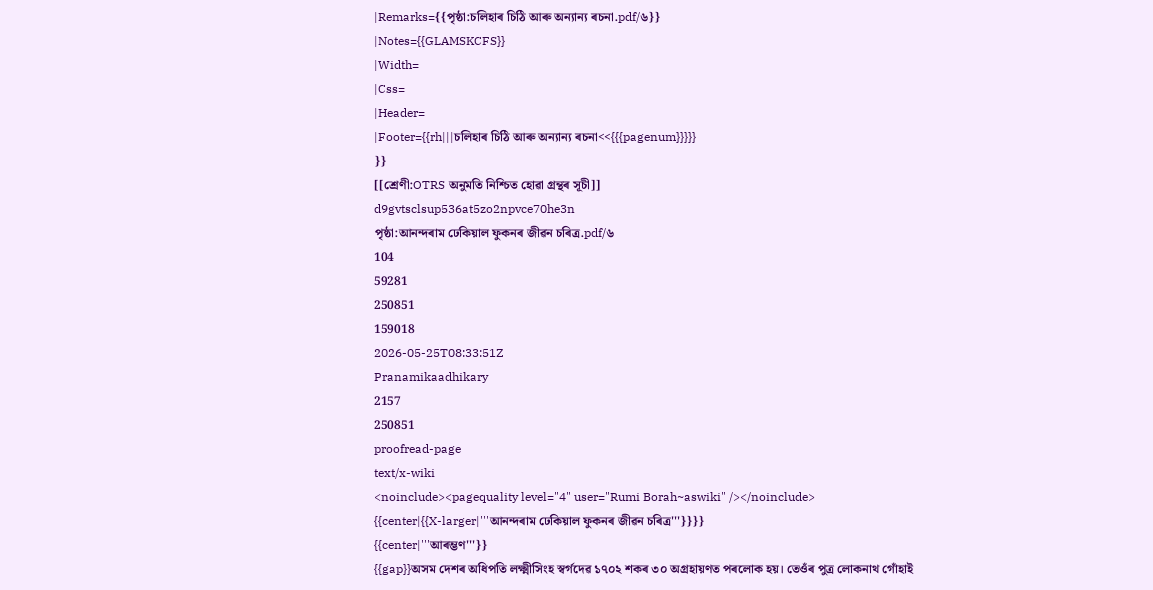|Remarks={{পৃষ্ঠা:চলিহাৰ চিঠি আৰু অন্যান্য ৰচনা.pdf/৬}}
|Notes={{GLAMSKCFS}}
|Width=
|Css=
|Header=
|Footer={{rh|||চলিহাৰ চিঠি আৰু অন্যান্য ৰচনা<<{{{pagenum}}}}}
}}
[[শ্ৰেণী:OTRS অনুমতি নিশ্চিত হোৱা গ্ৰন্থৰ সূচী]]
d9gvtsclsup536at5zo2npvce70he3n
পৃষ্ঠা:আনন্দৰাম ঢেকিয়াল ফুকনৰ জীৱন চৰিত্ৰ.pdf/৬
104
59281
250851
159018
2026-05-25T08:33:51Z
Pranamikaadhikary
2157
250851
proofread-page
text/x-wiki
<noinclude><pagequality level="4" user="Rumi Borah~aswiki" /></noinclude>
{{center|{{X-larger|'''আনন্দৰাম ঢেকিয়াল ফুকনৰ জীৱন চৰিত্ৰ'''}}}}
{{center|'''আৰম্ভণ'''}}
{{gap}}অসম দেশৰ অধিপতি লক্ষ্মীসিংহ স্বৰ্গদেৱ ১৭০২ শকৰ ৩০ অগ্ৰহায়ণত পৰলোক হয়। তেওঁৰ পুত্ৰ লোকনাথ গোঁহাই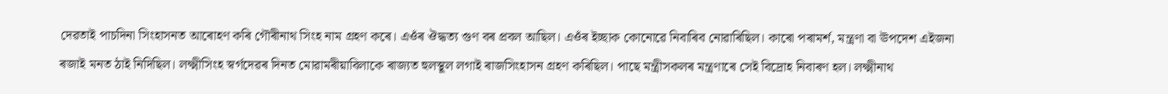দেৱতাই পাচদিনা সিংহাসনত আৰোহণ কৰি গৌৰীনাথ সিংহ নাম গ্ৰহণ কৰে। এওঁৰ ঔদ্ধত্য গুণ বৰ প্ৰবল আছিল। এওঁৰ ইচ্ছাক কোনোৱে নিবাৰিব নোৱাৰিছিল। কাৰো পৰামৰ্শ, মন্ত্ৰণা বা ঊপদেশ এইজনা ৰজাই মনত ঠাই নিদিছিল। লক্ষ্মীসিংহ স্বৰ্গদেৱৰ দিনত মোৱামৰীয়াবিলাকে ৰাজ্যত হুলস্থূল লগাই ৰাজসিংহাসন গ্ৰহণ কৰিছিল। পাছে মন্ত্ৰীসকলৰ মন্ত্ৰণাৰে সেই বিদ্ৰোহ নিবাৰণ হল। লক্ষ্মীনাথ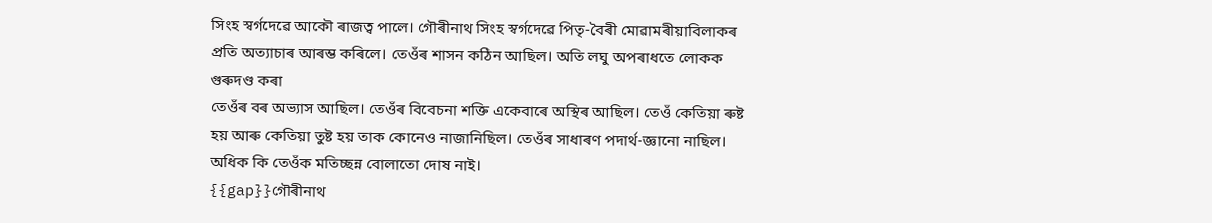সিংহ স্বৰ্গদেৱে আকৌ ৰাজত্ব পালে। গৌৰীনাথ সিংহ স্বৰ্গদেৱে পিতৃ-বৈৰী মোৱামৰীয়াবিলাকৰ প্ৰতি অত্যাচাৰ আৰম্ভ কৰিলে। তেওঁৰ শাসন কঠিন আছিল। অতি লঘু অপৰাধতে লোকক গুৰুদণ্ড কৰা
তেওঁৰ বৰ অভ্যাস আছিল। তেওঁৰ বিবেচনা শক্তি একেবাৰে অস্থিৰ আছিল। তেওঁ কেতিয়া ৰুষ্ট হয় আৰু কেতিয়া তুষ্ট হয় তাক কোনেও নাজানিছিল। তেওঁৰ সাধাৰণ পদাৰ্থ-জ্ঞানো নাছিল। অধিক কি তেওঁক মতিচ্ছন্ন বোলাতো দোষ নাই।
{{gap}}গৌৰীনাথ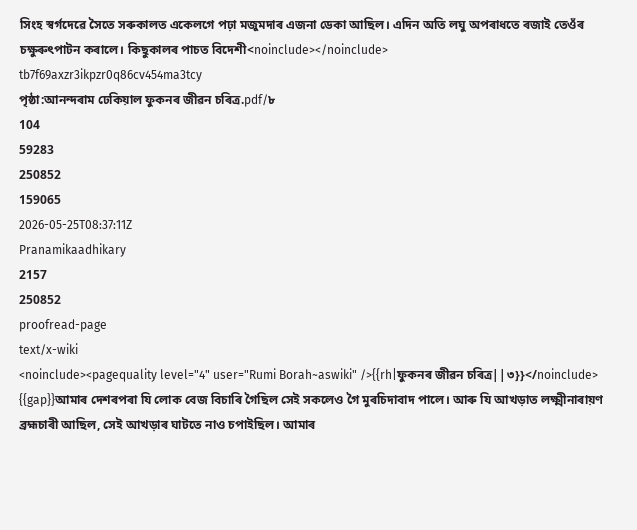সিংহ স্বৰ্গদেৱে সৈতে সৰুকালত একেলগে পঢ়া মজুমদাৰ এজনা ডেকা আছিল। এদিন অতি লঘু অপৰাধতে ৰজাই তেওঁৰ চক্ষুৰুৎপাটন কৰালে। কিছুকালৰ পাচত বিদেশী<noinclude></noinclude>
tb7f69axzr3ikpzr0q86cv454ma3tcy
পৃষ্ঠা:আনন্দৰাম ঢেকিয়াল ফুকনৰ জীৱন চৰিত্ৰ.pdf/৮
104
59283
250852
159065
2026-05-25T08:37:11Z
Pranamikaadhikary
2157
250852
proofread-page
text/x-wiki
<noinclude><pagequality level="4" user="Rumi Borah~aswiki" />{{rh|ফুকনৰ জীৱন চৰিত্ৰ||৩}}</noinclude>
{{gap}}আমাৰ দেশৰপৰা যি লোক বেজ বিচাৰি গৈছিল সেই সকলেও গৈ মুৰচিদাবাদ পালে। আৰু যি আখড়াত লক্ষ্মীনাৰায়ণ ব্ৰহ্মচাৰী আছিল, সেই আখড়াৰ ঘাটতে নাও চপাইছিল। আমাৰ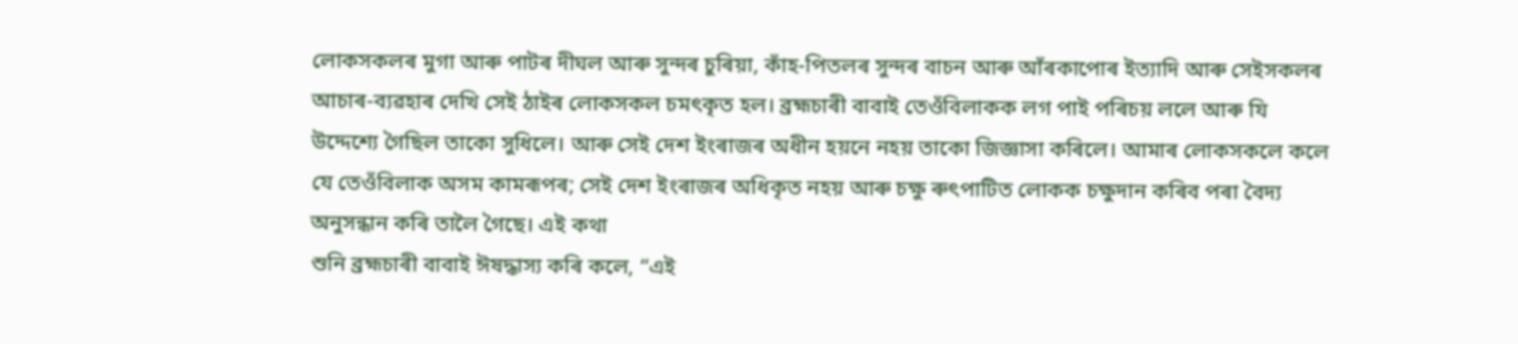লোকসকলৰ মুগা আৰু পাটৰ দীঘল আৰু সুন্দৰ চুৰিয়া, কাঁহ-পিতলৰ সুন্দৰ বাচন আৰু আঁৰকাপোৰ ইত্যাদি আৰু সেইসকলৰ আচাৰ-ব্যৱহাৰ দেখি সেই ঠাইৰ লোকসকল চমৎকৃত হল। ব্ৰহ্মচাৰী বাবাই তেওঁবিলাকক লগ পাই পৰিচয় ললে আৰু যি উদ্দেশ্যে গৈছিল তাকো সুধিলে। আৰু সেই দেশ ইংৰাজৰ অধীন হয়নে নহয় তাকো জিজ্ঞাসা কৰিলে। আমাৰ লোকসকলে কলে যে তেওঁবিলাক অসম কামৰূপৰ; সেই দেশ ইংৰাজৰ অধিকৃত নহয় আৰু চক্ষু ৰুৎপাটিত লোকক চক্ষুদান কৰিব পৰা বৈদ্য অনুসন্ধান কৰি তালৈ গৈছে। এই কথা
শুনি ব্ৰহ্মচাৰী বাবাই ঈষদ্ধাস্য কৰি কলে, “এই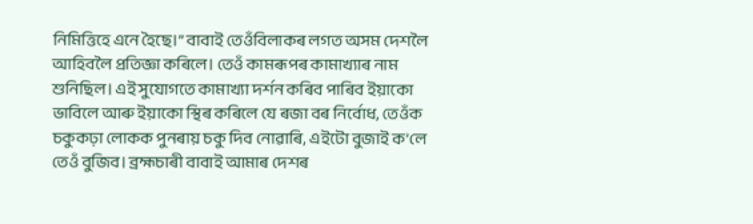নিমিত্তিহে এনে হৈছে।” বাবাই তেওঁবিলাকৰ লগত অসম দেশলৈ আহিবলৈ প্ৰতিজ্ঞা কৰিলে। তেওঁ কামৰূপৰ কামাখ্যাৰ নাম শুনিছিল। এই সুযোগতে কামাখ্যা দৰ্শন কৰিব পাৰিব ইয়াকো ভাবিলে আৰু ইয়াকো স্থিৰ কৰিলে যে ৰজা বৰ নিৰ্বোধ, তেওঁক চকুকঢ়া লোকক পুনৰায় চকু দিব নোৱাৰি, এইটো বুজাই ক’লে তেওঁ বুজিব। ব্ৰহ্মচাৰী বাবাই আমাৰ দেশৰ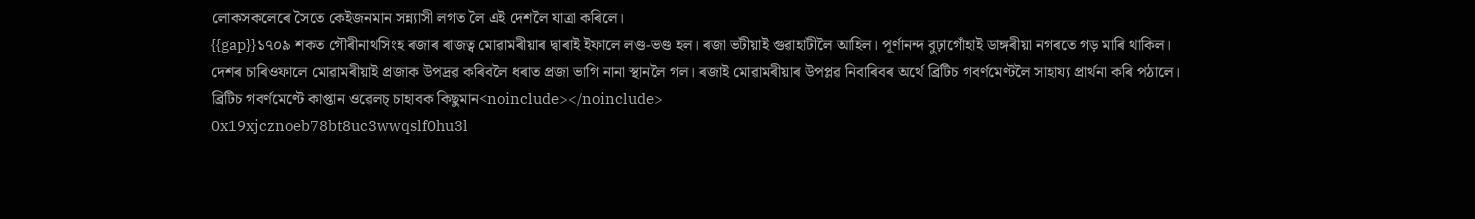লোকসকলেৰে সৈতে কেইজনমান সন্ন্যাসী লগত লৈ এই দেশলৈ যাত্ৰা কৰিলে।
{{gap}}১৭০৯ শকত গৌৰীনাথসিংহ ৰজাৰ ৰাজত্ব মোৱামৰীয়াৰ দ্বাৰাই ইফালে লণ্ড-ভণ্ড হল। ৰজা ভটীয়াই গুৱাহাটীলৈ আহিল। পূৰ্ণানন্দ বুঢ়াগোঁহাই ডাঙ্গৰীয়া নগৰতে গড় মাৰি থাকিল। দেশৰ চাৰিওফালে মোৱামৰীয়াই প্ৰজাক উপদ্ৰৱ কৰিবলৈ ধৰাত প্ৰজা ভাগি নানা স্থানলৈ গল। ৰজাই মোৱামৰীয়াৰ উপপ্লৱ নিবাৰিবৰ অৰ্থে ব্ৰিটিচ গবৰ্ণমেণ্টলৈ সাহায্য প্ৰাৰ্থনা কৰি পঠালে। ব্ৰিটিচ গবৰ্ণমেণ্টে কাপ্তান ওৱেলচ্ চাহাবক কিছুমান<noinclude></noinclude>
0x19xjcznoeb78bt8uc3wwqslf0hu3l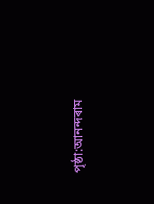পৃষ্ঠা:আনন্দৰাম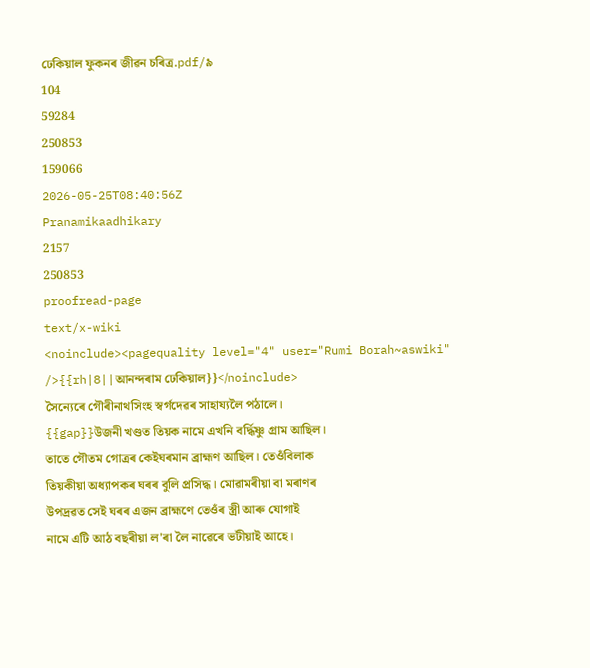ঢেকিয়াল ফুকনৰ জীৱন চৰিত্ৰ.pdf/৯
104
59284
250853
159066
2026-05-25T08:40:56Z
Pranamikaadhikary
2157
250853
proofread-page
text/x-wiki
<noinclude><pagequality level="4" user="Rumi Borah~aswiki" />{{rh|8||আনন্দৰাম ঢেকিয়াল}}</noinclude>
সৈন্যেৰে গৌৰীনাথসিংহ স্বৰ্গদেৱৰ সাহায্যলৈ পঠালে।
{{gap}}উজনী খণ্ডত তিয়ক নামে এখনি বৰ্দ্ধিষ্ণু গ্ৰাম আছিল।
তাতে গৌতম গোত্ৰৰ কেইঘৰমান ব্ৰাহ্মণ আছিল। তেওঁবিলাক
তিয়কীয়া অধ্যাপকৰ ঘৰৰ বুলি প্ৰসিদ্ধ। মোৱামৰীয়া বা মৰাণৰ
উপদ্ৰৱত সেই ঘৰৰ এজন ব্ৰাহ্মণে তেওঁৰ স্ত্ৰী আৰু যোগাই
নামে এটি আঠ বছৰীয়া ল'ৰা লৈ নাৱেৰে ভটীয়াই আহে।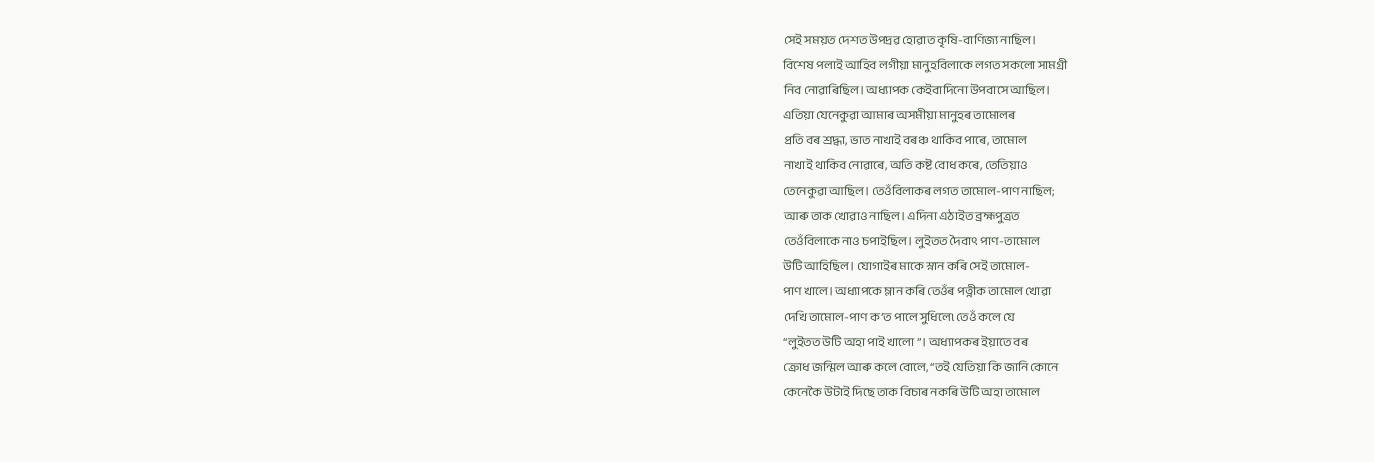সেই সময়ত দেশত উপদ্ৰৱ হোৱাত কৃষি-বাণিজ্য নাছিল।
বিশেষ পলাই আহিব লগীয়া মানুহবিলাকে লগত সকলো সামগ্ৰী
নিব নোৱাৰিছিল। অধ্যাপক কেইবাদিনো উপবাসে আছিল।
এতিয়া যেনেকুৱা আমাৰ অসমীয়া মানুহৰ তামোলৰ
প্ৰতি বৰ শ্ৰদ্ধা, ভাত নাখাই বৰঞ্চ থাকিব পাৰে, তামোল
নাখাই থাকিব নোৱাৰে, অতি কষ্ট বোধ কৰে, তেতিয়াও
তেনেকুৱা আছিল। তেওঁবিলাকৰ লগত তামোল-পাণ নাছিল;
আৰু তাক খোৱাও নাছিল। এদিনা এঠাইত ব্ৰহ্মপুত্ৰত
তেওঁবিলাকে নাও চপাইছিল। লুইতত দৈবাৎ পাণ-তামোল
উটি আহিছিল। যোগাইৰ মাকে স্নান কৰি সেই তামোল-
পাণ খালে। অধ্যাপকে ম্লান কৰি তেওঁৰ পত্নীক তামোল খোৱা
দেখি তামোল-পাণ ক’ত পালে সুধিলে৷ তেওঁ কলে যে
“লুইতত উটি অহা পাই খালো”। অধ্যাপকৰ ইয়াতে বৰ
ক্ৰোধ জন্মিল আৰু কলে বোলে, “তই যেতিয়া কি জানি কোনে
কেনেকৈ উটাই দিছে তাক বিচাৰ নকৰি উটি অহা তামোল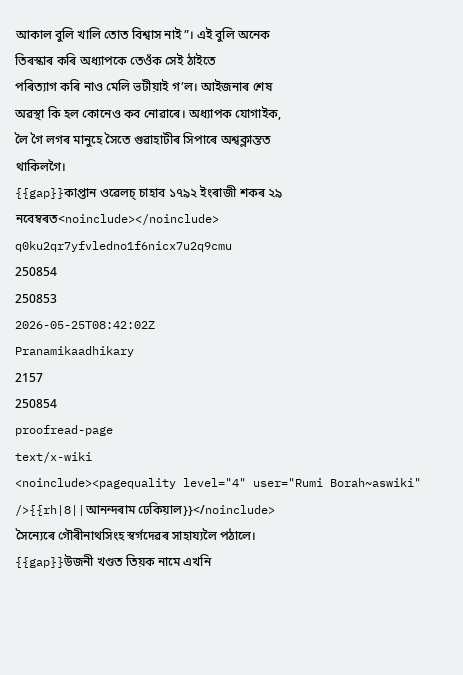আকাল বুলি খালি তোত বিশ্বাস নাই”। এই বুলি অনেক
তিৰস্কাৰ কৰি অধ্যাপকে তেওঁক সেই ঠাইতে
পৰিত্যাগ কৰি নাও মেলি ভটীয়াই গ’ল। আইজনাৰ শেষ
অৱস্থা কি হল কোনেও কব নোৱাৰে। অধ্যাপক যোগাইক,
লৈ গৈ লগৰ মানুহে সৈতে গুৱাহাটীৰ সিপাৰে অশ্বক্লান্তত
থাকিলগৈ।
{{gap}}কাপ্তান ওৱেলচ্ চাহাব ১৭৯২ ইংৰাজী শকৰ ২৯ নবেম্বৰত<noinclude></noinclude>
q0ku2qr7yfvledno1f6nicx7u2q9cmu
250854
250853
2026-05-25T08:42:02Z
Pranamikaadhikary
2157
250854
proofread-page
text/x-wiki
<noinclude><pagequality level="4" user="Rumi Borah~aswiki" />{{rh|8||আনন্দৰাম ঢেকিয়াল}}</noinclude>
সৈন্যেৰে গৌৰীনাথসিংহ স্বৰ্গদেৱৰ সাহায্যলৈ পঠালে।
{{gap}}উজনী খণ্ডত তিয়ক নামে এখনি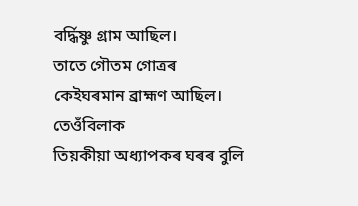বৰ্দ্ধিষ্ণু গ্ৰাম আছিল।
তাতে গৌতম গোত্ৰৰ কেইঘৰমান ব্ৰাহ্মণ আছিল। তেওঁবিলাক
তিয়কীয়া অধ্যাপকৰ ঘৰৰ বুলি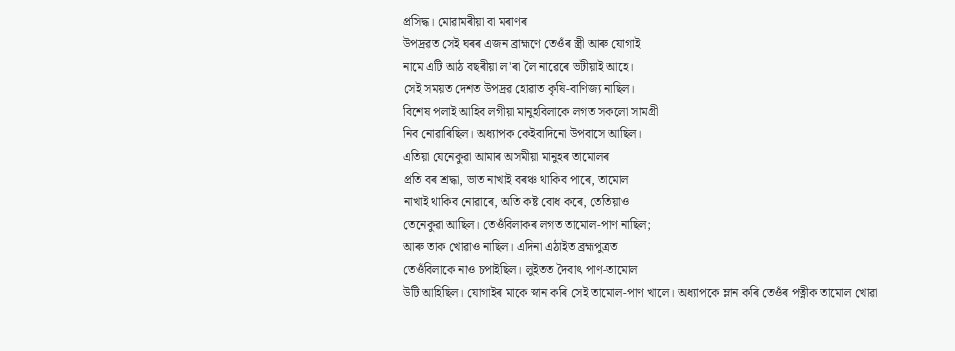প্ৰসিদ্ধ। মোৱামৰীয়া বা মৰাণৰ
উপদ্ৰৱত সেই ঘৰৰ এজন ব্ৰাহ্মণে তেওঁৰ স্ত্ৰী আৰু যোগাই
নামে এটি আঠ বছৰীয়া ল'ৰা লৈ নাৱেৰে ভটীয়াই আহে।
সেই সময়ত দেশত উপদ্ৰৱ হোৱাত কৃষি-বাণিজ্য নাছিল।
বিশেষ পলাই আহিব লগীয়া মানুহবিলাকে লগত সকলো সামগ্ৰী
নিব নোৱাৰিছিল। অধ্যাপক কেইবাদিনো উপবাসে আছিল।
এতিয়া যেনেকুৱা আমাৰ অসমীয়া মানুহৰ তামোলৰ
প্ৰতি বৰ শ্ৰদ্ধা, ভাত নাখাই বৰঞ্চ থাকিব পাৰে, তামোল
নাখাই থাকিব নোৱাৰে, অতি কষ্ট বোধ কৰে, তেতিয়াও
তেনেকুৱা আছিল। তেওঁবিলাকৰ লগত তামোল-পাণ নাছিল;
আৰু তাক খোৱাও নাছিল। এদিনা এঠাইত ব্ৰহ্মপুত্ৰত
তেওঁবিলাকে নাও চপাইছিল। লুইতত দৈবাৎ পাণ-তামোল
উটি আহিছিল। যোগাইৰ মাকে স্নান কৰি সেই তামোল-পাণ খালে। অধ্যাপকে ম্লান কৰি তেওঁৰ পত্নীক তামোল খোৱা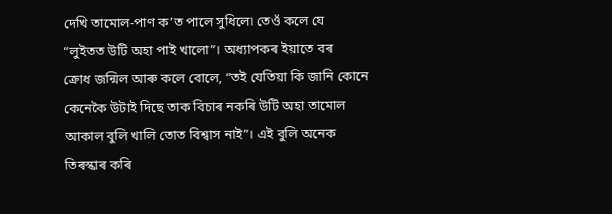দেখি তামোল-পাণ ক’ত পালে সুধিলে৷ তেওঁ কলে যে
“লুইতত উটি অহা পাই খালো”। অধ্যাপকৰ ইয়াতে বৰ
ক্ৰোধ জন্মিল আৰু কলে বোলে, “তই যেতিয়া কি জানি কোনে
কেনেকৈ উটাই দিছে তাক বিচাৰ নকৰি উটি অহা তামোল
আকাল বুলি খালি তোত বিশ্বাস নাই”। এই বুলি অনেক
তিৰস্কাৰ কৰি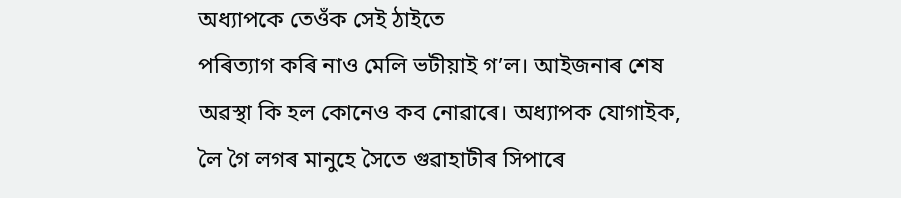অধ্যাপকে তেওঁক সেই ঠাইতে
পৰিত্যাগ কৰি নাও মেলি ভটীয়াই গ’ল। আইজনাৰ শেষ
অৱস্থা কি হল কোনেও কব নোৱাৰে। অধ্যাপক যোগাইক,
লৈ গৈ লগৰ মানুহে সৈতে গুৱাহাটীৰ সিপাৰে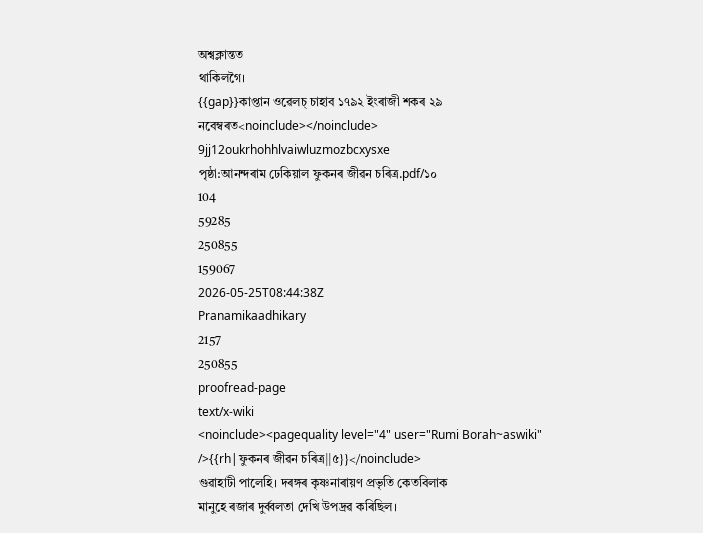অশ্বক্লান্তত
থাকিলগৈ।
{{gap}}কাপ্তান ওৱেলচ্ চাহাব ১৭৯২ ইংৰাজী শকৰ ২৯ নবেম্বৰত<noinclude></noinclude>
9jj12oukrhohhlvaiwluzmozbcxysxe
পৃষ্ঠা:আনন্দৰাম ঢেকিয়াল ফুকনৰ জীৱন চৰিত্ৰ.pdf/১০
104
59285
250855
159067
2026-05-25T08:44:38Z
Pranamikaadhikary
2157
250855
proofread-page
text/x-wiki
<noinclude><pagequality level="4" user="Rumi Borah~aswiki" />{{rh|ফুকনৰ জীৱন চৰিত্ৰ||৫}}</noinclude>
গুৱাহাটী পালেহি। দৰঙ্গৰ কৃষ্ণনাৰায়ণ প্ৰভৃতি কেতবিলাক
মানুহে ৰজাৰ দুৰ্ব্বলতা দেখি উপদ্ৰৱ কৰিছিল।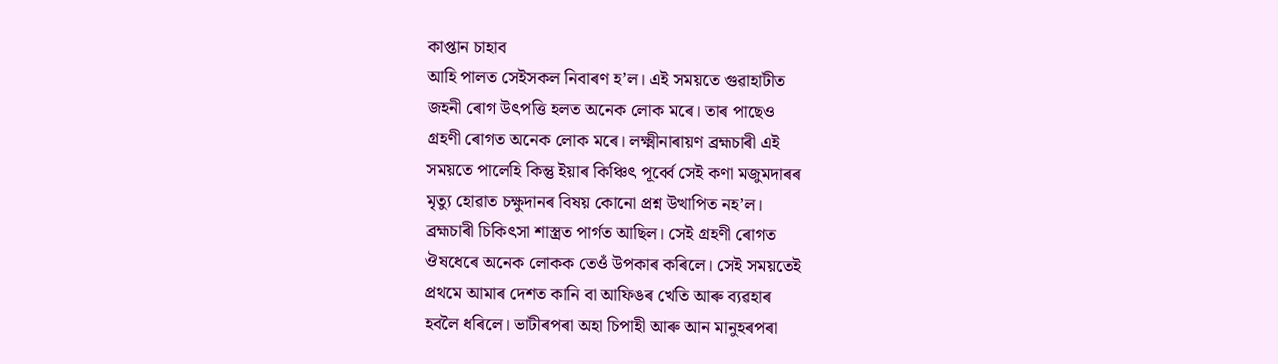কাপ্তান চাহাব
আহি পালত সেইসকল নিবাৰণ হ’ল। এই সময়তে গুৱাহাটীত
জহনী ৰোগ উৎপত্তি হলত অনেক লোক মৰে। তাৰ পাছেও
গ্ৰহণী ৰোগত অনেক লোক মৰে। লক্ষ্মীনাৰায়ণ ব্ৰহ্মচাৰী এই
সময়তে পালেহি কিন্তু ইয়াৰ কিঞ্চিৎ পূৰ্ব্বে সেই কণা মজুমদাৰৰ
মৃত্যু হোৱাত চক্ষুদানৰ বিষয় কোনো প্ৰশ্ন উত্থাপিত নহ’ল।
ব্ৰহ্মচাৰী চিকিৎসা শাস্ত্ৰত পাৰ্গত আছিল। সেই গ্ৰহণী ৰোগত
ঔষধেৰে অনেক লোকক তেওঁ উপকাৰ কৰিলে। সেই সময়তেই
প্ৰথমে আমাৰ দেশত কানি বা আফিঙৰ খেতি আৰু ব্যৱহাৰ
হবলৈ ধৰিলে। ভাটীৰপৰা অহা চিপাহী আৰু আন মানুহৰপৰা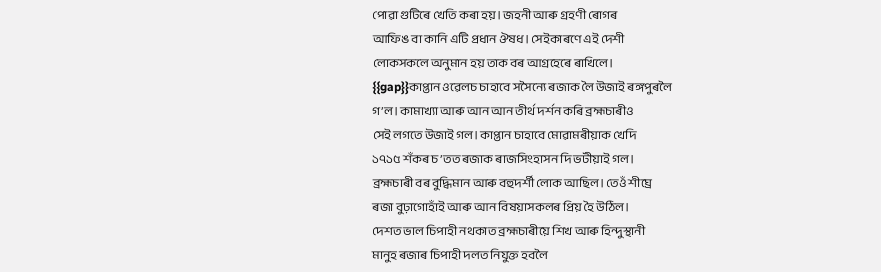পোৱা গুটিৰে খেতি কৰা হয়। জহনী আৰু গ্ৰহণী ৰোগৰ
আফিঙ বা কানি এটি প্ৰধান ঔষধ। সেইকাৰণে এই দেশী
লোকসকলে অনুমান হয় তাক বৰ আগ্ৰহেৰে ৰাখিলে।
{{gap}}কাপ্তান ওৱেলচ চাহাবে সসৈন্যে ৰজাক লৈ উজাই ৰঙ্গপুৰলৈ
গ’ল। কামাখ্যা আৰু আন আন তীৰ্থ দৰ্শন কৰি ব্ৰহ্মচাৰীও
সেই লগতে উজাই গল। কাপ্তান চাহাবে মোৱামৰীয়াক খেদি
১৭১৫ শঁকৰ চ’তত ৰজাক ৰাজসিংহাসন দি ভটীয়াই গল।
ব্ৰহ্মচাৰী বৰ বুদ্ধিমান আৰু বহুদৰ্শী লোক আছিল। তেওঁ শীঘ্ৰে
ৰজা বুঢ়াগোহাঁই আৰু আন বিষয়াসকলৰ প্ৰিয় হৈ উঠিল।
দেশত ভাল চিপাহী নথকাত ব্ৰহ্মচাৰীয়ে শিখ আৰু হিন্দুস্থানী
মানুহ ৰজাৰ চিপাহী দলত নিযুক্ত হবলৈ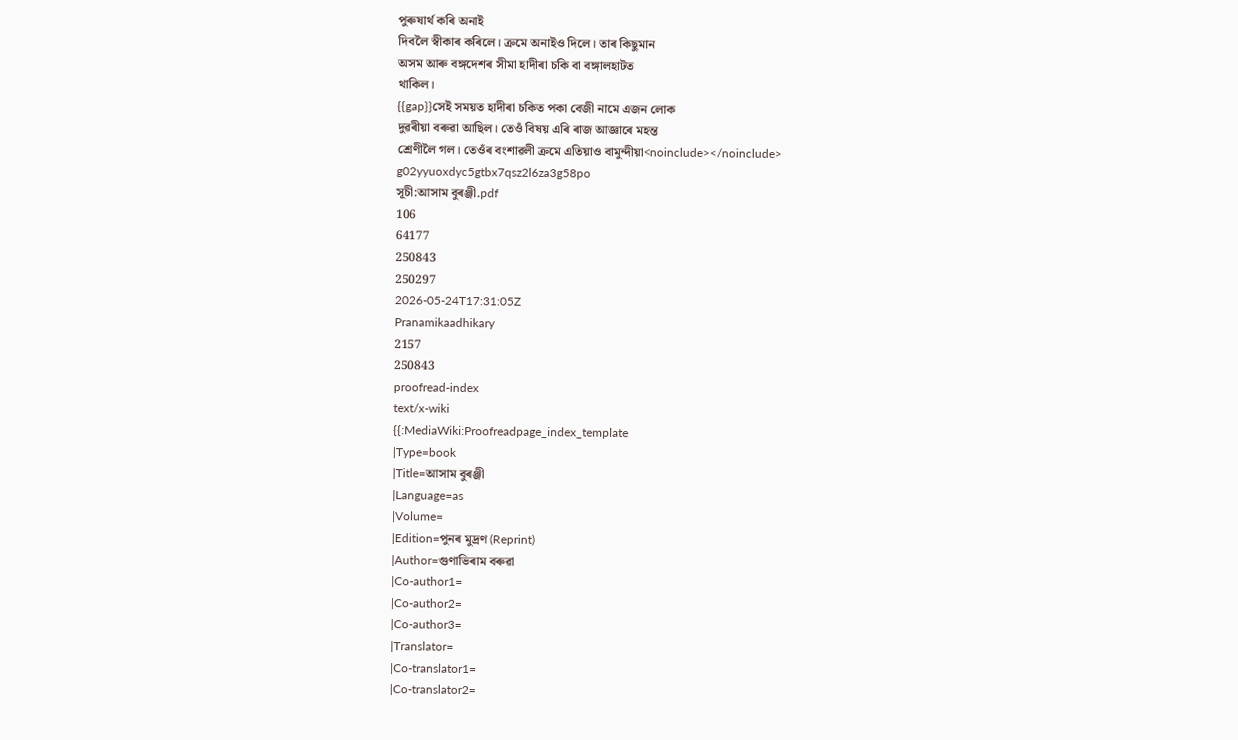পুৰুষাৰ্থ কৰি অনাই
দিবলৈ স্বীকাৰ কৰিলে। ক্ৰমে অনাইও দিলে। তাৰ কিছুমান
অসম আৰু বঙ্গদেশৰ সীমা হাদীৰা চকি বা বঙ্গালহাটত
থাকিল।
{{gap}}সেই সময়ত হাদীৰা চকিত পকা বেজী নামে এজন লোক
দুৱৰীয়া বৰুৱা আছিল। তেওঁ বিষয় এৰি ৰাজ আজ্ঞাৰে মহন্ত
শ্ৰেণীলৈ গল। তেওঁৰ বংশাৱলী ক্ৰমে এতিয়াও বামুন্দীয়া<noinclude></noinclude>
g02yyuoxdyc5gtbx7qsz2l6za3g58po
সূচী:আসাম বুৰঞ্জী.pdf
106
64177
250843
250297
2026-05-24T17:31:05Z
Pranamikaadhikary
2157
250843
proofread-index
text/x-wiki
{{:MediaWiki:Proofreadpage_index_template
|Type=book
|Title=আসাম বুৰঞ্জী
|Language=as
|Volume=
|Edition=পুনৰ মুদ্ৰণ (Reprint)
|Author=গুণাভিৰাম বৰুৱা
|Co-author1=
|Co-author2=
|Co-author3=
|Translator=
|Co-translator1=
|Co-translator2=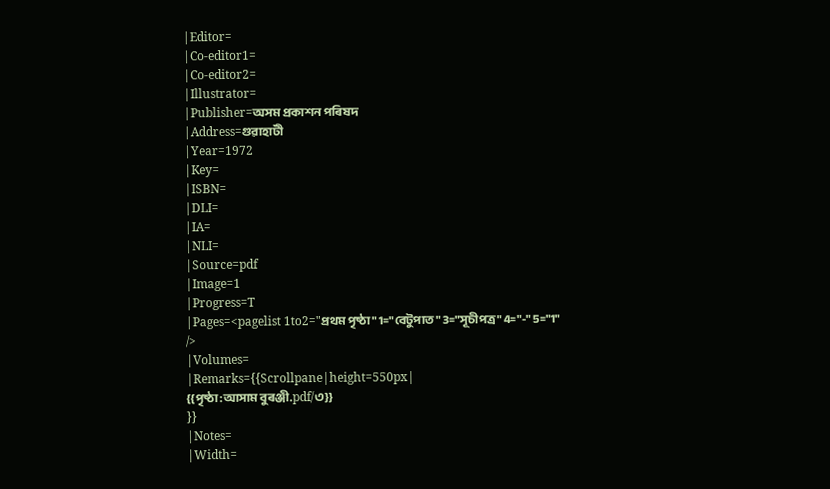|Editor=
|Co-editor1=
|Co-editor2=
|Illustrator=
|Publisher=অসম প্ৰকাশন পৰিষদ
|Address=গুৱাহাটী
|Year=1972
|Key=
|ISBN=
|DLI=
|IA=
|NLI=
|Source=pdf
|Image=1
|Progress=T
|Pages=<pagelist 1to2="প্ৰথম পৃষ্ঠা" 1="বেটুপাত" 3="সূচীপত্ৰ" 4="-" 5="1" />
|Volumes=
|Remarks={{Scrollpane|height=550px|
{{পৃষ্ঠা:আসাম বুৰঞ্জী.pdf/৩}}
}}
|Notes=
|Width=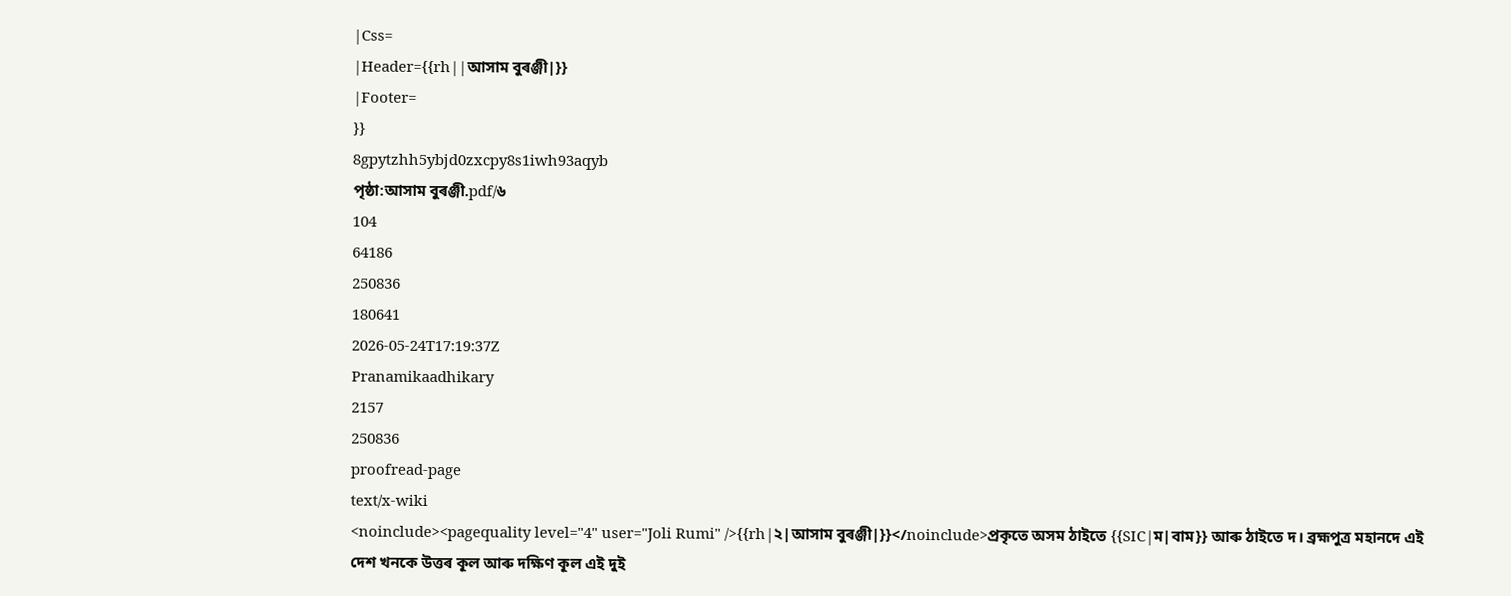|Css=
|Header={{rh||আসাম বুৰঞ্জী|}}
|Footer=
}}
8gpytzhh5ybjd0zxcpy8s1iwh93aqyb
পৃষ্ঠা:আসাম বুৰঞ্জী.pdf/৬
104
64186
250836
180641
2026-05-24T17:19:37Z
Pranamikaadhikary
2157
250836
proofread-page
text/x-wiki
<noinclude><pagequality level="4" user="Joli Rumi" />{{rh|২|আসাম বুৰঞ্জী|}}</noinclude>প্ৰকৃতে অসম ঠাইতে {{SIC|ম|বাম}} আৰু ঠাইতে দ। ব্ৰহ্মপুত্ৰ মহানদে এই
দেশ খনকে উত্তৰ কূল আৰু দক্ষিণ কূল এই দুই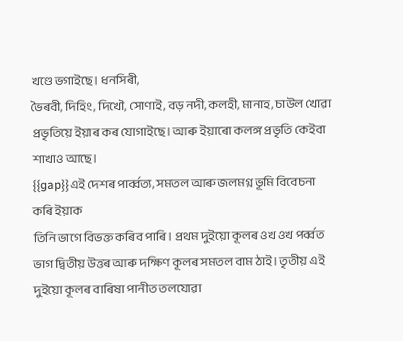খণ্ডে ভগাইছে। ধনসিৰী,
ভৈৰবী, দিহিং, দিখৌ, সোণাই, বড় নদী, কলহী, মানাহ, চাউল খোৱা
প্ৰভৃতিয়ে ইয়াৰ কৰ যোগাইছে। আৰু ইয়াৰো কলঙ্গ প্ৰভৃতি কেইবা
শাখাও আছে।
{{gap}}এই দেশৰ পাৰ্ব্বত্য, সমতল আৰু জলমগ্ন ভূমি বিবেচনা কৰি ইয়াক
তিনি ভাগে বিভক্ত কৰিব পাৰি। প্ৰথম দুইয়ো কূলৰ ওখ ওখ পৰ্ব্বত
ভাগ দ্বিতীয় উত্তৰ আৰু দক্ষিণ কূলৰ সমতল বাম ঠাই। তৃতীয় এই
দুইয়ো কূলৰ বাৰিষা পানীত তলযোৱা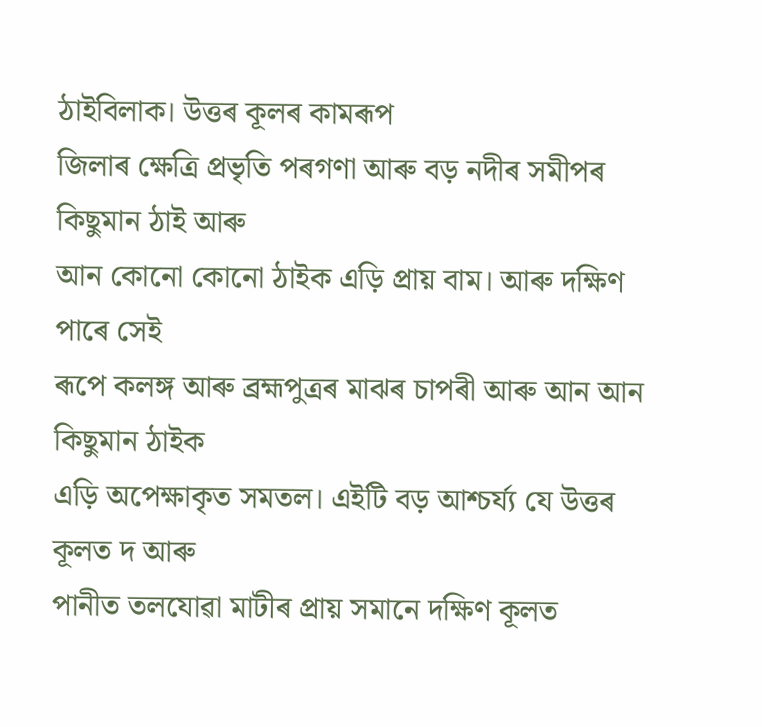ঠাইবিলাক। উত্তৰ কূলৰ কামৰূপ
জিলাৰ ক্ষেত্ৰি প্ৰভৃতি পৰগণা আৰু বড় নদীৰ সমীপৰ কিছুমান ঠাই আৰু
আন কোনো কোনো ঠাইক এড়ি প্ৰায় বাম। আৰু দক্ষিণ পাৰে সেই
ৰূপে কলঙ্গ আৰু ব্ৰহ্মপুত্ৰৰ মাঝৰ চাপৰী আৰু আন আন কিছুমান ঠাইক
এড়ি অপেক্ষাকৃত সমতল। এইটি বড় আশ্চৰ্য্য যে উত্তৰ কূলত দ আৰু
পানীত তলযোৱা মাটীৰ প্ৰায় সমানে দক্ষিণ কূলত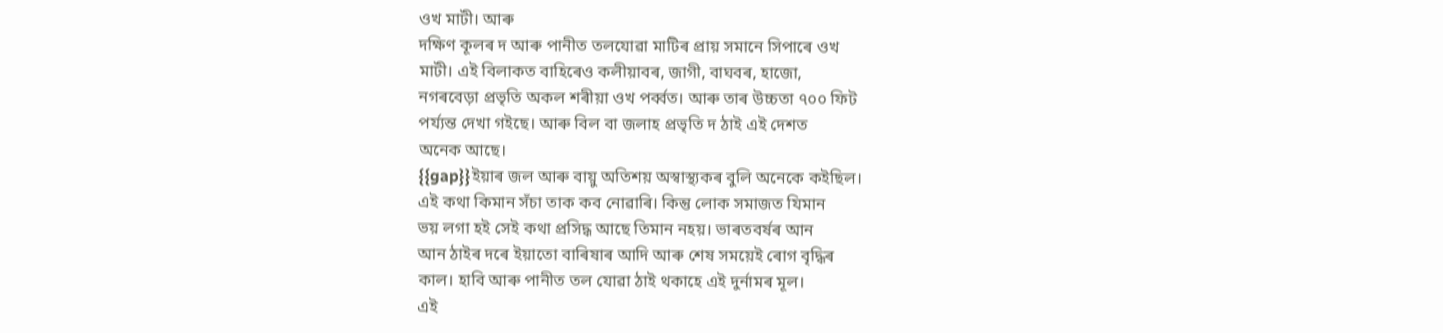ওখ মাটী। আৰু
দক্ষিণ কূলৰ দ আৰু পানীত তলযোৱা মাটিৰ প্ৰায় সমানে সিপাৰে ওখ
মাটী। এই বিলাকত বাহিৰেও কলীয়াবৰ, জাগী, বাঘবৰ, হাজো,
নগৰবেড়া প্ৰভৃতি অকল শৰীয়া ওখ পৰ্ব্বত। আৰু তাৰ উচ্চতা ৭০০ ফিট
পৰ্য্যন্ত দেখা গইছে। আৰু বিল বা জলাহ প্ৰভৃতি দ ঠাই এই দেশত
অনেক আছে।
{{gap}}ইয়াৰ জল আৰু বায়ু অতিশয় অস্বাস্থ্যকৰ বুলি অনেকে কইছিল।
এই কথা কিমান সঁচা তাক কব নোৱাৰি। কিন্তু লোক সমাজত যিমান
ভয় লগা হই সেই কথা প্ৰসিদ্ধ আছে তিমান নহয়। ভাৰতবৰ্ষৰ আন
আন ঠাইৰ দৰে ইয়াতো বাৰিষাৰ আদি আৰু শেষ সময়েই ৰোগ বৃদ্ধিৰ
কাল। হাবি আৰু পানীত তল যোৱা ঠাই থকাহে এই দুৰ্নামৰ মূল।
এই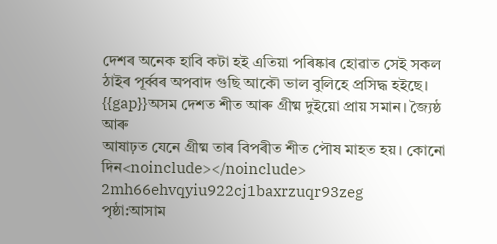দেশৰ অনেক হাবি কটা হই এতিয়া পৰিষ্কাৰ হোৱাত সেই সকল
ঠাইৰ পূৰ্ব্বৰ অপবাদ গুছি আকৌ ভাল বুলিহে প্ৰসিদ্ধ হইছে।
{{gap}}অসম দেশত শীত আৰু গ্ৰীষ্ম দুইয়ো প্ৰায় সমান। জ্যৈষ্ঠ আৰু
আষাঢ়ত যেনে গ্ৰীষ্ম তাৰ বিপৰীত শীত পৌষ মাহত হয়। কোনো দিন<noinclude></noinclude>
2mh66ehvqyiu922cj1baxrzuqr93zeg
পৃষ্ঠা:আসাম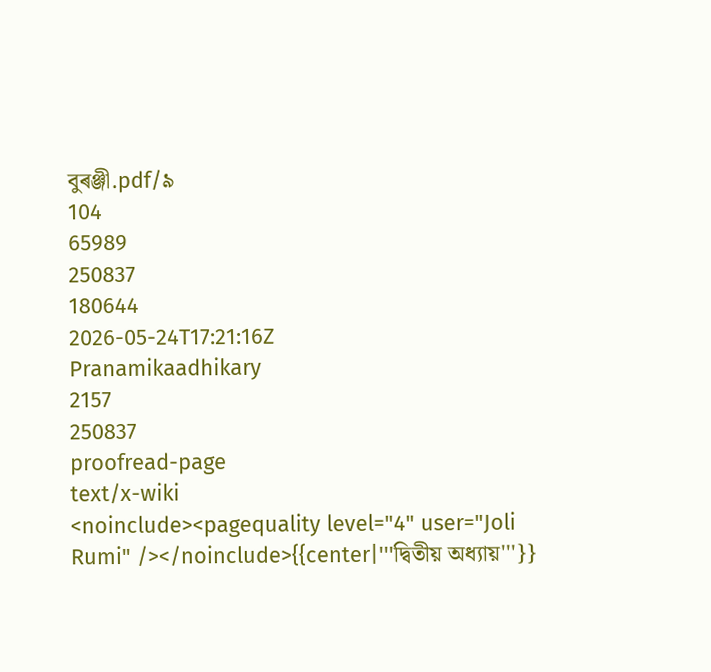বুৰঞ্জী.pdf/৯
104
65989
250837
180644
2026-05-24T17:21:16Z
Pranamikaadhikary
2157
250837
proofread-page
text/x-wiki
<noinclude><pagequality level="4" user="Joli Rumi" /></noinclude>{{center|'''দ্বিতীয় অধ্যায়'''}}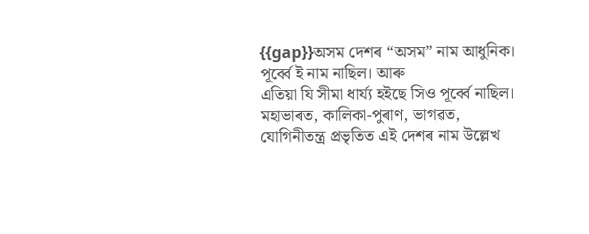{{gap}}অসম দেশৰ “অসম” নাম আধুনিক। পূৰ্ব্বে ই নাম নাছিল। আৰু
এতিয়া যি সীমা ধাৰ্য্য হইছে সিও পূৰ্ব্বে নাছিল। মহাভাৰত, কালিকা-পুৰাণ, ভাগৱত, যোগিনীতন্ত্ৰ প্ৰভৃতিত এই দেশৰ নাম উল্লেখ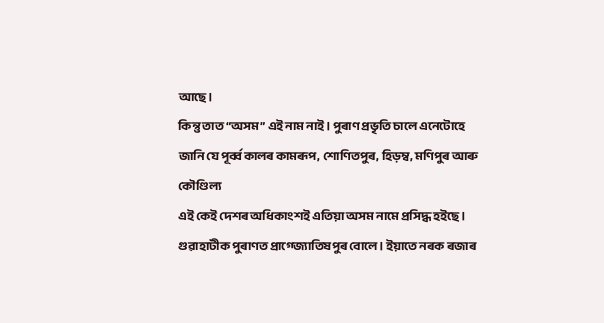আছে।
কিন্তু তাত “অসম” এই নাম নাই। পুৰাণ প্ৰভৃতি চালে এনেটোহে
জানি যে পূৰ্ব্ব কালৰ কামৰূপ, শোণিতপুৰ, হিড়ম্ব, মণিপুৰ আৰু কৌণ্ডিল্য
এই কেই দেশৰ অধিকাংশই এতিয়া অসম নামে প্ৰসিদ্ধ হইছে।
গুৱাহাটীক পুৰাণত প্ৰাগ্জ্যোতিষপুৰ বোলে। ইয়াতে নৰক ৰজাৰ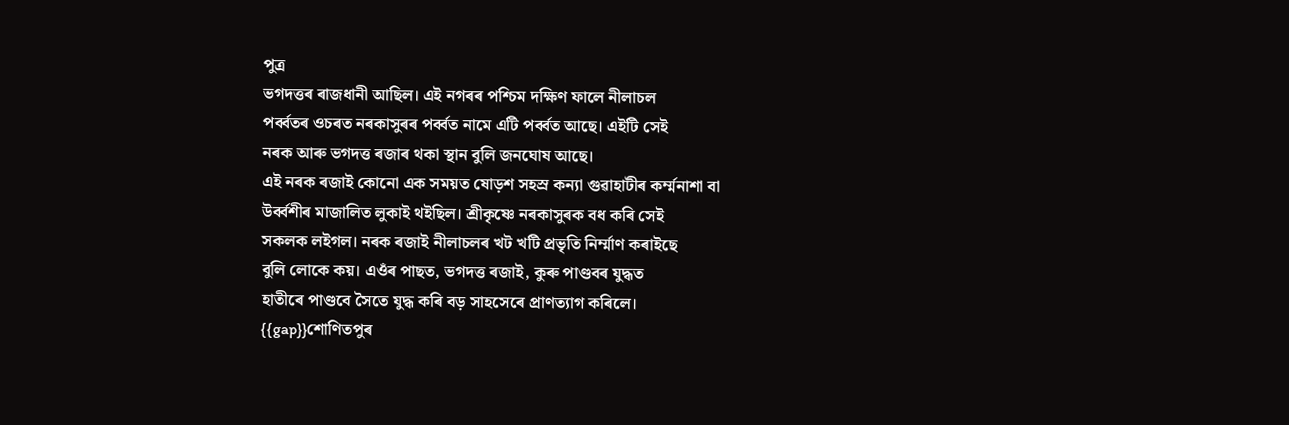পুত্ৰ
ভগদত্তৰ ৰাজধানী আছিল। এই নগৰৰ পশ্চিম দক্ষিণ ফালে নীলাচল
পৰ্ব্বতৰ ওচৰত নৰকাসুৰৰ পৰ্ব্বত নামে এটি পৰ্ব্বত আছে। এইটি সেই
নৰক আৰু ভগদত্ত ৰজাৰ থকা স্থান বুলি জনঘোষ আছে।
এই নৰক ৰজাই কোনো এক সময়ত ষোড়শ সহস্ৰ কন্যা গুৱাহাটীৰ কৰ্ম্মনাশা বা
উৰ্ব্বশীৰ মাজালিত লুকাই থইছিল। শ্ৰীকৃষ্ণে নৰকাসুৰক বধ কৰি সেই
সকলক লইগল। নৰক ৰজাই নীলাচলৰ খট খটি প্ৰভৃতি নিৰ্ম্মাণ কৰাইছে
বুলি লোকে কয়। এওঁৰ পাছত, ভগদত্ত ৰজাই, কুৰু পাণ্ডবৰ যুদ্ধত
হাতীৰে পাণ্ডবে সৈতে যুদ্ধ কৰি বড় সাহসেৰে প্ৰাণত্যাগ কৰিলে।
{{gap}}শোণিতপুৰ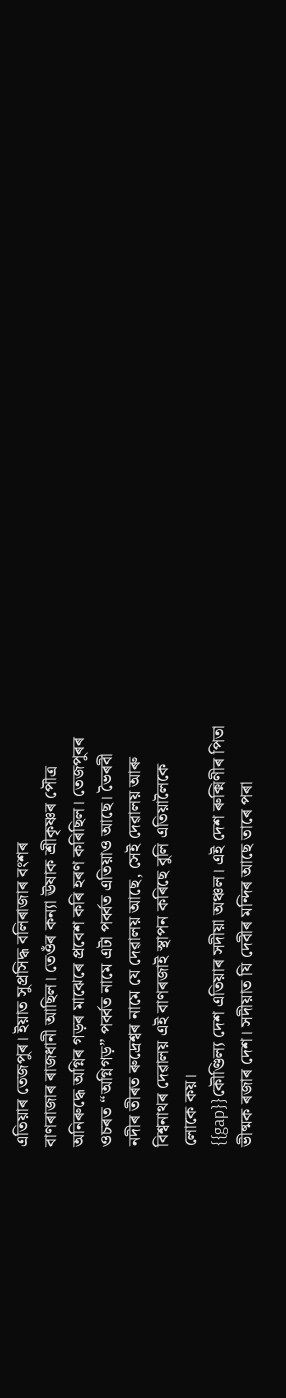এতিয়াৰ তেজপুৰ। ইয়াত সুপ্ৰসিদ্ধ বলিৰাজাৰ বংশৰ
বাণৰাজাৰ ৰাজধানী আছিল। তেওঁৰ কন্যা ঊষাক শ্ৰীকৃষ্ণৰ পৌত্ৰ
অনিৰুদ্ধে অগ্নিৰ গড়ৰ মাঝেৰে প্ৰবেশ কৰি হৰণ কৰিছিল। তেজপুৰৰ
ওচৰত “অগ্নিগড়” পৰ্ব্বত নামে এটা পৰ্ব্বত এতিয়াও আছে। ভৈৰবী
নদীৰ তীৰত ৰুদ্ৰেশ্বৰ নামে যে দেৱালয় আছে, সেই দেৱালয় আৰু
বিশ্বনাথৰ দেৱালয় এই বাণৰজাই স্থাপন কৰিছে বুলি এতিয়ালৈকে
লোকে কয়।
{{gap}}কৌণ্ডিল্য দেশ এতিয়াৰ সদীয়া অঞ্চল। এই দেশ ৰুক্মিণীৰ পিতা
ভীষ্মক ৰজাৰ দেশ। সদীয়াত যি দেবীৰ মন্দিৰ আছে তাৰে পৰা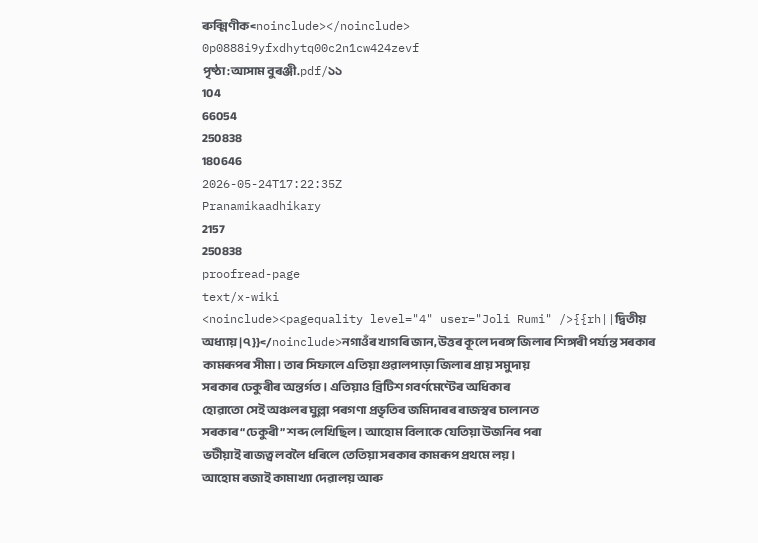ৰুক্মিণীক<noinclude></noinclude>
0p0888i9yfxdhytq00c2n1cw424zevf
পৃষ্ঠা:আসাম বুৰঞ্জী.pdf/১১
104
66054
250838
180646
2026-05-24T17:22:35Z
Pranamikaadhikary
2157
250838
proofread-page
text/x-wiki
<noinclude><pagequality level="4" user="Joli Rumi" />{{rh||দ্বিতীয় অধ্যায়|৭}}</noinclude>নগাওঁৰ খাগৰি জান, উত্তৰ কূলে দৰঙ্গ জিলাৰ শিঙ্গৰী পৰ্য্যন্ত সৰকাৰ
কামৰূপৰ সীমা। তাৰ সিফালে এতিয়া গুৱালপাড়া জিলাৰ প্ৰায় সমুদায়
সৰকাৰ ঢেকুৰীৰ অন্তৰ্গত। এতিয়াও ব্ৰিটিশ গবৰ্ণমেণ্টেৰ অধিকাৰ
হোৱাতো সেই অঞ্চলৰ ঘুল্লা পৰগণা প্ৰভৃতিৰ জমিদাৰৰ ৰাজস্বৰ চালানত
সৰকাৰ “ঢেকুৰী” শব্দ লেখিছিল। আহোম বিলাকে যেতিয়া উজনিৰ পৰা
ভটীয়াই ৰাজত্ব লবলৈ ধৰিলে তেতিয়া সৰকাৰ কামৰূপ প্ৰথমে লয়।
আহোম ৰজাই কামাখ্যা দেৱালয় আৰু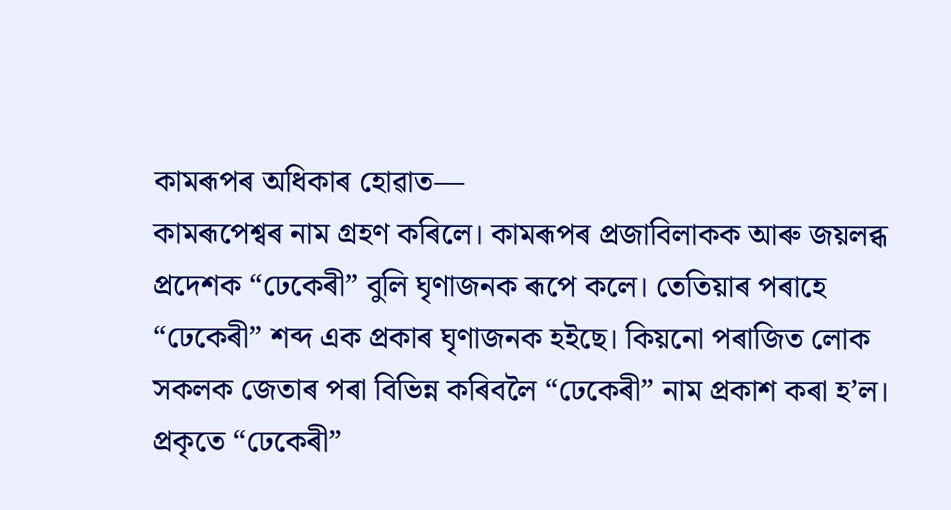কামৰূপৰ অধিকাৰ হোৱাত—
কামৰূপেশ্বৰ নাম গ্ৰহণ কৰিলে। কামৰূপৰ প্ৰজাবিলাকক আৰু জয়লব্ধ
প্ৰদেশক “ঢেকেৰী” বুলি ঘৃণাজনক ৰূপে কলে। তেতিয়াৰ পৰাহে
“ঢেকেৰী” শব্দ এক প্ৰকাৰ ঘৃণাজনক হইছে। কিয়নো পৰাজিত লোক
সকলক জেতাৰ পৰা বিভিন্ন কৰিবলৈ “ঢেকেৰী” নাম প্ৰকাশ কৰা হ’ল।
প্ৰকৃতে “ঢেকেৰী”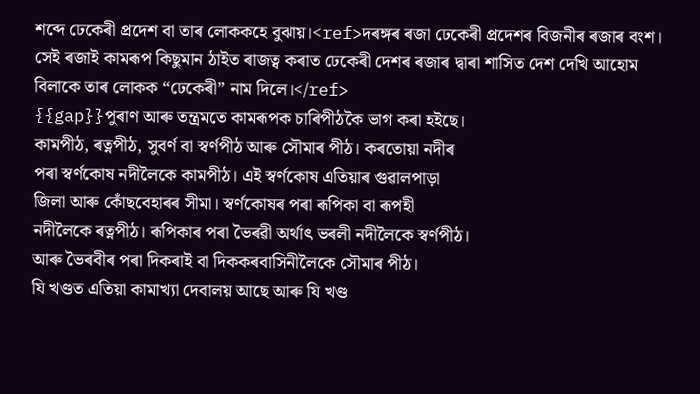শব্দে ঢেকেৰী প্ৰদেশ বা তাৰ লোককহে বুঝায়।<ref>দৰঙ্গৰ ৰজা ঢেকেৰী প্ৰদেশৰ বিজনীৰ ৰজাৰ বংশ। সেই ৰজাই কামৰূপ কিছুমান ঠাইত ৰাজত্ব কৰাত ঢেকেৰী দেশৰ ৰজাৰ দ্বাৰা শাসিত দেশ দেখি আহোম
বিলাকে তাৰ লোকক “ঢেকেৰী” নাম দিলে।</ref>
{{gap}}পুৰাণ আৰু তন্ত্ৰমতে কামৰূপক চাৰিপীঠকৈ ভাগ কৰা হইছে।
কামপীঠ, ৰত্নপীঠ, সুবৰ্ণ বা স্বৰ্ণপীঠ আৰু সৌমাৰ পীঠ। কৰতোয়া নদীৰ
পৰা স্বৰ্ণকোষ নদীলৈকে কামপীঠ। এই স্বৰ্ণকোষ এতিয়াৰ গুৱালপাড়া
জিলা আৰু কোঁছবেহাৰৰ সীমা। স্বৰ্ণকোষৰ পৰা ৰূপিকা বা ৰূপহী
নদীলৈকে ৰত্নপীঠ। ৰূপিকাৰ পৰা ভৈৰৱী অৰ্থাৎ ভৰলী নদীলৈকে স্বৰ্ণপীঠ।
আৰু ভৈৰবীৰ পৰা দিকৰাই বা দিককৰবাসিনীলৈকে সৌমাৰ পীঠ।
যি খণ্ডত এতিয়া কামাখ্যা দেবালয় আছে আৰু যি খণ্ড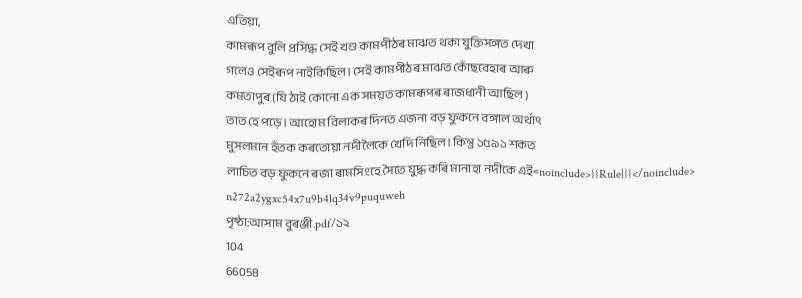এতিয়া,
কামৰূপ বুলি প্ৰসিদ্ধ সেই খণ্ড কামপীঠৰ মাঝত থকা যুক্তিসঙ্গত দেখা
গলেও সেইৰূপ নাইকিছিল। সেই কামপীঠৰ মাঝত কোঁছবেহাৰ আৰু
কমতাপুৰ (যি ঠাই কোনো এক সময়ত কামৰূপৰ ৰাজধানী আছিল )
তাত হে পড়ে। আহোম বিলাকৰ দিনত এজনা বড় ফুকনে বঙ্গাল অৰ্থাৎ
মুসলমান হঁতক কৰতোয়া নদীলৈকে খেদি নিছিল। কিন্তু ১৫৯১ শকত
লাচিত বড় ফুকনে ৰজা ৰামসিংহে সৈতে যুদ্ধ কৰি মানাহা নদীকে এই<noinclude>{{Rule|}}</noinclude>
n272a2ygxc54x7u9b4lq34v9puquweh
পৃষ্ঠা:আসাম বুৰঞ্জী.pdf/১২
104
66058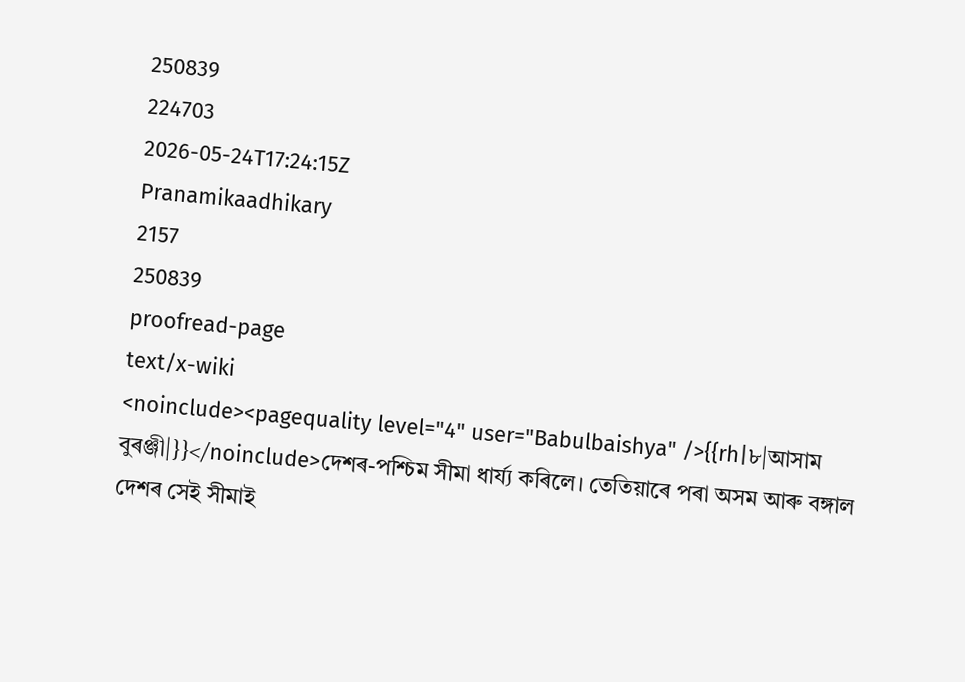250839
224703
2026-05-24T17:24:15Z
Pranamikaadhikary
2157
250839
proofread-page
text/x-wiki
<noinclude><pagequality level="4" user="Babulbaishya" />{{rh|৮|আসাম বুৰঞ্জী|}}</noinclude>দেশৰ-পশ্চিম সীমা ধাৰ্য্য কৰিলে। তেতিয়াৰে পৰা অসম আৰু বঙ্গাল
দেশৰ সেই সীমাই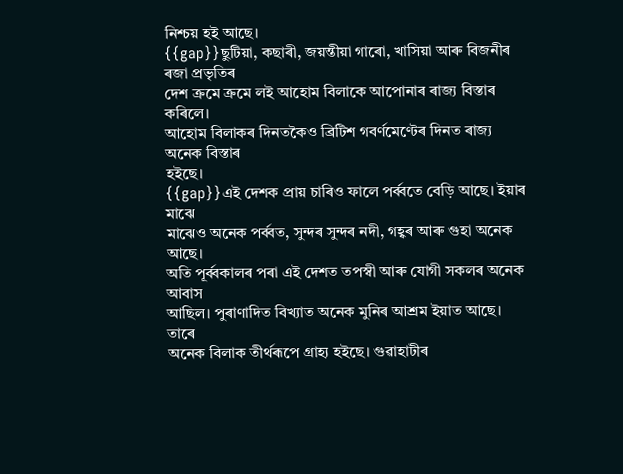নিশ্চয় হই আছে।
{{gap}}ছুটিয়া, কছাৰী, জয়ন্তীয়া গাৰো, খাসিয়া আৰু বিজনীৰ ৰজা প্ৰভৃতিৰ
দেশ ক্ৰমে ক্ৰমে লই আহোম বিলাকে আপোনাৰ ৰাজ্য বিস্তাৰ কৰিলে।
আহোম বিলাকৰ দিনতকৈও ব্ৰিটিশ গবৰ্ণমেণ্টেৰ দিনত ৰাজ্য অনেক বিস্তাৰ
হইছে।
{{gap}}এই দেশক প্ৰায় চাৰিও ফালে পৰ্ব্বতে বেড়ি আছে। ইয়াৰ মাঝে
মাঝেও অনেক পৰ্ব্বত, সুন্দৰ সুন্দৰ নদী, গহ্বৰ আৰু গুহা অনেক আছে।
অতি পূৰ্ব্বকালৰ পৰা এই দেশত তপস্বী আৰু যোগী সকলৰ অনেক আবাস
আছিল। পুৰাণাদিত বিখ্যাত অনেক মুনিৰ আশ্ৰম ইয়াত আছে। তাৰে
অনেক বিলাক তীৰ্থৰূপে গ্ৰাহ্য হইছে। গুৱাহাটীৰ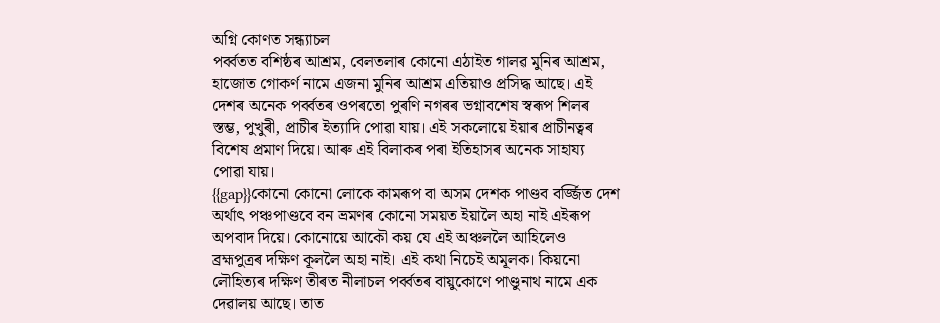অগ্নি কোণত সন্ধ্যাচল
পৰ্ব্বতত বশিষ্ঠৰ আশ্ৰম, বেলতলাৰ কোনো এঠাইত গালৱ মুনিৰ আশ্ৰম,
হাজোত গোকৰ্ণ নামে এজনা মুনিৰ আশ্ৰম এতিয়াও প্ৰসিদ্ধ আছে। এই
দেশৰ অনেক পৰ্ব্বতৰ ওপৰতো পুৰণি নগৰৰ ভগ্নাবশেষ স্বৰূপ শিলৰ
স্তম্ভ, পুখুৰী, প্ৰাচীৰ ইত্যাদি পোৱা যায়। এই সকলোয়ে ইয়াৰ প্ৰাচীনত্বৰ
বিশেষ প্ৰমাণ দিয়ে। আৰু এই বিলাকৰ পৰা ইতিহাসৰ অনেক সাহায্য
পোৱা যায়।
{{gap}}কোনো কোনো লোকে কামৰূপ বা অসম দেশক পাণ্ডব বৰ্জ্জিত দেশ
অৰ্থাৎ পঞ্চপাণ্ডবে বন ভ্ৰমণৰ কোনো সময়ত ইয়ালৈ অহা নাই এইৰূপ
অপবাদ দিয়ে। কোনোয়ে আকৌ কয় যে এই অঞ্চললৈ আহিলেও
ব্ৰহ্মপুত্ৰৰ দক্ষিণ কূললৈ অহা নাই। এই কথা নিচেই অমূলক। কিয়নো
লৌহিত্যৰ দক্ষিণ তীৰত নীলাচল পৰ্ব্বতৰ বায়ুকোণে পাণ্ডুনাথ নামে এক
দেৱালয় আছে। তাত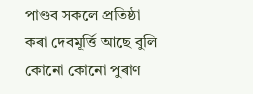পাণ্ডব সকলে প্ৰতিষ্ঠা কৰা দেবমূৰ্ত্তি আছে বুলি
কোনো কোনো পুৰাণ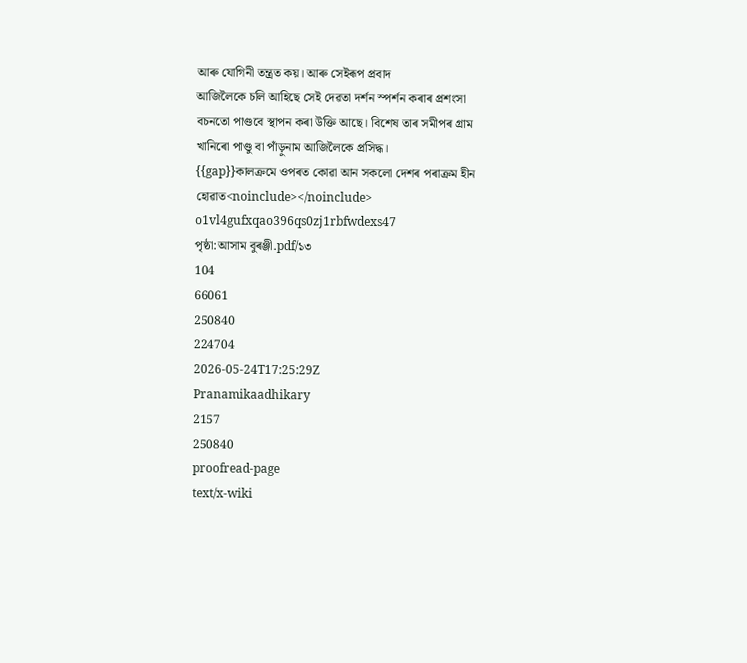আৰু যোগিনী তন্ত্ৰত কয়। আৰু সেইৰূপ প্ৰবাদ
আজিলৈকে চলি আহিছে সেই দেৱতা দৰ্শন স্পৰ্শন কৰাৰ প্ৰশংসা
বচনতো পাণ্ডবে স্থাপন কৰা উক্তি আছে। বিশেষ তাৰ সমীপৰ গ্ৰাম
খানিৰো পাণ্ডু বা পাঁড়ুনাম আজিলৈকে প্ৰসিদ্ধ।
{{gap}}কালক্ৰমে ওপৰত কোৱা আন সকলো দেশৰ পৰাক্ৰম হীন হোৱাত<noinclude></noinclude>
o1vl4gufxqao396qs0zj1rbfwdexs47
পৃষ্ঠা:আসাম বুৰঞ্জী.pdf/১৩
104
66061
250840
224704
2026-05-24T17:25:29Z
Pranamikaadhikary
2157
250840
proofread-page
text/x-wiki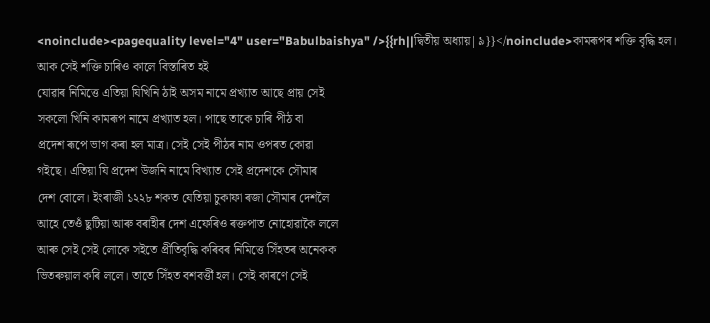<noinclude><pagequality level="4" user="Babulbaishya" />{{rh||দ্বিতীয় অধ্যায়|৯}}</noinclude>কামৰূপৰ শক্তি বৃদ্ধি হল। আক সেই শক্তি চাৰিও কালে বিস্তাৰিত হই
যোৱাৰ নিমিত্তে এতিয়া যিখিনি ঠাই অসম নামে প্ৰখ্যাত আছে প্ৰায় সেই
সকলো খিনি কামৰূপ নামে প্ৰখ্যাত হল। পাছে তাকে চাৰি পীঠ বা
প্ৰদেশ ৰূপে ভাগ কৰা হল মাত্ৰ। সেই সেই পীঠৰ নাম ওপৰত কোৱা
গইছে। এতিয়া যি প্ৰদেশ উজনি নামে বিখ্যাত সেই প্ৰদেশকে সৌমাৰ
দেশ বোলে। ইংৰাজী ১২২৮ শকত যেতিয়া চুকাফা ৰজা সৌমাৰ দেশলৈ
আহে তেওঁ ছুটিয়া আৰু বৰাহীৰ দেশ এফেৰিও ৰক্তপাত নোহোৱাকৈ ললে
আৰু সেই সেই লোকে সইতে প্ৰীতিবৃদ্ধি কৰিবৰ নিমিত্তে সিঁহতৰ অনেকক
ভিতৰুয়াল কৰি ললে। তাতে সিঁহত বশবৰ্ত্তী হল। সেই কাৰণে সেই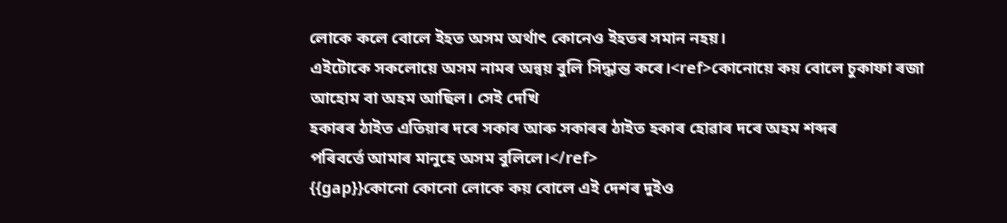লোকে কলে বোলে ইহত অসম অৰ্থাৎ কোনেও ইহতৰ সমান নহয়।
এইটোকে সকলোয়ে অসম নামৰ অন্বয় বুলি সিদ্ধান্ত কৰে।<ref>কোনোয়ে কয় বোলে চুকাফা ৰজা আহোম বা অহম আছিল। সেই দেখি
হকাৰৰ ঠাইত এতিয়াৰ দৰে সকাৰ আৰু সকাৰৰ ঠাইত হকাৰ হোৱাৰ দৰে অহম শব্দৰ
পৰিবৰ্ত্তে আমাৰ মানুহে অসম বুলিলে।</ref>
{{gap}}কোনো কোনো লোকে কয় বোলে এই দেশৰ দুইও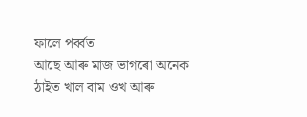ফালে পৰ্ব্বত
আছে আৰু মাজ ভাগৰো অনেক ঠাইত খাল বাম ওখ আৰু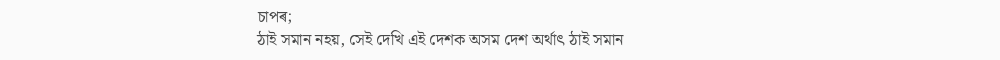চাপৰ;
ঠাই সমান নহয়, সেই দেখি এই দেশক অসম দেশ অৰ্থাৎ ঠাই সমান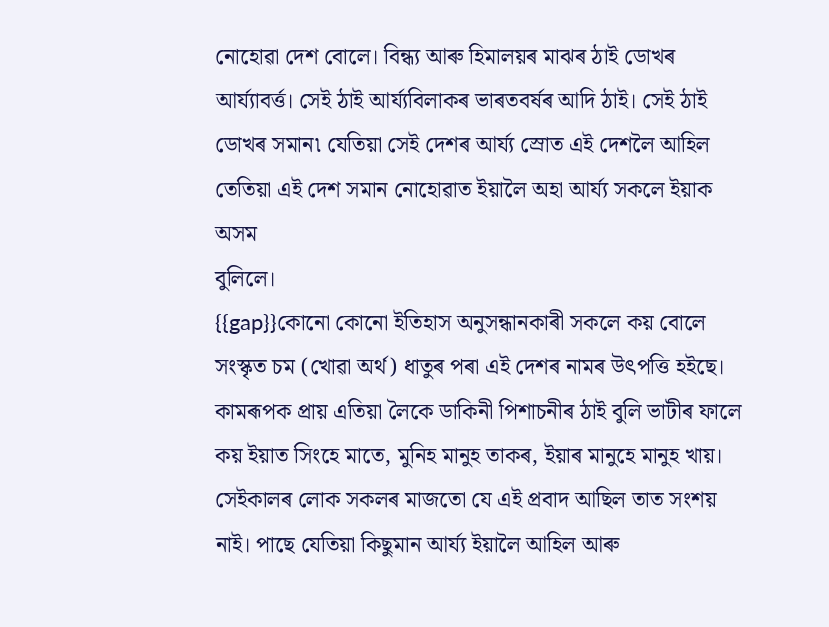নোহোৱা দেশ বোলে। বিন্ধ্য আৰু হিমালয়ৰ মাঝৰ ঠাই ডোখৰ
আৰ্য্যাবৰ্ত্ত। সেই ঠাই আৰ্য্যবিলাকৰ ভাৰতবৰ্ষৰ আদি ঠাই। সেই ঠাই
ডোখৰ সমান৷ যেতিয়া সেই দেশৰ আৰ্য্য স্ৰোত এই দেশলৈ আহিল
তেতিয়া এই দেশ সমান নোহোৱাত ইয়ালৈ অহা আৰ্য্য সকলে ইয়াক অসম
বুলিলে।
{{gap}}কোনো কোনো ইতিহাস অনুসন্ধানকাৰী সকলে কয় বোলে সংস্কৃত চম (খোৱা অৰ্থ) ধাতুৰ পৰা এই দেশৰ নামৰ উৎপত্তি হইছে। কামৰূপক প্ৰায় এতিয়া লৈকে ডাকিনী পিশাচনীৰ ঠাই বুলি ভাটীৰ ফালে কয় ইয়াত সিংহে মাতে, মুনিহ মানুহ তাকৰ, ইয়াৰ মানুহে মানুহ খায়। সেইকালৰ লোক সকলৰ মাজতো যে এই প্ৰবাদ আছিল তাত সংশয় নাই। পাছে যেতিয়া কিছুমান আৰ্য্য ইয়ালৈ আহিল আৰু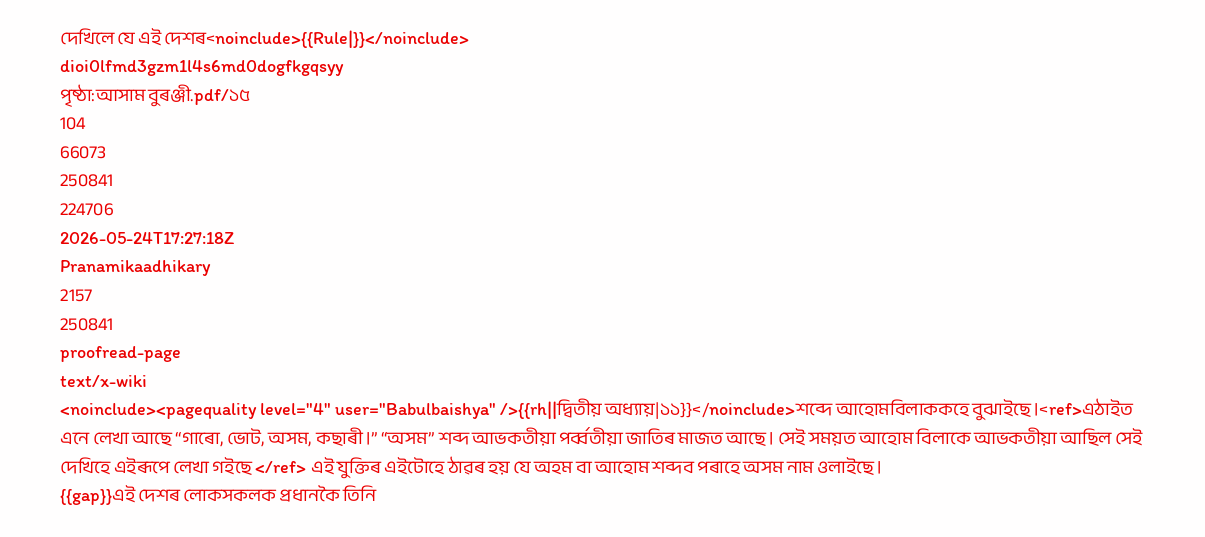দেখিলে যে এই দেশৰ<noinclude>{{Rule|}}</noinclude>
dioi0lfmd3gzm1l4s6md0dogfkgqsyy
পৃষ্ঠা:আসাম বুৰঞ্জী.pdf/১৫
104
66073
250841
224706
2026-05-24T17:27:18Z
Pranamikaadhikary
2157
250841
proofread-page
text/x-wiki
<noinclude><pagequality level="4" user="Babulbaishya" />{{rh||দ্বিতীয় অধ্যায়|১১}}</noinclude>শব্দে আহোমবিলাককহে বুঝাইছে।<ref>এঠাইত এনে লেখা আছে “গাৰো, ভোট, অসম, কছাৰী।” “অসম” শব্দ আভকতীয়া পৰ্ব্বতীয়া জাতিৰ মাজত আছে। সেই সময়ত আহোম বিলাকে আভকতীয়া আছিল সেই দেখিহে এইৰূপে লেখা গইছে </ref> এই যুক্তিৰ এইটোহে ঠাৱৰ হয় যে অহম বা আহোম শব্দব পৰাহে অসম নাম ওলাইছে।
{{gap}}এই দেশৰ লোকসকলক প্ৰধানকৈ তিনি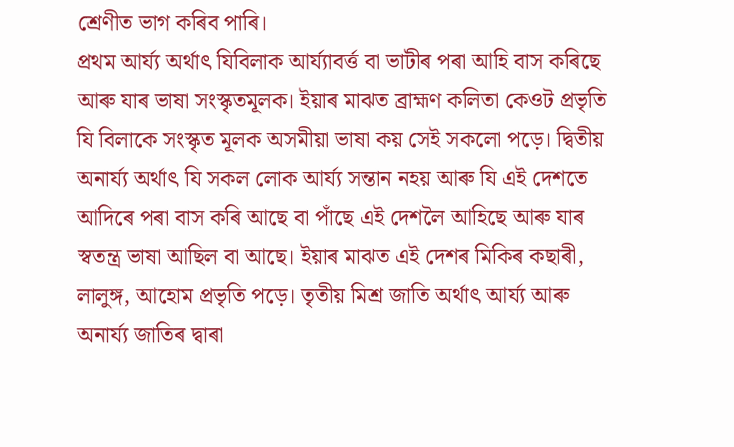শ্ৰেণীত ভাগ কৰিব পাৰি।
প্ৰথম আৰ্য্য অৰ্থাৎ যিবিলাক আৰ্য্যাবৰ্ত্ত বা ভাটীৰ পৰা আহি বাস কৰিছে
আৰু যাৰ ভাষা সংস্কৃতমূলক। ইয়াৰ মাঝত ব্ৰাহ্মণ কলিতা কেওট প্ৰভৃতি
যি বিলাকে সংস্কৃত মূলক অসমীয়া ভাষা কয় সেই সকলো পড়ে। দ্বিতীয়
অনাৰ্য্য অৰ্থাৎ যি সকল লোক আৰ্য্য সন্তান নহয় আৰু যি এই দেশতে
আদিৰে পৰা বাস কৰি আছে বা পাঁছে এই দেশলৈ আহিছে আৰু যাৰ
স্বতন্ত্ৰ ভাষা আছিল বা আছে। ইয়াৰ মাঝত এই দেশৰ মিকিৰ কছাৰী,
লালুঙ্গ, আহোম প্ৰভৃতি পড়ে। তৃতীয় মিশ্ৰ জাতি অৰ্থাৎ আৰ্য্য আৰু
অনাৰ্য্য জাতিৰ দ্বাৰা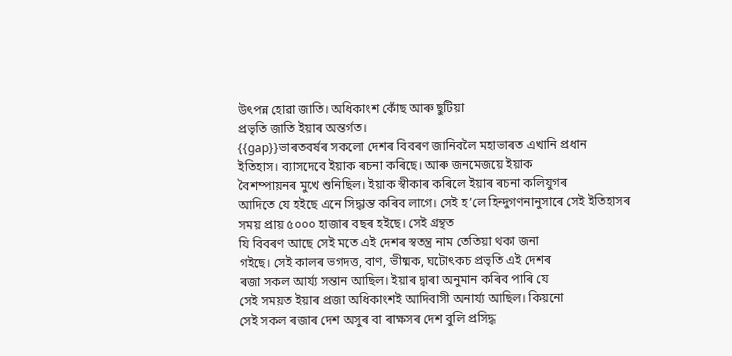উৎপন্ন হোৱা জাতি। অধিকাংশ কোঁছ আৰু ছুটিয়া
প্ৰভৃতি জাতি ইয়াৰ অন্তৰ্গত।
{{gap}}ভাৰতবৰ্ষৰ সকলো দেশৰ বিবৰণ জানিবলৈ মহাভাৰত এখানি প্ৰধান
ইতিহাস। ব্যাসদেবে ইয়াক ৰচনা কৰিছে। আৰু জনমেজয়ে ইয়াক
বৈশম্পায়নৰ মুখে শুনিছিল। ইয়াক স্বীকাৰ কৰিলে ইয়াৰ ৰচনা কলিযুগৰ
আদিতে যে হইছে এনে সিদ্ধান্ত কৰিব লাগে। সেই হ’লে হিন্দুগণনানুসাৰে সেই ইতিহাসৰ সময় প্ৰায় ৫০০০ হাজাৰ বছৰ হইছে। সেই গ্ৰন্থত
যি বিবৰণ আছে সেই মতে এই দেশৰ স্বতন্ত্ৰ নাম তেতিয়া থকা জনা
গইছে। সেই কালৰ ভগদত্ত, বাণ, ভীষ্মক, ঘটোৎকচ প্ৰভৃতি এই দেশৰ
ৰজা সকল আৰ্য্য সন্তান আছিল। ইয়াৰ দ্বাৰা অনুমান কৰিব পাৰি যে
সেই সময়ত ইয়াৰ প্ৰজা অধিকাংশই আদিবাসী অনাৰ্য্য আছিল। কিয়নো
সেই সকল ৰজাৰ দেশ অসুৰ বা ৰাক্ষসৰ দেশ বুলি প্ৰসিদ্ধ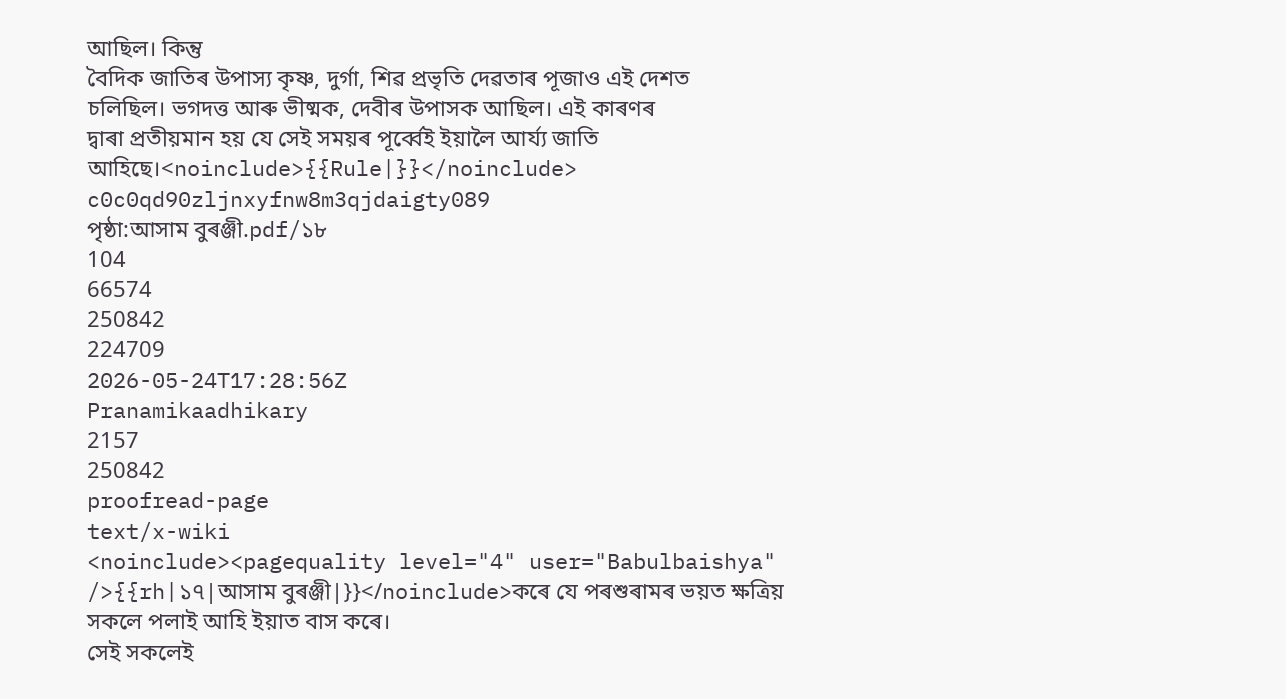আছিল। কিন্তু
বৈদিক জাতিৰ উপাস্য কৃষ্ণ, দুৰ্গা, শিৱ প্ৰভৃতি দেৱতাৰ পূজাও এই দেশত
চলিছিল। ভগদত্ত আৰু ভীষ্মক, দেবীৰ উপাসক আছিল। এই কাৰণৰ
দ্বাৰা প্ৰতীয়মান হয় যে সেই সময়ৰ পূৰ্ব্বেই ইয়ালৈ আৰ্য্য জাতি আহিছে।<noinclude>{{Rule|}}</noinclude>
c0c0qd90zljnxyfnw8m3qjdaigty089
পৃষ্ঠা:আসাম বুৰঞ্জী.pdf/১৮
104
66574
250842
224709
2026-05-24T17:28:56Z
Pranamikaadhikary
2157
250842
proofread-page
text/x-wiki
<noinclude><pagequality level="4" user="Babulbaishya" />{{rh|১৭|আসাম বুৰঞ্জী|}}</noinclude>কৰে যে পৰশুৰামৰ ভয়ত ক্ষত্ৰিয় সকলে পলাই আহি ইয়াত বাস কৰে।
সেই সকলেই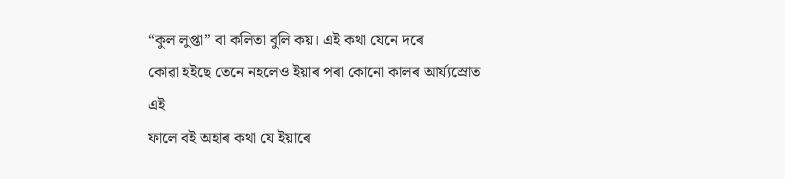“কুল লুপ্তা” বা কলিতা বুলি কয়। এই কথা যেনে দৰে
কোৱা হইছে তেনে নহলেও ইয়াৰ পৰা কোনো কালৰ আৰ্য্যস্ৰোত এই
ফালে বই অহাৰ কথা যে ইয়াৰে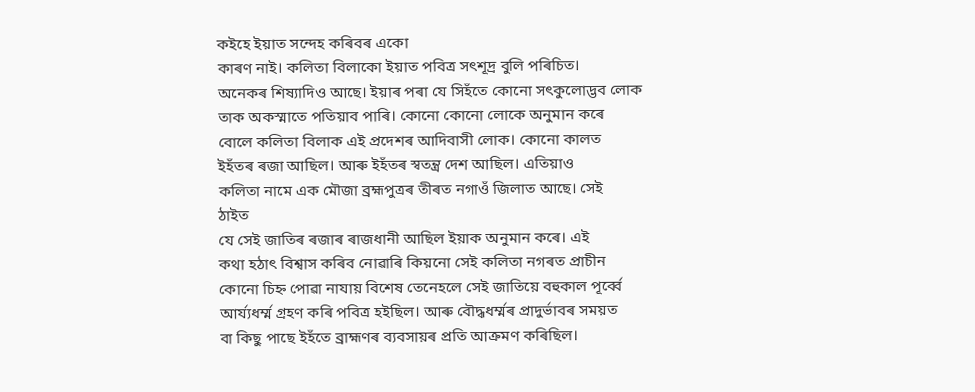কইহে ইয়াত সন্দেহ কৰিবৰ একো
কাৰণ নাই। কলিতা বিলাকো ইয়াত পবিত্ৰ সৎশূদ্ৰ বুলি পৰিচিত।
অনেকৰ শিষ্যাদিও আছে। ইয়াৰ পৰা যে সিহঁতে কোনো সৎকুলোদ্ভব লোক
তাক অকস্মাতে পতিয়াব পাৰি। কোনো কোনো লোকে অনুমান কৰে
বোলে কলিতা বিলাক এই প্ৰদেশৰ আদিবাসী লোক। কোনো কালত
ইহঁতৰ ৰজা আছিল। আৰু ইহঁতৰ স্বতন্ত্ৰ দেশ আছিল। এতিয়াও
কলিতা নামে এক মৌজা ব্ৰহ্মপুত্ৰৰ তীৰত নগাওঁ জিলাত আছে। সেই
ঠাইত
যে সেই জাতিৰ ৰজাৰ ৰাজধানী আছিল ইয়াক অনুমান কৰে। এই
কথা হঠাৎ বিশ্বাস কৰিব নোৱাৰি কিয়নো সেই কলিতা নগৰত প্ৰাচীন
কোনো চিহ্ন পোৱা নাযায় বিশেষ তেনেহলে সেই জাতিয়ে বহুকাল পূৰ্ব্বে
আৰ্য্যধৰ্ম্ম গ্ৰহণ কৰি পবিত্ৰ হইছিল। আৰু বৌদ্ধধৰ্ম্মৰ প্ৰাদুৰ্ভাবৰ সময়ত
বা কিছু পাছে ইহঁতে ব্ৰাহ্মণৰ ব্যবসায়ৰ প্ৰতি আক্ৰমণ কৰিছিল।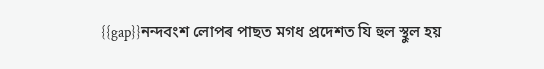{{gap}}নন্দবংশ লোপৰ পাছত মগধ প্ৰদেশত যি হুল স্থুল হয়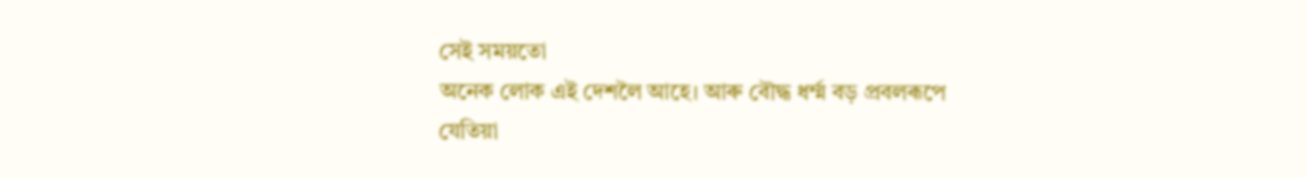সেই সময়তো
অনেক লোক এই দেশলৈ আহে। আৰু বৌদ্ধ ধৰ্ম্ম বড় প্ৰবলৰূপে
যেতিয়া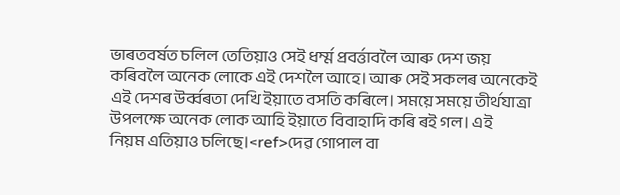ভাৰতবৰ্ষত চলিল তেতিয়াও সেই ধৰ্ম্ম প্ৰবৰ্ত্তাবলৈ আৰু দেশ জয়
কৰিবলৈ অনেক লোকে এই দেশলৈ আহে। আৰু সেই সকলৰ অনেকেই
এই দেশৰ উৰ্ব্বৰতা দেখি ইয়াতে বসতি কৰিলে। সময়ে সময়ে তীৰ্থযাত্ৰা
উপলক্ষে অনেক লোক আহি ইয়াতে বিবাহাদি কৰি ৰই গল। এই
নিয়ম এতিয়াও চলিছে।<ref>দেৱ গোপাল বা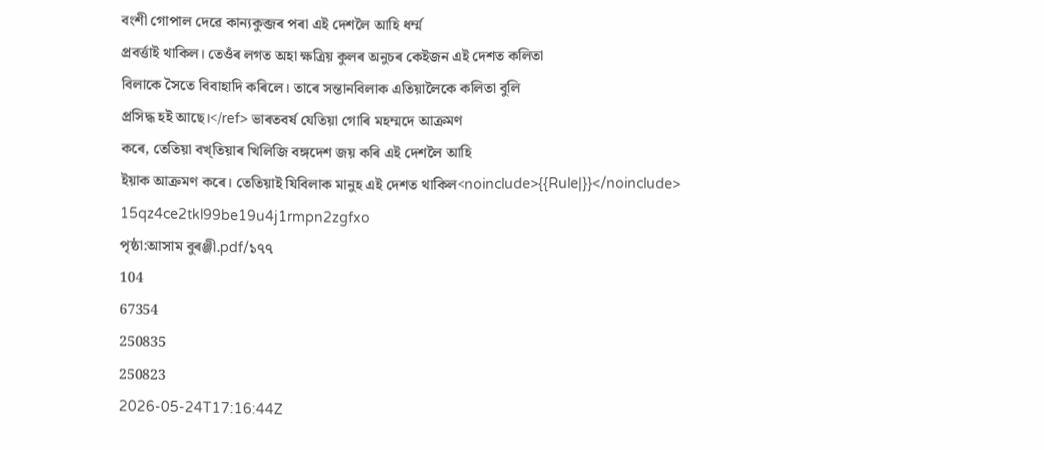বংশী গোপাল দেৱে কান্যকুব্জৰ পৰা এই দেশলৈ আহি ধৰ্ম্ম
প্ৰবৰ্ত্তাই থাকিল। তেওঁৰ লগত অহা ক্ষত্ৰিয় কুলৰ অনুচৰ কেইজন এই দেশত কলিতা
বিলাকে সৈতে বিবাহাদি কৰিলে। তাৰে সন্তানবিলাক এতিয়ালৈকে কলিতা বুলি
প্ৰসিদ্ধ হই আছে।</ref> ভাৰতবৰ্ষ যেতিয়া গোৰি মহম্মদে আক্ৰমণ
কৰে, তেতিয়া বখ্তিয়াৰ খিলিজি বঙ্গদেশ জয় কৰি এই দেশলৈ আহি
ইয়াক আক্ৰমণ কৰে। তেতিয়াই যিবিলাক মানুহ এই দেশত থাকিল<noinclude>{{Rule|}}</noinclude>
15qz4ce2tkl99be19u4j1rmpn2zgfxo
পৃষ্ঠা:আসাম বুৰঞ্জী.pdf/১৭৭
104
67354
250835
250823
2026-05-24T17:16:44Z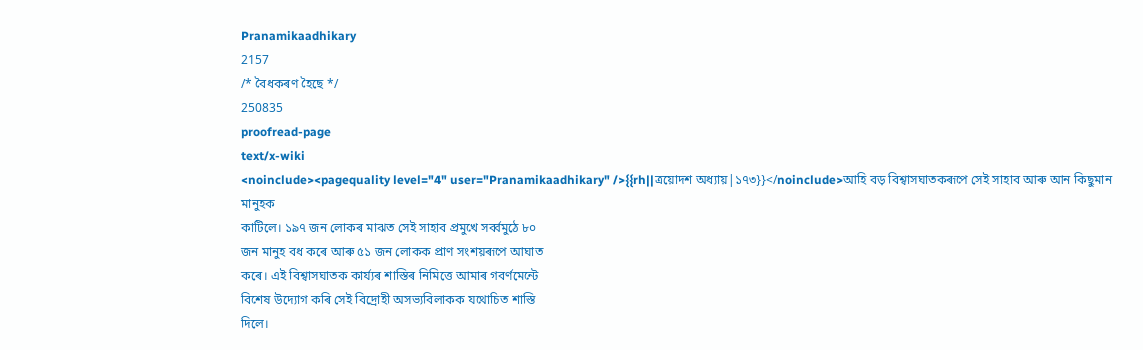Pranamikaadhikary
2157
/* বৈধকৰণ হৈছে */
250835
proofread-page
text/x-wiki
<noinclude><pagequality level="4" user="Pranamikaadhikary" />{{rh||ত্ৰয়োদশ অধ্যায়|১৭৩}}</noinclude>আহি বড় বিশ্বাসঘাতকৰূপে সেই সাহাব আৰু আন কিছুমান মানুহক
কাটিলে। ১৯৭ জন লোকৰ মাঝত সেই সাহাব প্ৰমুখে সৰ্ব্বমুঠে ৮০
জন মানুহ বধ কৰে আৰু ৫১ জন লোকক প্ৰাণ সংশয়ৰূপে আঘাত
কৰে। এই বিশ্বাসঘাতক কাৰ্য্যৰ শাস্তিৰ নিমিত্তে আমাৰ গবৰ্ণমেন্টে
বিশেষ উদ্যোগ কৰি সেই বিদ্ৰোহী অসভ্যবিলাকক যথোচিত শাস্তি
দিলে।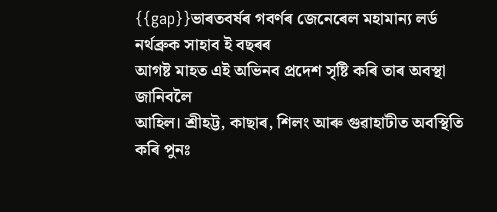{{gap}}ভাৰতবৰ্ষৰ গবৰ্ণৰ জেনেৰেল মহামান্য লৰ্ড নৰ্থব্ৰুক সাহাব ই বছৰৰ
আগষ্ট মাহত এই অভিনব প্ৰদেশ সৃষ্টি কৰি তাৰ অবস্থা জানিবলৈ
আহিল। শ্ৰীহট্ট, কাছাৰ, শিলং আৰু গুৱাহাটীত অবস্থিতি কৰি পুনঃ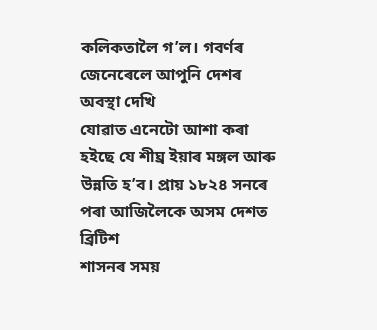কলিকতালৈ গ’ল। গবৰ্ণৰ জেনেৰেলে আপুনি দেশৰ অবস্থা দেখি
যোৱাত এনেটো আশা কৰা হইছে যে শীঘ্ৰ ইয়াৰ মঙ্গল আৰু
উন্নতি হ’ব। প্ৰায় ১৮২৪ সনৰে পৰা আজিলৈকে অসম দেশত ব্ৰিটিশ
শাসনৰ সময়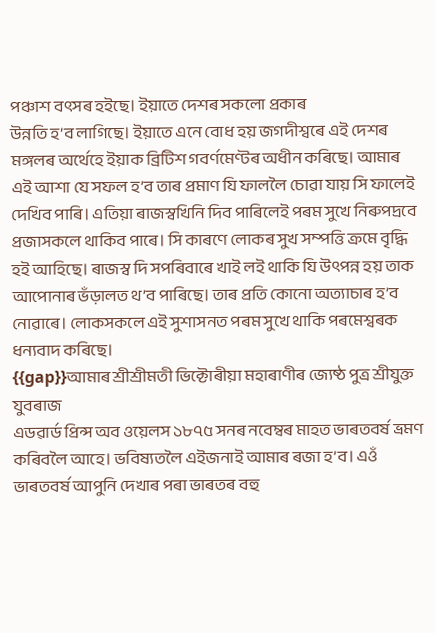পঞ্চাশ বৎসৰ হইছে। ইয়াতে দেশৰ সকলো প্ৰকাৰ
উন্নতি হ’ব লাগিছে। ইয়াতে এনে বোধ হয় জগদীশ্বৰে এই দেশৰ
মঙ্গলৰ অৰ্থেহে ইয়াক ব্ৰিটিশ গবৰ্ণমেণ্টৰ অধীন কৰিছে। আমাৰ
এই আশা যে সফল হ’ব তাৰ প্ৰমাণ যি ফাললৈ চোৱা যায় সি ফালেই
দেখিব পাৰি। এতিয়া ৰাজস্বখিনি দিব পাৰিলেই পৰম সুখে নিৰুপদ্ৰবে প্ৰজাসকলে থাকিব পাৰে। সি কাৰণে লোকৰ সুখ সম্পত্তি ক্ৰমে বৃদ্ধি হই আহিছে। ৰাজস্ব দি সপৰিবাৰে খাই লই থাকি যি উৎপন্ন হয় তাক আপোনাৰ ভঁড়ালত থ’ব পাৰিছে। তাৰ প্ৰতি কোনো অত্যাচাৰ হ’ব নোৱাৰে। লোকসকলে এই সুশাসনত পৰম সুখে থাকি পৰমেশ্বৰক ধন্যবাদ কৰিছে।
{{gap}}আমাৰ শ্ৰীশ্ৰীমতী ভিক্টোৰীয়া মহাৰাণীৰ জ্যেষ্ঠ পুত্ৰ শ্ৰীযুক্ত যুবৰাজ
এডৱাৰ্ড প্ৰিন্স অব ওয়েলস ১৮৭৫ সনৰ নবেম্বৰ মাহত ভাৰতবৰ্ষ ভ্ৰমণ
কৰিবলৈ আহে। ভবিষ্যতলৈ এইজনাই আমাৰ ৰজা হ’ব। এওঁ
ভাৰতবৰ্ষ আপুনি দেখাৰ পৰা ভাৰতৰ বহু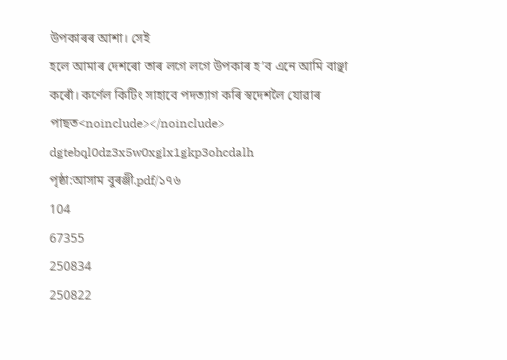উপকাৰৰ আশা। সেই
হলে আমাৰ দেশৰো তাৰ লগে লগে উপকাৰ হ’ব এনে আমি বাঞ্ছা
কৰোঁ। কৰ্ণেল কিটিং সাহাবে পদত্যাগ কৰি স্বদেশলৈ যোৱাৰ পাছত<noinclude></noinclude>
dgtebql0dz3x5w0xglx1gkp3ohcdalh
পৃষ্ঠা:আসাম বুৰঞ্জী.pdf/১৭৬
104
67355
250834
250822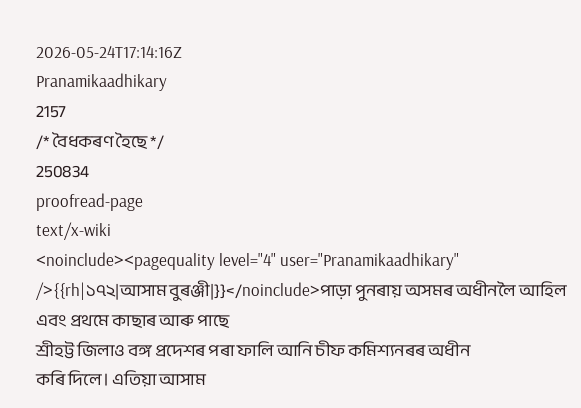2026-05-24T17:14:16Z
Pranamikaadhikary
2157
/* বৈধকৰণ হৈছে */
250834
proofread-page
text/x-wiki
<noinclude><pagequality level="4" user="Pranamikaadhikary" />{{rh|১৭২|আসাম বুৰঞ্জী|}}</noinclude>পাড়া পুনৰায় অসমৰ অধীনলৈ আহিল এবং প্ৰথমে কাছাৰ আৰু পাছে
শ্ৰীহট্ট জিলাও বঙ্গ প্ৰদেশৰ পৰা ফালি আনি চীফ কমিশ্যনৰৰ অধীন
কৰি দিলে। এতিয়া আসাম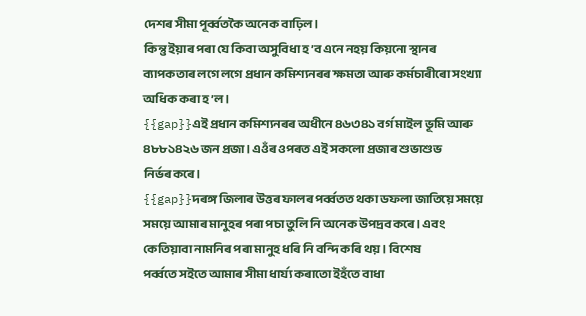দেশৰ সীমা পূৰ্ব্বতকৈ অনেক বাঢ়িল।
কিন্তু ইয়াৰ পৰা যে কিবা অসুবিধা হ’ব এনে নহয় কিয়নো স্থানৰ
ব্যাপকতাৰ লগে লগে প্ৰধান কমিশ্যনৰৰ ক্ষমতা আৰু কৰ্মচাৰীৰো সংখ্যা
অধিক কৰা হ’ল।
{{gap}}এই প্ৰধান কমিশ্যনৰৰ অধীনে ৪৬৩৪১ বৰ্গ মাইল ভূমি আৰু
৪৮৮১৪২৬ জন প্ৰজা। এওঁৰ ওপৰত এই সকলো প্ৰজাৰ শুভাশুভ
নিৰ্ভৰ কৰে।
{{gap}}দৰঙ্গ জিলাৰ উত্তৰ ফালৰ পৰ্ব্বতত থকা ডফলা জাতিয়ে সময়ে
সময়ে আমাৰ মানুহৰ পৰা পচা তুলি নি অনেক উপদ্ৰব কৰে। এবং
কেতিয়াবা নামনিৰ পৰা মানুহ ধৰি নি বন্দি কৰি থয়। বিশেষ
পৰ্ব্বতে সইতে আমাৰ সীমা ধাৰ্য্য কৰাতো ইহঁতে বাধা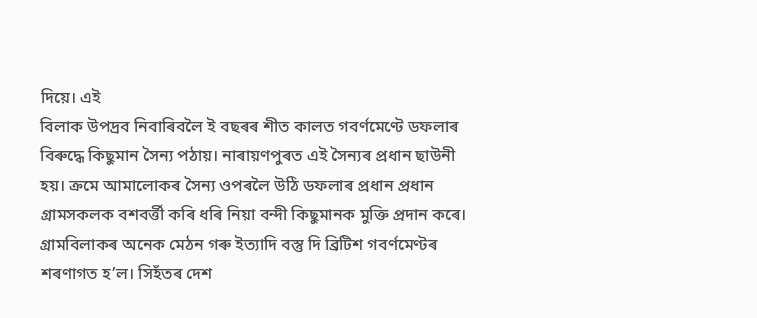দিয়ে। এই
বিলাক উপদ্ৰব নিবাৰিবলৈ ই বছৰৰ শীত কালত গবৰ্ণমেণ্টে ডফলাৰ
বিৰুদ্ধে কিছুমান সৈন্য পঠায়। নাৰায়ণপুৰত এই সৈন্যৰ প্ৰধান ছাউনী
হয়। ক্ৰমে আমালোকৰ সৈন্য ওপৰলৈ উঠি ডফলাৰ প্ৰধান প্ৰধান
গ্ৰামসকলক বশবৰ্ত্তী কৰি ধৰি নিয়া বন্দী কিছুমানক মুক্তি প্ৰদান কৰে।
গ্ৰামবিলাকৰ অনেক মেঠন গৰু ইত্যাদি বস্তু দি ব্ৰিটিশ গবৰ্ণমেণ্টৰ
শৰণাগত হ’ল। সিহঁতৰ দেশ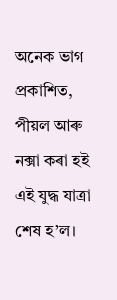অনেক ভাগ প্ৰকাশিত, পীয়ল আৰু
নক্সা কৰা হই এই যুদ্ধ যাত্ৰা শেষ হ’ল।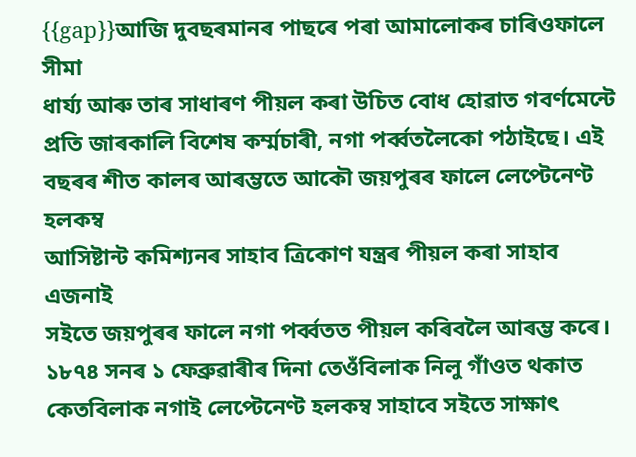{{gap}}আজি দুবছৰমানৰ পাছৰে পৰা আমালোকৰ চাৰিওফালে সীমা
ধাৰ্য্য আৰু তাৰ সাধাৰণ পীয়ল কৰা উচিত বোধ হোৱাত গবৰ্ণমেন্টে
প্ৰতি জাৰকালি বিশেষ কৰ্ম্মচাৰী, নগা পৰ্ব্বতলৈকো পঠাইছে। এই
বছৰৰ শীত কালৰ আৰম্ভতে আকৌ জয়পুৰৰ ফালে লেপ্টেনেণ্ট হলকম্ব
আসিষ্টান্ট কমিশ্যনৰ সাহাব ত্ৰিকোণ যন্ত্ৰৰ পীয়ল কৰা সাহাব এজনাই
সইতে জয়পুৰৰ ফালে নগা পৰ্ব্বতত পীয়ল কৰিবলৈ আৰম্ভ কৰে।
১৮৭৪ সনৰ ১ ফেব্ৰুৱাৰীৰ দিনা তেওঁবিলাক নিলু গাঁওত থকাত
কেতবিলাক নগাই লেপ্টেনেণ্ট হলকম্ব সাহাবে সইতে সাক্ষাৎ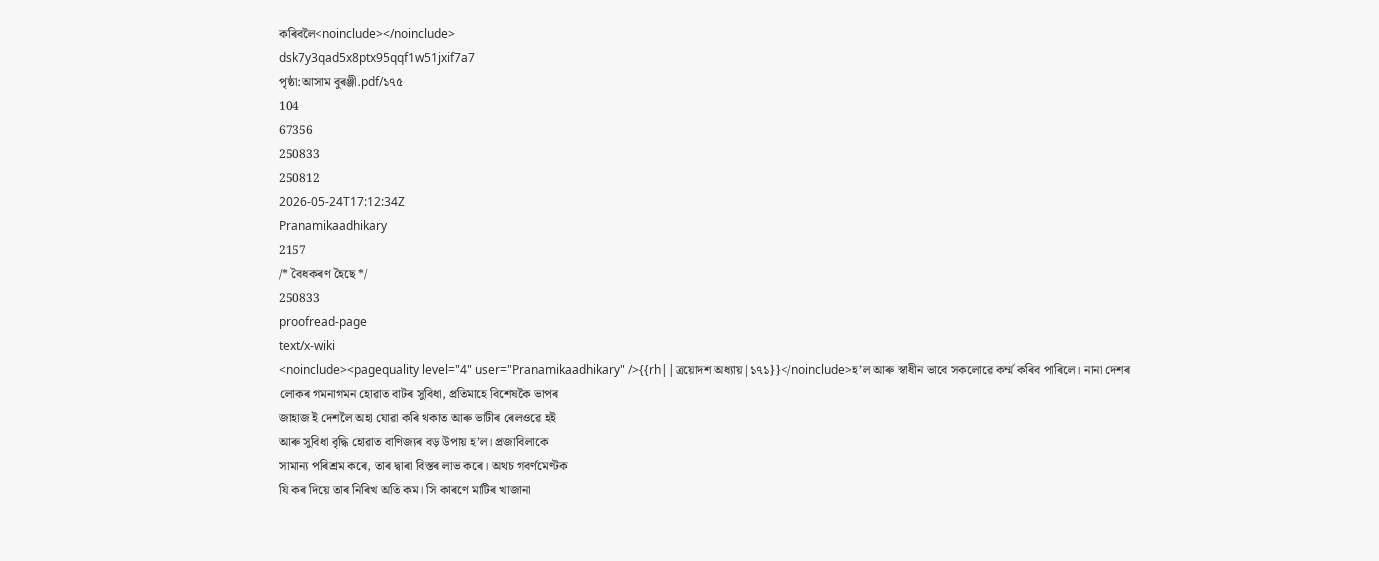কৰিবলৈ<noinclude></noinclude>
dsk7y3qad5x8ptx95qqf1w51jxif7a7
পৃষ্ঠা:আসাম বুৰঞ্জী.pdf/১৭৫
104
67356
250833
250812
2026-05-24T17:12:34Z
Pranamikaadhikary
2157
/* বৈধকৰণ হৈছে */
250833
proofread-page
text/x-wiki
<noinclude><pagequality level="4" user="Pranamikaadhikary" />{{rh||ত্ৰয়োদশ অধ্যায়|১৭১}}</noinclude>হ’ল আৰু স্বাধীন ভাবে সকলোৱে কৰ্ম্ম কৰিব পাৰিলে। নানা দেশৰ
লোকৰ গমনাগমন হোৱাত বাটৰ সুবিধা, প্ৰতিমাহে বিশেষকৈ ভাপৰ
জাহাজ ই দেশলৈ অহা যোৱা কৰি থকাত আৰু ভাটীৰ ৰেলওৱে হই
আৰু সুবিধা বৃদ্ধি হোৱাত বাণিজ্যৰ বড় উপায় হ’ল। প্ৰজাবিলাকে
সামান্য পৰিশ্ৰম কৰে, তাৰ দ্বাৰা বিস্তৰ লাভ কৰে। অথচ গবৰ্ণমেণ্টক
যি কৰ দিয়ে তাৰ নিৰিখ অতি কম। সি কাৰণে মাটিৰ খাজানা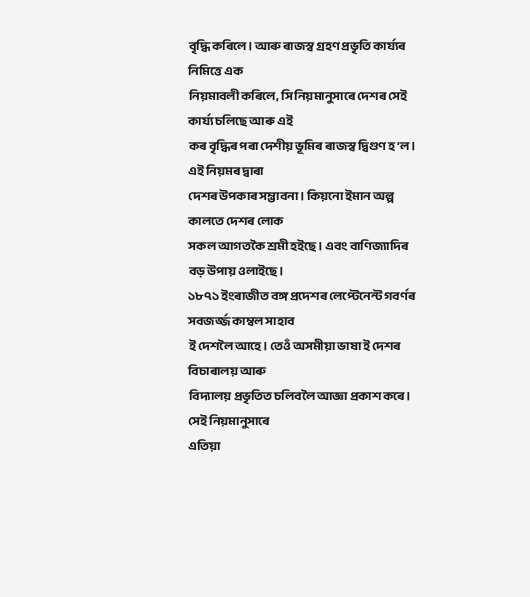বৃদ্ধি কৰিলে। আৰু ৰাজস্ব গ্ৰহণ প্ৰভৃতি কাৰ্য্যৰ নিমিত্তে এক
নিয়মাবলী কৰিলে, সি নিয়মানুসাৰে দেশৰ সেই কাৰ্য্য চলিছে আৰু এই
কৰ বৃদ্ধিৰ পৰা দেশীয় ভূমিৰ ৰাজস্ব দ্বিগুণ হ’ল। এই নিয়মৰ দ্বাৰা
দেশৰ উপকাৰ সম্ভাবনা। কিয়নো ইমান অল্প কালতে দেশৰ লোক
সকল আগতকৈ শ্ৰমী হইছে। এবং বাণিজ্যাদিৰ বড় উপায় ওলাইছে।
১৮৭১ ইংৰাজীত বঙ্গ প্ৰদেশৰ লেপ্টেনেন্ট গবৰ্ণৰ সবজৰ্জ্জ কাম্বল সাহাব
ই দেশলৈ আহে। তেওঁ অসমীয়া ভাষা ই দেশৰ বিচাৰালয় আৰু
বিদ্যালয় প্ৰভৃতিত চলিবলৈ আজ্ঞা প্ৰকাশ কৰে। সেই নিয়মানুসাৰে
এতিয়া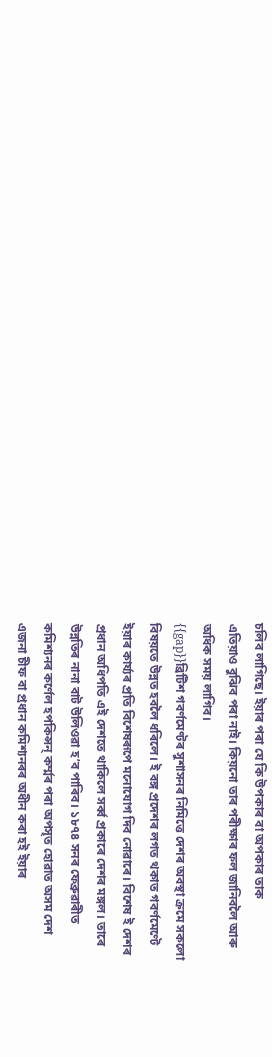চলিব লাগিছে। ইয়াৰ পৰা যে কি উপকাৰ বা অপকাৰ তাক
এতিয়াও বুঝিব পৰা নাই। কিয়নো তাৰ পৰীক্ষাৰ ফল জানিবলৈ আৰু
অধিক সময় লাগিব।
{{gap}}ব্ৰিটিশ গবৰ্ণমেণ্টৰ সুশাসনৰ নিমিত্তে দেশৰ অবস্থা ক্ৰমে সকলো
বিষয়তে উন্নত হবলৈ ধৰিলে। ই বঙ্গ প্ৰদেশৰ লগত থকাত গবৰ্ণমেণ্টে
ইয়াৰ কাৰ্য্যৰ প্ৰতি বিশেষৰূপে মনোযোগ দিব নোৱাৰে। বিশেষ ই দেশৰ
প্ৰধান অধিপতি এই দেশতে থাকিলে সৰ্ব্ব প্ৰকাৰে দেশৰ মঙ্গল। তাৰে
উন্নতিৰ নানা বাট উলিওৱা হ’ব পাৰিব। ১৮৭৪ সনৰ ফেব্ৰুৱাৰীত
কমিশ্যনৰ কৰ্ণেল হপকিন্সন্ কৰ্ম্মৰ পৰা অপসৃত হোৱাত অসম দেশ
এজনা চীফ বা প্ৰধান কমিশ্যনৰৰ অধীন কৰা হই ইয়াৰ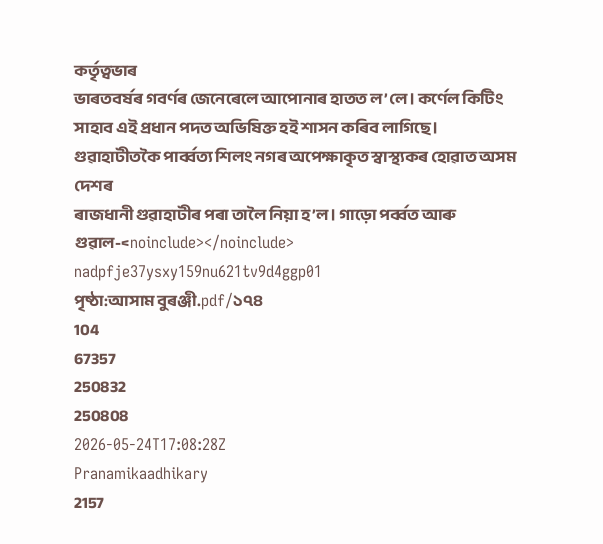কৰ্তৃত্বভাৰ
ভাৰতবৰ্ষৰ গবৰ্ণৰ জেনেৰেলে আপোনাৰ হাতত ল’লে। কৰ্ণেল কিটিং
সাহাব এই প্ৰধান পদত অভিষিক্ত হই শাসন কৰিব লাগিছে। গুৱাহাটীতকৈ পাৰ্ব্বত্য শিলং নগৰ অপেক্ষাকৃত স্বাস্থ্যকৰ হোৱাত অসম দেশৰ
ৰাজধানী গুৱাহাটীৰ পৰা তালৈ নিয়া হ’ল। গাড়ো পৰ্ব্বত আৰু গুৱাল-<noinclude></noinclude>
nadpfje37ysxy159nu621tv9d4ggp01
পৃষ্ঠা:আসাম বুৰঞ্জী.pdf/১৭৪
104
67357
250832
250808
2026-05-24T17:08:28Z
Pranamikaadhikary
2157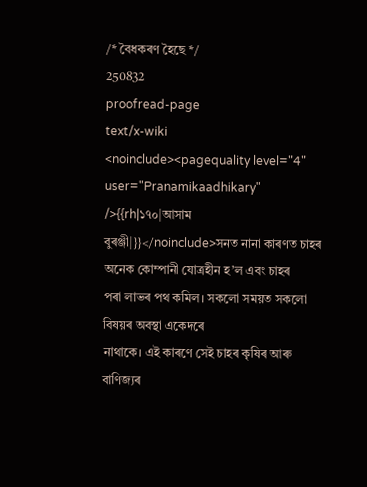/* বৈধকৰণ হৈছে */
250832
proofread-page
text/x-wiki
<noinclude><pagequality level="4" user="Pranamikaadhikary" />{{rh|১৭০|আসাম বুৰঞ্জী|}}</noinclude>সনত নানা কাৰণত চাহৰ অনেক কোম্পানী যোত্ৰহীন হ’ল এবং চাহৰ
পৰা লাভৰ পথ কমিল। সকলো সময়ত সকলো বিষয়ৰ অবস্থা একেদৰে
নাথাকে। এই কাৰণে সেই চাহৰ কৃষিৰ আৰু বাণিজ্যৰ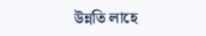উন্নতি লাহে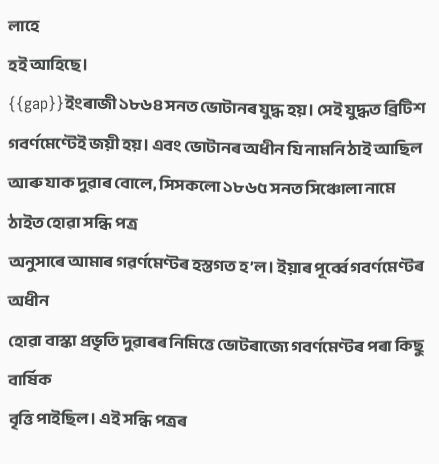লাহে
হই আহিছে।
{{gap}}ইংৰাজী ১৮৬৪ সনত ভোটানৰ যুদ্ধ হয়। সেই যুদ্ধত ব্ৰিটিশ গবৰ্ণমেণ্টেই জয়ী হয়। এবং ভোটানৰ অধীন যি নামনি ঠাই আছিল আৰু যাক দুৱাৰ বোলে, সিসকলো ১৮৬৫ সনত সিঞ্চোলা নামে ঠাইত হোৱা সন্ধি পত্ৰ
অনুসাৰে আমাৰ গৱৰ্ণমেণ্টৰ হস্তগত হ’ল। ইয়াৰ পূৰ্ব্বে গবৰ্ণমেণ্টৰ অধীন
হোৱা বাস্কা প্ৰভৃতি দুৱাৰৰ নিমিত্তে ভোটৰাজ্যে গবৰ্ণমেণ্টৰ পৰা কিছু বাৰ্ষিক
বৃত্তি পাইছিল। এই সন্ধি পত্ৰৰ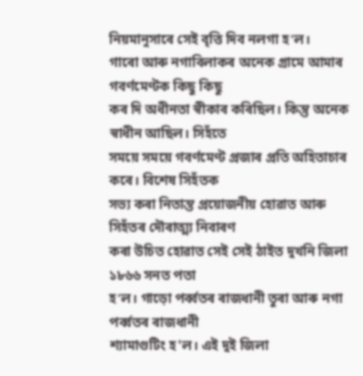নিয়মানুসাৰে সেই বৃত্তি দিব নলগা হ’ল।
গাৰো আৰু নগাবিলাকৰ অনেক গ্ৰামে আমাৰ গবৰ্ণমেণ্টক কিছু কিছু
কৰ দি অধীনতা স্বীকাৰ কৰিছিল। কিন্তু অনেক স্বাধীন আছিল। সিহঁতে
সময়ে সময়ে গবৰ্ণমেণ্ট প্ৰজাৰ প্ৰতি অহিতাচাৰ কৰে। বিশেষ সিহঁতক
সভ্য কৰা নিতান্ত প্ৰয়োজনীয় হোৱাত আৰু সিহঁতৰ দৌৰাত্ম্য নিবাৰণ
কৰা উচিত হোৱাত সেই সেই ঠাইত দুখনি জিলা ১৮৬৬ সনত পতা
হ’ল। গাড়ো পৰ্ব্বতৰ ৰাজধানী তুৰা আৰু নগা পৰ্ব্বতৰ ৰাজধানী
শ্যামাগুটিং হ'ল। এই দুই জিলা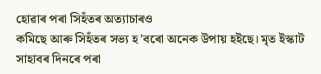হোৱাৰ পৰা সিহঁতৰ অত্যাচাৰও
কমিছে আৰু সিহঁতৰ সভ্য হ’বৰো অনেক উপায় হইছে। মৃত ইস্কাট
সাহাবৰ দিনৰে পৰা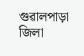গুৱালপাড়া জিলা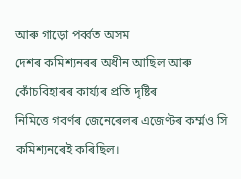আৰু গাড়ো পৰ্ব্বত অসম
দেশৰ কমিশ্যনৰৰ অধীন আছিল আৰু কোঁচবিহাৰৰ কাৰ্য্যৰ প্ৰতি দৃষ্টিৰ
নিমিত্তে গবৰ্ণৰ জেনেৰেলৰ এজেণ্টৰ কৰ্ম্মও সি কমিশ্যনৰেই কৰিছিল।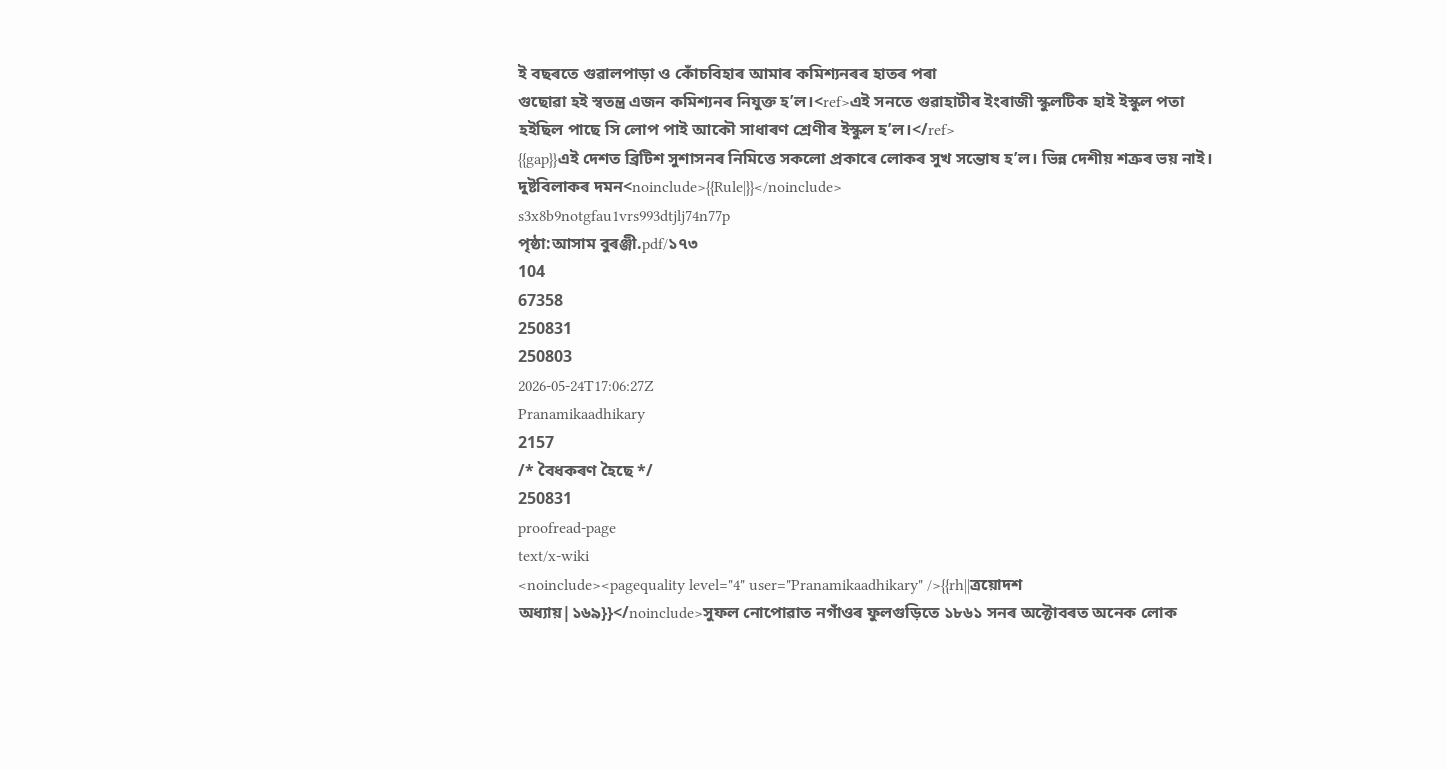ই বছৰতে গুৱালপাড়া ও কোঁচবিহাৰ আমাৰ কমিশ্যনৰৰ হাতৰ পৰা
গুছোৱা হই স্বতন্ত্ৰ এজন কমিশ্যনৰ নিযুক্ত হ’ল।<ref>এই সনতে গুৱাহাটীৰ ইংৰাজী স্কুলটিক হাই ইস্কুল পতা হইছিল পাছে সি লোপ পাই আকৌ সাধাৰণ শ্ৰেণীৰ ইস্কুল হ’ল।</ref>
{{gap}}এই দেশত ব্ৰিটিশ সুশাসনৰ নিমিত্তে সকলো প্ৰকাৰে লোকৰ সুখ সন্তোষ হ’ল। ভিন্ন দেশীয় শত্ৰুৰ ভয় নাই। দুষ্টবিলাকৰ দমন<noinclude>{{Rule|}}</noinclude>
s3x8b9notgfau1vrs993dtjlj74n77p
পৃষ্ঠা:আসাম বুৰঞ্জী.pdf/১৭৩
104
67358
250831
250803
2026-05-24T17:06:27Z
Pranamikaadhikary
2157
/* বৈধকৰণ হৈছে */
250831
proofread-page
text/x-wiki
<noinclude><pagequality level="4" user="Pranamikaadhikary" />{{rh||ত্ৰয়োদশ অধ্যায়|১৬৯}}</noinclude>সুফল নোপোৱাত নগাঁওৰ ফুলগুড়িতে ১৮৬১ সনৰ অক্টোবৰত অনেক লোক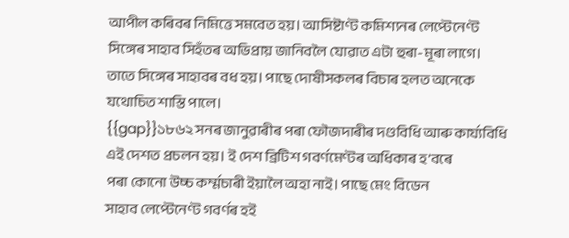আপীল কৰিবৰ নিমিত্তে সমবেত হয়। আসিষ্টাণ্ট কমিশ্যনৰ লেপ্টেনেণ্ট
সিঙ্গেৰ সাহাব সিহঁতৰ অভিপ্ৰায় জানিবলৈ যোৱাত এটা হুৰা-মূৰা লাগে।
তাতে সিঙ্গেৰ সাহাবৰ বধ হয়। পাছে দোষীসকলৰ বিচাৰ হলত অনেকে
যথোচিত শাস্তি পালে।
{{gap}}১৮৬২ সনৰ জানুৱাৰীৰ পৰা ফৌজদাৰীৰ দণ্ডবিধি আৰু কাৰ্য্যবিধি
এই দেশত প্ৰচলন হয়। ই দেশ ব্ৰিটিশ গবৰ্ণমেণ্টৰ অধিকাৰ হ’বৰে
পৰা কোনো উচ্চ কৰ্ম্মচাৰী ইয়ালৈ অহা নাই। পাছে মেং বিডেন
সাহাব লেপ্টেনেণ্ট গবৰ্ণৰ হই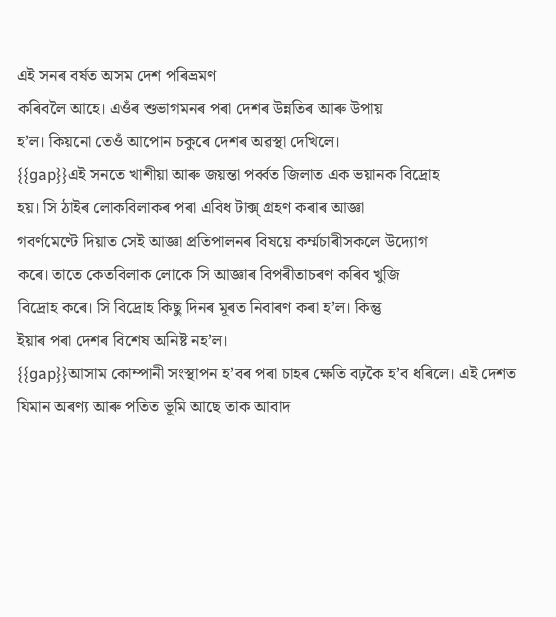এই সনৰ বৰ্ষত অসম দেশ পৰিভ্ৰমণ
কৰিবলৈ আহে। এওঁৰ শুভাগমনৰ পৰা দেশৰ উন্নতিৰ আৰু উপায়
হ’ল। কিয়নো তেওঁ আপোন চকুৰে দেশৰ অৱস্থা দেখিলে।
{{gap}}এই সনতে খাশীয়া আৰু জয়ন্তা পৰ্ব্বত জিলাত এক ভয়ানক বিদ্ৰোহ
হয়। সি ঠাইৰ লোকবিলাকৰ পৰা এবিধ টাক্স্ গ্ৰহণ কৰাৰ আজ্ঞা
গবৰ্ণমেণ্টে দিয়াত সেই আজ্ঞা প্ৰতিপালনৰ বিষয়ে কৰ্ম্মচাৰীসকলে উদ্যোগ
কৰে। তাতে কেতবিলাক লোকে সি আজ্ঞাৰ বিপৰীতাচৰণ কৰিব খুজি
বিদ্ৰোহ কৰে। সি বিদ্ৰোহ কিছু দিনৰ মূৰত নিবাৰণ কৰা হ’ল। কিন্তু
ইয়াৰ পৰা দেশৰ বিশেষ অনিষ্ট নহ’ল।
{{gap}}আসাম কোম্পানী সংস্থাপন হ’বৰ পৰা চাহৰ ক্ষেতি বঢ়কৈ হ’ব ধৰিলে। এই দেশত যিমান অৰণ্য আৰু পতিত ভূমি আছে তাক আবাদ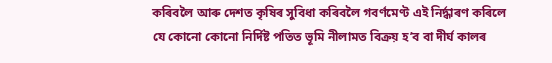কৰিবলৈ আৰু দেশত কৃষিৰ সুবিধা কৰিবলৈ গবৰ্ণমেণ্ট এই নিৰ্দ্ধাৰণ কৰিলে যে কোনো কোনো নিৰ্দিষ্ট পতিত ভূমি নীলামত বিক্ৰয় হ’ব বা দীৰ্ঘ কালৰ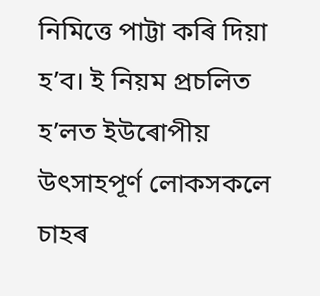নিমিত্তে পাট্টা কৰি দিয়া হ’ব। ই নিয়ম প্ৰচলিত হ’লত ইউৰোপীয় উৎসাহপূৰ্ণ লোকসকলে চাহৰ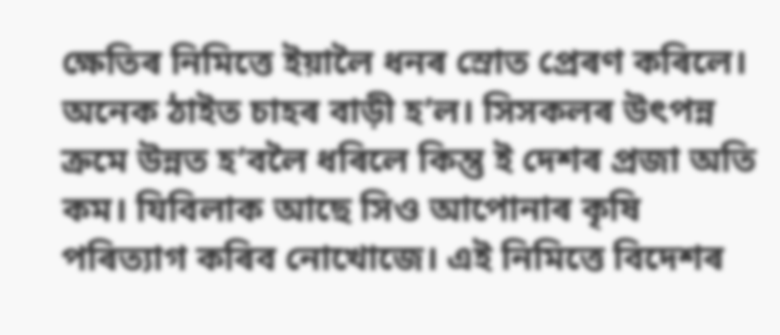ক্ষেতিৰ নিমিত্তে ইয়ালৈ ধনৰ স্ৰোত প্ৰেৰণ কৰিলে। অনেক ঠাইত চাহৰ বাড়ী হ’ল। সিসকলৰ উৎপন্ন ক্ৰমে উন্নত হ’বলৈ ধৰিলে কিন্তু ই দেশৰ প্ৰজা অতি কম। যিবিলাক আছে সিও আপোনাৰ কৃষি পৰিত্যাগ কৰিব নোখোজে। এই নিমিত্তে বিদেশৰ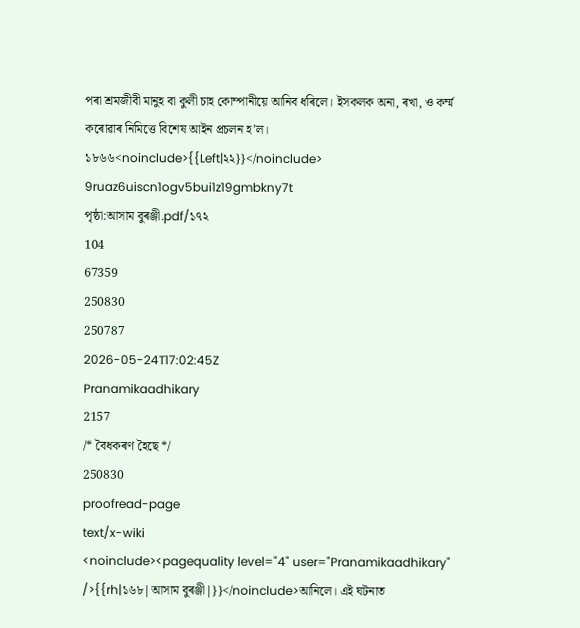পৰা শ্ৰমজীবী মানুহ বা কুলী চাহ কোম্পানীয়ে আনিব ধৰিলে। ইসকলক অনা, ৰখা, ও কৰ্ম্ম কৰোৱাৰ নিমিত্তে বিশেষ আইন প্ৰচলন হ’ল। ১৮৬৬<noinclude>{{Left|২২}}</noinclude>
9ruaz6uiscn1ogv5bui1z19gmbkny7t
পৃষ্ঠা:আসাম বুৰঞ্জী.pdf/১৭২
104
67359
250830
250787
2026-05-24T17:02:45Z
Pranamikaadhikary
2157
/* বৈধকৰণ হৈছে */
250830
proofread-page
text/x-wiki
<noinclude><pagequality level="4" user="Pranamikaadhikary" />{{rh|১৬৮|আসাম বুৰঞ্জী|}}</noinclude>আনিলে। এই ঘটনাত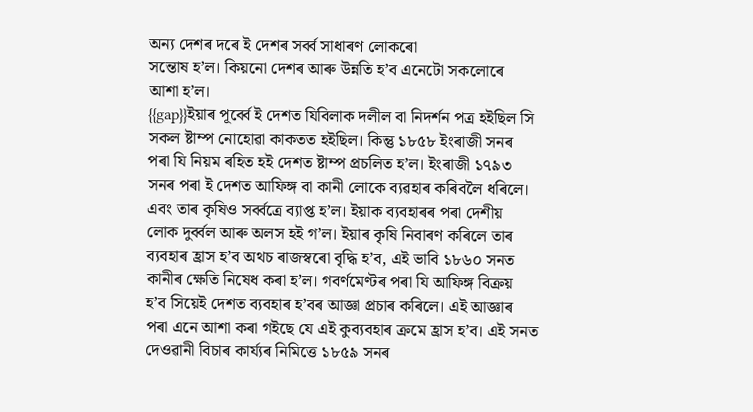অন্য দেশৰ দৰে ই দেশৰ সৰ্ব্ব সাধাৰণ লোকৰো
সন্তোষ হ’ল। কিয়নো দেশৰ আৰু উন্নতি হ’ব এনেটো সকলোৰে
আশা হ’ল।
{{gap}}ইয়াৰ পূৰ্ব্বে ই দেশত যিবিলাক দলীল বা নিদৰ্শন পত্ৰ হইছিল সি
সকল ষ্টাম্প নোহোৱা কাকতত হইছিল। কিন্তু ১৮৫৮ ইংৰাজী সনৰ
পৰা যি নিয়ম ৰহিত হই দেশত ষ্টাম্প প্ৰচলিত হ’ল। ইংৰাজী ১৭৯৩
সনৰ পৰা ই দেশত আফিঙ্গ বা কানী লোকে ব্যৱহাৰ কৰিবলৈ ধৰিলে।
এবং তাৰ কৃষিও সৰ্ব্বত্ৰে ব্যাপ্ত হ’ল। ইয়াক ব্যবহাৰৰ পৰা দেশীয়
লোক দুৰ্ব্বল আৰু অলস হই গ’ল। ইয়াৰ কৃষি নিবাৰণ কৰিলে তাৰ
ব্যবহাৰ হ্ৰাস হ’ব অথচ ৰাজস্বৰো বৃদ্ধি হ’ব, এই ভাবি ১৮৬০ সনত
কানীৰ ক্ষেতি নিষেধ কৰা হ’ল। গবৰ্ণমেণ্টৰ পৰা যি আফিঙ্গ বিক্ৰয়
হ’ব সিয়েই দেশত ব্যবহাৰ হ’বৰ আজ্ঞা প্ৰচাৰ কৰিলে। এই আজ্ঞাৰ
পৰা এনে আশা কৰা গইছে যে এই কুব্যবহাৰ ক্ৰমে হ্ৰাস হ’ব। এই সনত
দেওৱানী বিচাৰ কাৰ্য্যৰ নিমিত্তে ১৮৫৯ সনৰ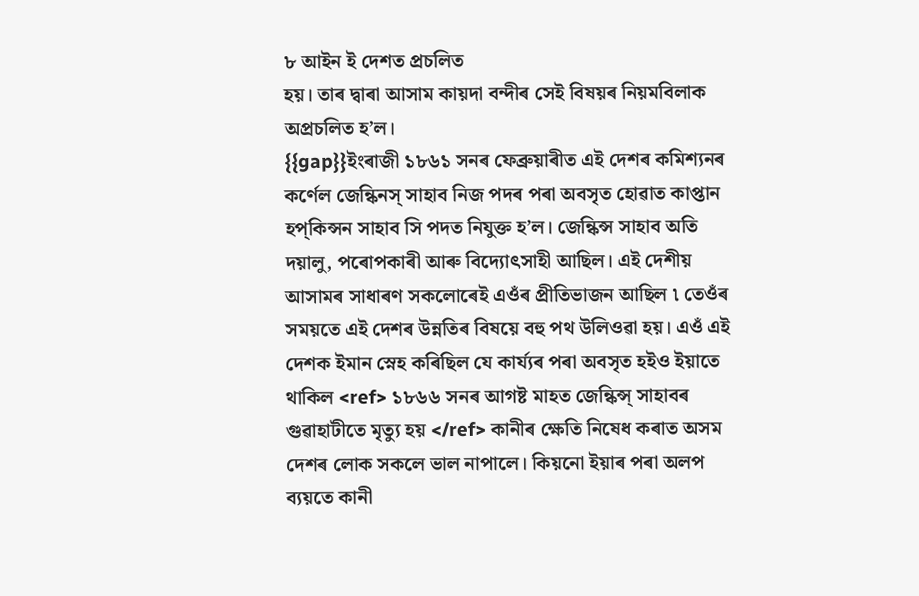৮ আইন ই দেশত প্ৰচলিত
হয়। তাৰ দ্বাৰা আসাম কায়দা বন্দীৰ সেই বিষয়ৰ নিয়মবিলাক
অপ্ৰচলিত হ’ল।
{{gap}}ইংৰাজী ১৮৬১ সনৰ ফেব্ৰুয়াৰীত এই দেশৰ কমিশ্যনৰ কৰ্ণেল জেন্কিনস্ সাহাব নিজ পদৰ পৰা অবসৃত হোৱাত কাপ্তান হপ্কিন্সন সাহাব সি পদত নিযুক্ত হ’ল। জেন্কিন্স সাহাব অতি দয়ালু, পৰোপকাৰী আৰু বিদ্যোৎসাহী আছিল। এই দেশীয় আসামৰ সাধাৰণ সকলোৰেই এওঁৰ প্ৰীতিভাজন আছিল ৷ তেওঁৰ সময়তে এই দেশৰ উন্নতিৰ বিষয়ে বহু পথ উলিওৱা হয়। এওঁ এই দেশক ইমান স্নেহ কৰিছিল যে কাৰ্য্যৰ পৰা অবসৃত হইও ইয়াতে থাকিল <ref> ১৮৬৬ সনৰ আগষ্ট মাহত জেন্কিন্স্ সাহাবৰ গুৱাহাটীতে মৃত্যু হয় </ref> কানীৰ ক্ষেতি নিষেধ কৰাত অসম দেশৰ লোক সকলে ভাল নাপালে। কিয়নো ইয়াৰ পৰা অলপ ব্যয়তে কানী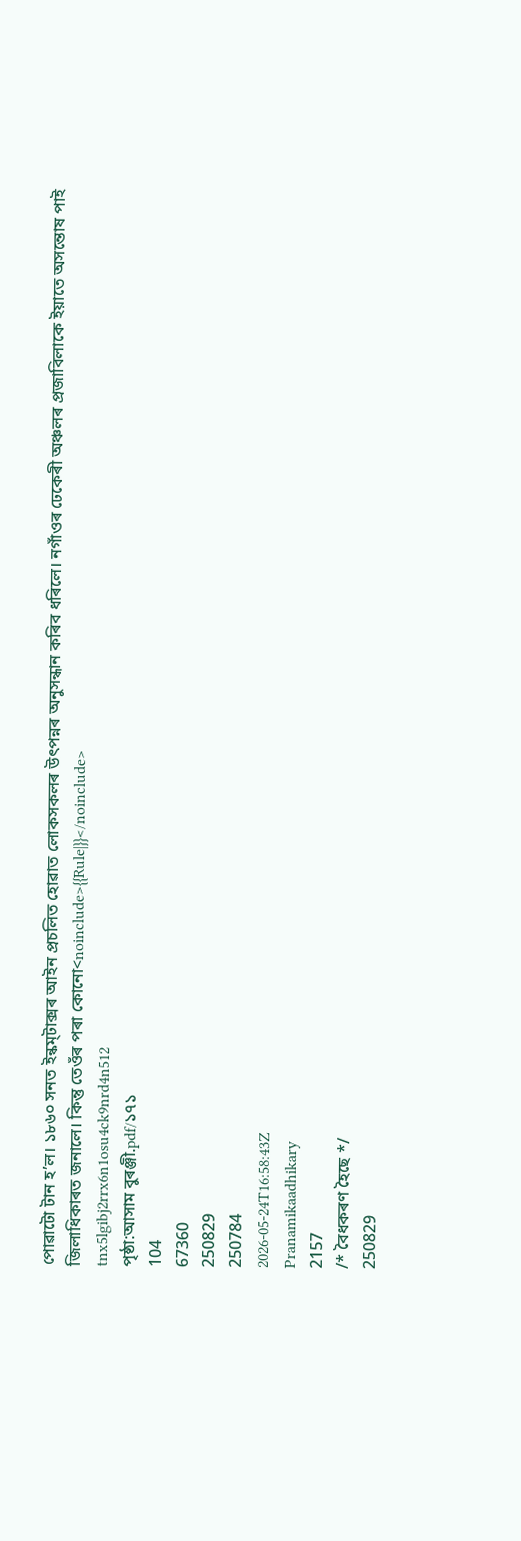পোৱাটো টান হ’ল। ১৮৬০ সনত ইন্কম্টাক্সৰ আইন প্ৰচলিত হোৱাত লোকসকলৰ উৎপন্নৰ অনুসন্ধান কৰিব ধৰিলে। নগাঁওৰ ঢেকেৰী অঞ্চলৰ প্ৰজাবিলাকে ইয়াতে অসন্তোষ পাই জিলাধিকাৰত জনালে। কিন্তু তেওঁৰ পৰা কোনো<noinclude>{{Rule|}}</noinclude>
tnx5lgibj2rrx6n1osu4ck9nrd4n512
পৃষ্ঠা:আসাম বুৰঞ্জী.pdf/১৭১
104
67360
250829
250784
2026-05-24T16:58:43Z
Pranamikaadhikary
2157
/* বৈধকৰণ হৈছে */
250829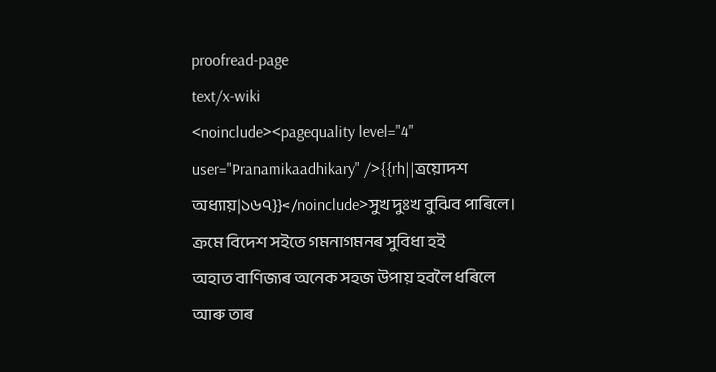proofread-page
text/x-wiki
<noinclude><pagequality level="4" user="Pranamikaadhikary" />{{rh||ত্ৰয়োদশ অধ্যায়|১৬৭}}</noinclude>সুখ দুঃখ বুঝিব পাৰিলে। ক্ৰমে বিদেশ সইতে গমনাগমনৰ সুবিধা হই
অহাত বাণিজ্যৰ অনেক সহজ উপায় হবলৈ ধৰিলে আৰু তাৰ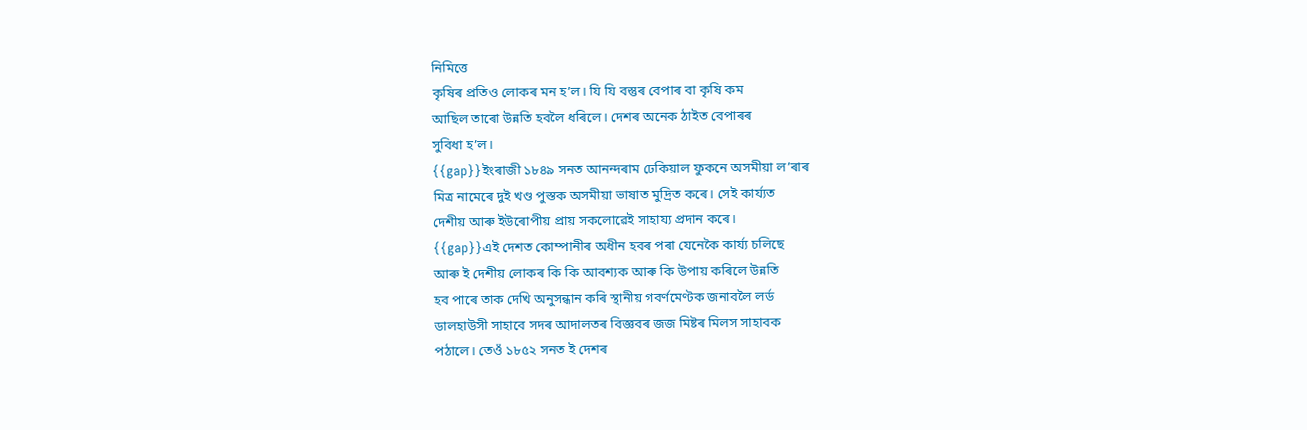নিমিত্তে
কৃষিৰ প্ৰতিও লোকৰ মন হ’ল। যি যি বস্তুৰ বেপাৰ বা কৃষি কম
আছিল তাৰো উন্নতি হবলৈ ধৰিলে। দেশৰ অনেক ঠাইত বেপাৰৰ
সুবিধা হ’ল।
{{gap}}ইংৰাজী ১৮৪৯ সনত আনন্দৰাম ঢেকিয়াল ফুকনে অসমীয়া ল’ৰাৰ
মিত্ৰ নামেৰে দুই খণ্ড পুস্তক অসমীয়া ভাষাত মুদ্ৰিত কৰে। সেই কাৰ্য্যত
দেশীয় আৰু ইউৰোপীয় প্ৰায় সকলোৱেই সাহায্য প্ৰদান কৰে।
{{gap}}এই দেশত কোম্পানীৰ অধীন হবৰ পৰা যেনেকৈ কাৰ্য্য চলিছে
আৰু ই দেশীয় লোকৰ কি কি আবশ্যক আৰু কি উপায় কৰিলে উন্নতি
হব পাৰে তাক দেখি অনুসন্ধান কৰি স্থানীয় গবৰ্ণমেণ্টক জনাবলৈ লৰ্ড
ডালহাউসী সাহাবে সদৰ আদালতৰ বিজ্ঞবৰ জজ মিষ্টৰ মিলস সাহাবক
পঠালে। তেওঁ ১৮৫২ সনত ই দেশৰ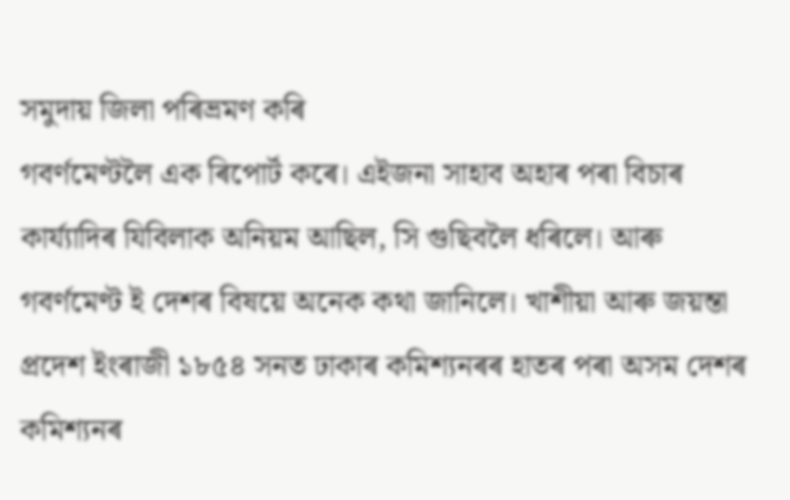সমুদায় জিলা পৰিভ্ৰমণ কৰি
গবৰ্ণমেণ্টলৈ এক ৰিপোৰ্ট কৰে। এইজনা সাহাব অহাৰ পৰা বিচাৰ
কাৰ্য্যাদিৰ যিবিলাক অনিয়ম আছিল, সি গুছিবলৈ ধৰিলে। আৰু
গবৰ্ণমেণ্ট ই দেশৰ বিষয়ে অনেক কথা জানিলে। খাশীয়া আৰু জয়ন্তা
প্ৰদেশ ইংৰাজী ১৮৫৪ সনত ঢাকাৰ কমিশ্যনৰৰ হাতৰ পৰা অসম দেশৰ
কমিশ্যনৰ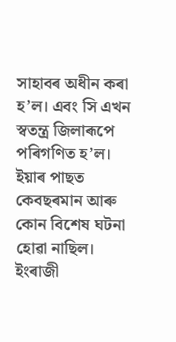সাহাবৰ অধীন কৰা হ’ল। এবং সি এখন স্বতন্ত্ৰ জিলাৰূপে
পৰিগণিত হ’ল। ইয়াৰ পাছত কেবছৰমান আৰু কোন বিশেষ ঘটনা
হোৱা নাছিল। ইংৰাজী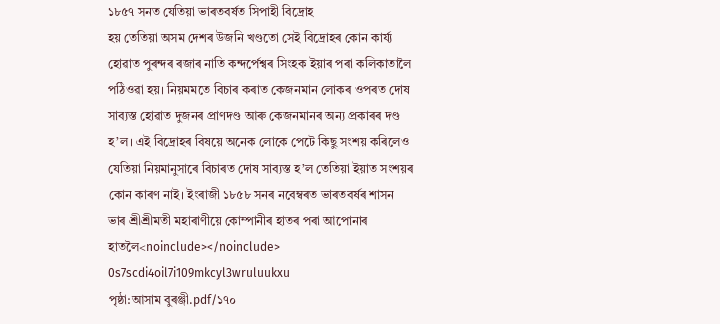১৮৫৭ সনত যেতিয়া ভাৰতবৰ্ষত সিপাহী বিদ্ৰোহ
হয় তেতিয়া অসম দেশৰ উজনি খণ্ডতো সেই বিদ্ৰোহৰ কোন কাৰ্য্য
হোৱাত পুৰন্দৰ ৰজাৰ নাতি কন্দৰ্পেশ্বৰ সিংহক ইয়াৰ পৰা কলিকাতালৈ
পঠিওৱা হয়। নিয়মমতে বিচাৰ কৰাত কেজনমান লোকৰ ওপৰত দোষ
সাব্যস্ত হোৱাত দুজনৰ প্ৰাণদণ্ড আৰু কেজনমানৰ অন্য প্ৰকাৰৰ দণ্ড
হ’ল। এই বিদ্ৰোহৰ বিষয়ে অনেক লোকে পেটে কিছু সংশয় কৰিলেও
যেতিয়া নিয়মানুসাৰে বিচাৰত দোষ সাব্যস্ত হ’ল তেতিয়া ইয়াত সংশয়ৰ
কোন কাৰণ নাই। ইংৰাজী ১৮৫৮ সনৰ নবেম্বৰত ভাৰতবৰ্ষৰ শাসন
ভাৰ শ্ৰীশ্ৰীমতী মহাৰাণীয়ে কোম্পানীৰ হাতৰ পৰা আপোনাৰ হাতলৈ<noinclude></noinclude>
0s7scdi4oil7i109mkcyl3wruluukxu
পৃষ্ঠা:আসাম বুৰঞ্জী.pdf/১৭০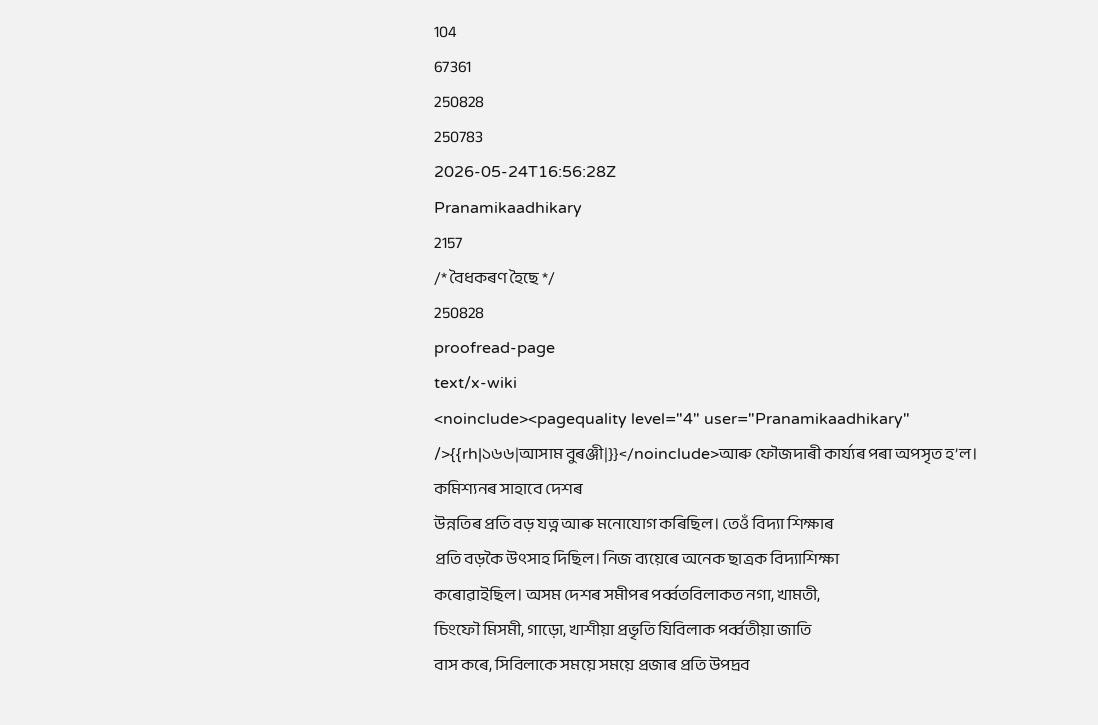104
67361
250828
250783
2026-05-24T16:56:28Z
Pranamikaadhikary
2157
/* বৈধকৰণ হৈছে */
250828
proofread-page
text/x-wiki
<noinclude><pagequality level="4" user="Pranamikaadhikary" />{{rh|১৬৬|আসাম বুৰঞ্জী|}}</noinclude>আৰু ফৌজদাৰী কাৰ্য্যৰ পৰা অপসৃত হ’ল। কমিশ্যনৰ সাহাবে দেশৰ
উন্নতিৰ প্ৰতি বড় যত্ন আৰু মনোযোগ কৰিছিল। তেওঁ বিদ্যা শিক্ষাৰ
প্ৰতি বড়কৈ উৎসাহ দিছিল। নিজ ব্যয়েৰে অনেক ছাত্ৰক বিদ্যাশিক্ষা
কৰোৱাইছিল। অসম দেশৰ সমীপৰ পৰ্ব্বতবিলাকত নগা, খামতী,
চিংফৌ মিসমী, গাড়ো, খাশীয়া প্ৰভৃতি যিবিলাক পৰ্ব্বতীয়া জাতি
বাস কৰে, সিবিলাকে সময়ে সময়ে প্ৰজাৰ প্ৰতি উপদ্ৰব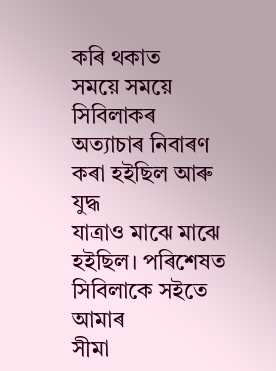কৰি থকাত
সময়ে সময়ে সিবিলাকৰ অত্যাচাৰ নিবাৰণ কৰা হইছিল আৰু যুদ্ধ
যাত্ৰাও মাঝে মাঝে হইছিল। পৰিশেষত সিবিলাকে সইতে আমাৰ
সীমা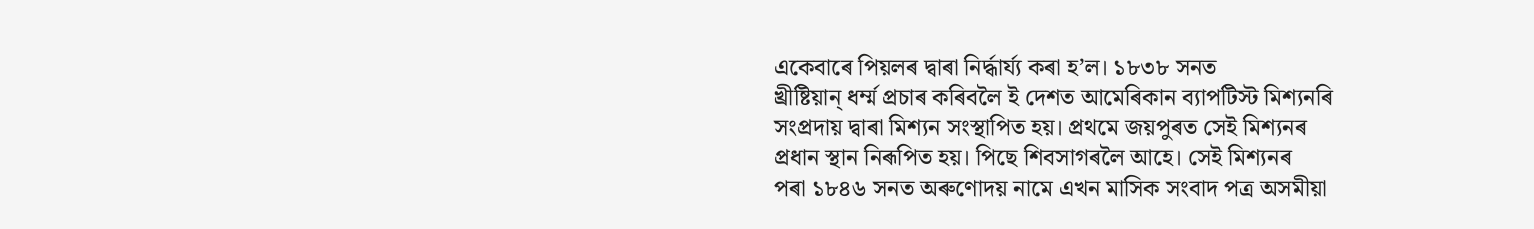একেবাৰে পিয়লৰ দ্বাৰা নিৰ্দ্ধাৰ্য্য কৰা হ’ল। ১৮৩৮ সনত
খ্ৰীষ্টিয়ান্ ধৰ্ম্ম প্ৰচাৰ কৰিবলৈ ই দেশত আমেৰিকান ব্যাপটিস্ট মিশ্যনৰি
সংপ্ৰদায় দ্বাৰা মিশ্যন সংস্থাপিত হয়। প্ৰথমে জয়পুৰত সেই মিশ্যনৰ
প্ৰধান স্থান নিৰূপিত হয়। পিছে শিবসাগৰলৈ আহে। সেই মিশ্যনৰ
পৰা ১৮৪৬ সনত অৰুণোদয় নামে এখন মাসিক সংবাদ পত্ৰ অসমীয়া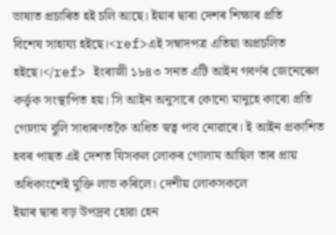ভাষাত প্ৰচাৰিত হই চলি আছে। ইয়াৰ দ্বাৰা দেশৰ শিক্ষাৰ প্ৰতি
বিশেষ সাহায্য হইছে।<ref>এই সম্বাদপত্ৰ এতিয়া অপ্ৰচলিত হইছে।</ref> ইংৰাজী ১৮৪৩ সনত এটি আইন গবৰ্ণৰ জেনেৰেল কৰ্ত্তৃক সংস্থাপিত হয়। সি আইন অনুসাৰে কোনো মানুহে কাৰো প্ৰতি গোলাম বুলি সাধাৰণতকৈ অধিত স্বত্ব পাব নোৱাৰে। ই আইন প্ৰকাশিত হবৰ পাছত এই দেশত যিসকল লোকৰ গোলাম আছিল তাৰ প্ৰায় অধিকাংশেই মুক্তি লাভ কৰিলে। দেশীয় লোকসকলে
ইয়াৰ দ্বাৰা বড় উপদ্ৰব হোৱা হেন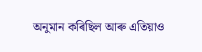অনুমান কৰিছিল আৰু এতিয়াও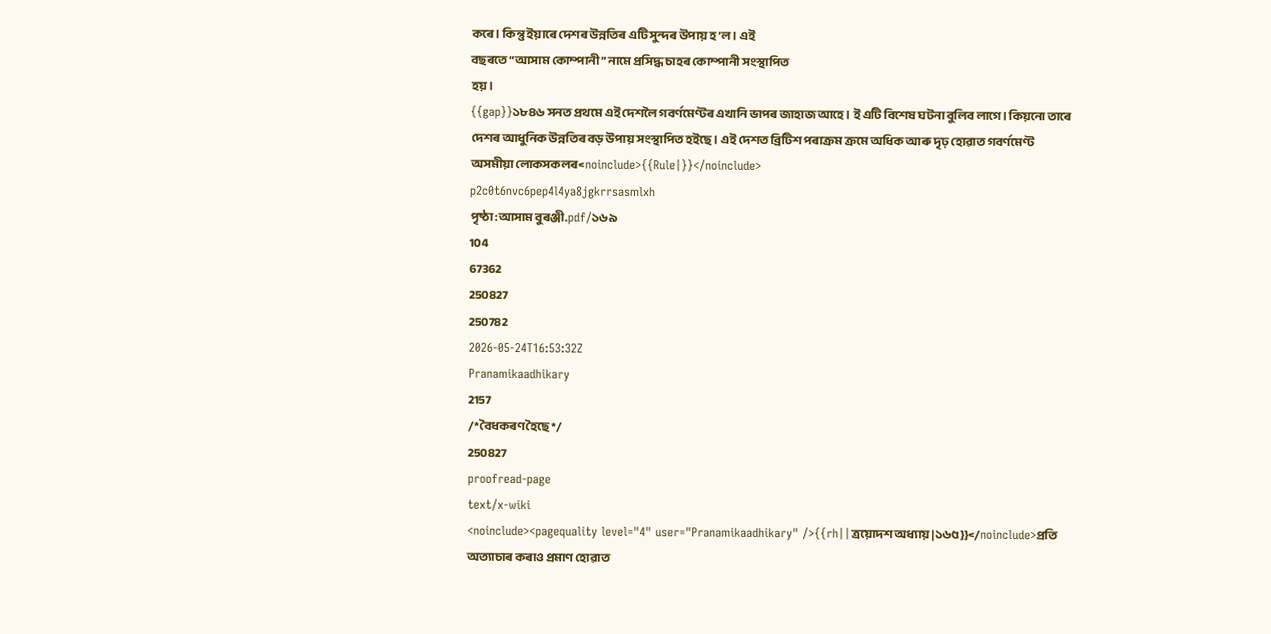কৰে। কিন্তু ইয়াৰে দেশৰ উন্নতিৰ এটি সুন্দৰ উপায় হ’ল। এই
বছৰতে “আসাম কোম্পানী” নামে প্ৰসিদ্ধ চাহৰ কোম্পানী সংস্থাপিত
হয়।
{{gap}}১৮৪৬ সনত প্ৰথমে এই দেশলৈ গবৰ্ণমেণ্টৰ এখানি ভাপৰ জাহাজ আহে। ই এটি বিশেষ ঘটনা বুলিব লাগে। কিয়নো তাৰে দেশৰ আধুনিক উন্নতিৰ বড় উপায় সংস্থাপিত হইছে। এই দেশত ব্ৰিটিশ পৰাক্ৰম ক্ৰমে অধিক আৰু দৃঢ় হোৱাত গবৰ্ণমেণ্ট অসমীয়া লোকসকলৰ<noinclude>{{Rule|}}</noinclude>
p2c0t6nvc6pep4l4ya8jgkrrsasmlxh
পৃষ্ঠা:আসাম বুৰঞ্জী.pdf/১৬৯
104
67362
250827
250782
2026-05-24T16:53:32Z
Pranamikaadhikary
2157
/* বৈধকৰণ হৈছে */
250827
proofread-page
text/x-wiki
<noinclude><pagequality level="4" user="Pranamikaadhikary" />{{rh||ত্ৰয়োদশ অধ্যায়|১৬৫}}</noinclude>প্ৰতি অত্যাচাৰ কৰাও প্ৰমাণ হোৱাত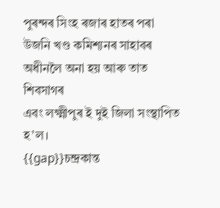পুৰন্দৰ সিংহ ৰজাৰ হাতৰ পৰা
উজনি খণ্ড কমিশ্যনৰ সাহাবৰ অধীনলৈ অনা হয় আৰু তাত শিবসাগৰ
এবং লক্ষ্মীপুৰ ই দুই জিলা সংস্থাপিত হ’ল।
{{gap}}চন্দ্ৰকান্ত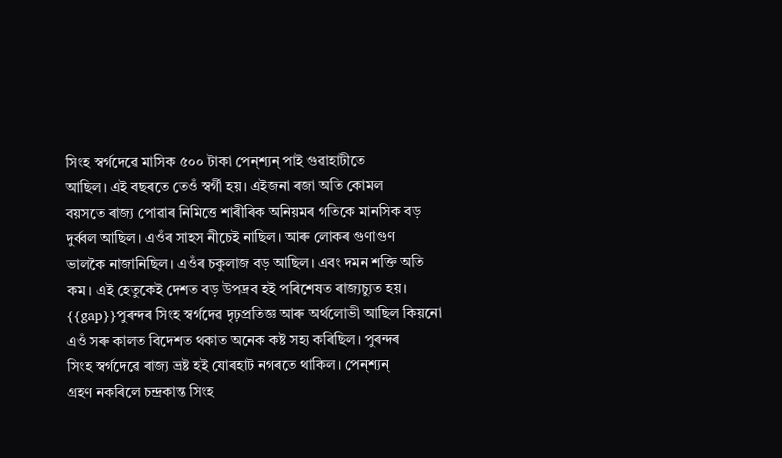সিংহ স্বৰ্গদেৱে মাসিক ৫০০ টাকা পেন্শ্যন্ পাই গুৱাহাটীতে
আছিল। এই বছৰতে তেওঁ স্বৰ্গী হয়। এইজনা ৰজা অতি কোমল
বয়সতে ৰাজ্য পোৱাৰ নিমিত্তে শাৰীৰিক অনিয়মৰ গতিকে মানসিক বড়
দুৰ্ব্বল আছিল। এওঁৰ সাহস নীচেই নাছিল। আৰু লোকৰ গুণাগুণ
ভালকৈ নাজানিছিল। এওঁৰ চকুলাজ বড় আছিল। এবং দমন শক্তি অতি
কম। এই হেতুকেই দেশত বড় উপদ্ৰব হই পৰিশেষত ৰাজ্যচ্যুত হয়।
{{gap}}পুৰন্দৰ সিংহ স্বৰ্গদেৱ দৃঢ়প্ৰতিজ্ঞ আৰু অৰ্থলোভী আছিল কিয়নো
এওঁ সৰু কালত বিদেশত থকাত অনেক কষ্ট সহ্য কৰিছিল। পুৰন্দৰ
সিংহ স্বৰ্গদেৱে ৰাজ্য ভ্ৰষ্ট হই যোৰহাট নগৰতে থাকিল। পেন্শ্যন্
গ্ৰহণ নকৰিলে চন্দ্ৰকান্ত সিংহ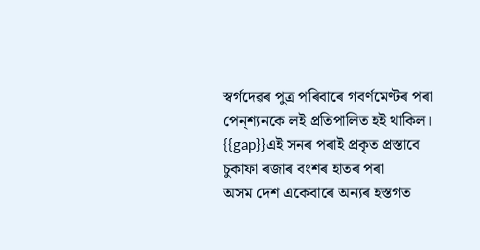স্বৰ্গদেৱৰ পুত্ৰ পৰিবাৰে গবৰ্ণমেণ্টৰ পৰা
পেন্শ্যনকে লই প্ৰতিপালিত হই থাকিল।
{{gap}}এই সনৰ পৰাই প্ৰকৃত প্ৰস্তাবে চুকাফা ৰজাৰ বংশৰ হাতৰ পৰা
অসম দেশ একেবাৰে অন্যৰ হস্তগত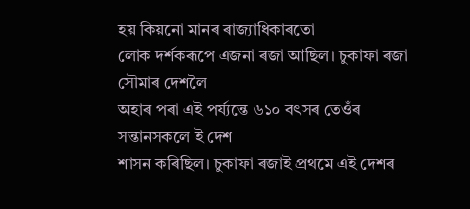হয় কিয়নো মানৰ ৰাজ্যাধিকাৰতো
লোক দৰ্শকৰূপে এজনা ৰজা আছিল। চুকাফা ৰজা সৌমাৰ দেশলৈ
অহাৰ পৰা এই পৰ্য্যন্তে ৬১০ বৎসৰ তেওঁৰ সন্তানসকলে ই দেশ
শাসন কৰিছিল। চুকাফা ৰজাই প্ৰথমে এই দেশৰ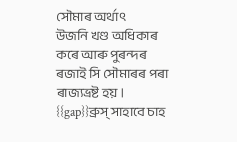সৌমাৰ অৰ্থাৎ
উজনি খণ্ড অধিকাৰ কৰে আৰু পুৰন্দৰ ৰজাই সি সৌমাৰৰ পৰা
ৰাজ্যভ্ৰষ্ট হয়।
{{gap}}ব্ৰুস্ সাহাবে চাহ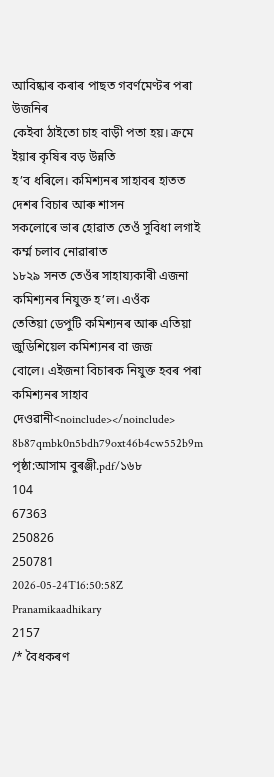আবিষ্কাৰ কৰাৰ পাছত গবৰ্ণমেণ্টৰ পৰা উজনিৰ
কেইবা ঠাইতো চাহ বাড়ী পতা হয়। ক্ৰমে ইয়াৰ কৃষিৰ বড় উন্নতি
হ’ব ধৰিলে। কমিশ্যনৰ সাহাবৰ হাতত দেশৰ বিচাৰ আৰু শাসন
সকলোৰে ভাৰ হোৱাত তেওঁ সুবিধা লগাই কৰ্ম্ম চলাব নোৱাৰাত
১৮২৯ সনত তেওঁৰ সাহায্যকাৰী এজনা কমিশ্যনৰ নিযুক্ত হ’ল। এওঁক
তেতিয়া ডেপুটি কমিশ্যনৰ আৰু এতিয়া জুডিশিয়েল কমিশ্যনৰ বা জজ
বোলে। এইজনা বিচাৰক নিযুক্ত হবৰ পৰা কমিশ্যনৰ সাহাব দেওৱানী<noinclude></noinclude>
8b87qmbk0n5bdh79oxt46b4cw552b9m
পৃষ্ঠা:আসাম বুৰঞ্জী.pdf/১৬৮
104
67363
250826
250781
2026-05-24T16:50:58Z
Pranamikaadhikary
2157
/* বৈধকৰণ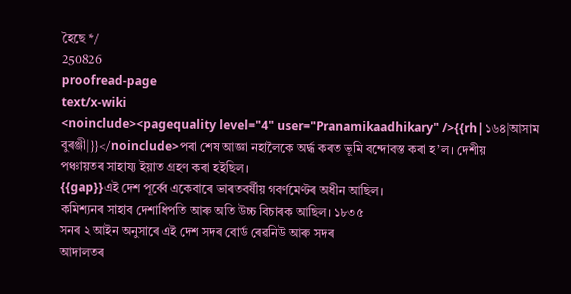হৈছে */
250826
proofread-page
text/x-wiki
<noinclude><pagequality level="4" user="Pranamikaadhikary" />{{rh|১৬৪|আসাম বুৰঞ্জী|}}</noinclude>পৰা শেষ আজ্ঞা নহালৈকে অৰ্দ্ধ কৰত ভূমি বন্দোবস্ত কৰা হ’ল। দেশীয়
পঞ্চায়তৰ সাহায্য ইয়াত গ্ৰহণ কৰা হইছিল।
{{gap}}এই দেশ পূৰ্ব্বে একেবাৰে ভাৰতবৰ্ষীয় গবৰ্ণমেণ্টৰ অধীন আছিল।
কমিশ্যনৰ সাহাব দেশাধিপতি আৰু অতি উচ্চ বিচাৰক আছিল। ১৮৩৫
সনৰ ২ আইন অনুসাৰে এই দেশ সদৰ বোৰ্ড ৰেৱনিউ আৰু সদৰ
আদালতৰ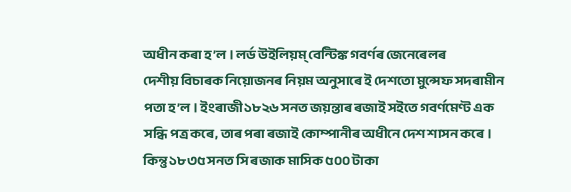অধীন কৰা হ’ল। লৰ্ড উইলিয়ম্ বেন্টিঙ্ক গবৰ্ণৰ জেনেৰেলৰ
দেশীয় বিচাৰক নিয়োজনৰ নিয়ম অনুসাৰে ই দেশতো মুন্সেফ সদৰামীন
পতা হ’ল। ইংৰাজী ১৮২৬ সনত জয়ন্তাৰ ৰজাই সইতে গবৰ্ণমেণ্ট এক
সন্ধি পত্ৰ কৰে, তাৰ পৰা ৰজাই কোম্পানীৰ অধীনে দেশ শাসন কৰে।
কিন্তু ১৮৩৫ সনত সি ৰজাক মাসিক ৫০০ টাকা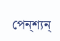পেন্শ্যন্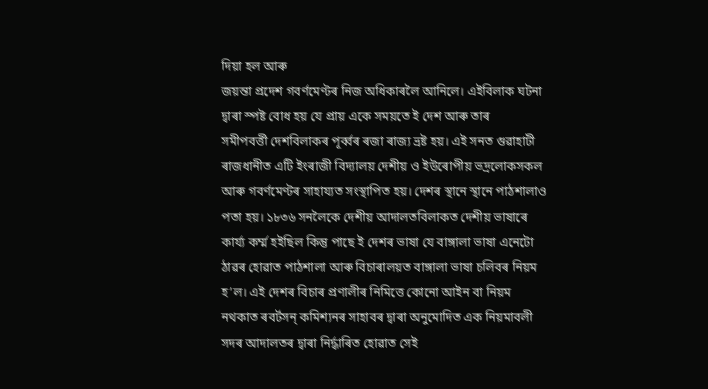দিয়া হল আৰু
জয়ন্তা প্ৰদেশ গবৰ্ণমেণ্টৰ নিজ অধিকাৰলৈ আনিলে। এইবিলাক ঘটনা
দ্বাৰা স্পষ্ট বোধ হয় যে প্ৰায় একে সময়তে ই দেশ আৰু তাৰ
সমীপবৰ্ত্তী দেশবিলাকৰ পূৰ্ব্বৰ ৰজা ৰাজ্য ভ্ৰষ্ট হয়। এই সনত গুৱাহাটী
ৰাজধানীত এটি ইংৰাজী বিদ্যালয় দেশীয় ও ইউৰোপীয় ভদ্ৰলোকসকল
আৰু গবৰ্ণমেণ্টৰ সাহায্যত সংস্থাপিত হয়। দেশৰ স্থানে স্থানে পাঠশালাও
পতা হয়। ১৮৩৬ সনলৈকে দেশীয় আদালতবিলাকত দেশীয় ভাষাৰে
কাৰ্য্য কৰ্ম্ম হইছিল কিন্তু পাছে ই দেশৰ ভাষা যে বাঙ্গালা ভাষা এনেটো
ঠাৱৰ হোৱাত পাঠশালা আৰু বিচাৰালয়ত বাঙ্গালা ভাষা চলিবৰ নিয়ম
হ’ল। এই দেশৰ বিচাৰ প্ৰণালীৰ নিমিত্তে কোনো আইন বা নিয়ম
নথকাত ৰবৰ্টসন্ কমিশ্যনৰ সাহাবৰ দ্বাৰা অনুমোদিত এক নিয়মাবলী
সদৰ আদালতৰ দ্বাৰা নিৰ্দ্ধাৰিত হোৱাত সেই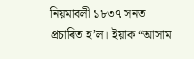নিয়মাবলী ১৮৩৭ সনত
প্ৰচাৰিত হ’ল। ইয়াক “আসাম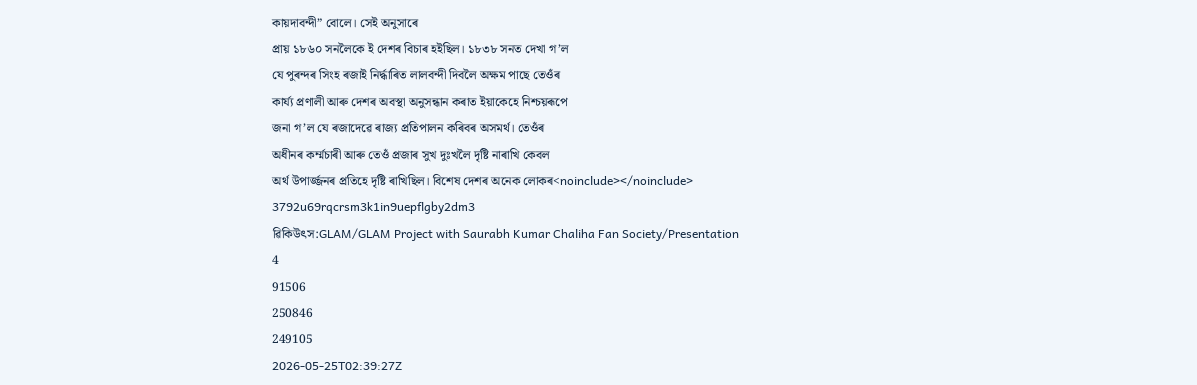কায়দাবন্দী” বোলে। সেই অনুসাৰে
প্ৰায় ১৮৬০ সনলৈকে ই দেশৰ বিচাৰ হইছিল। ১৮৩৮ সনত দেখা গ’ল
যে পুৰন্দৰ সিংহ ৰজাই নিৰ্দ্ধাৰিত লালবন্দী দিবলৈ অক্ষম পাছে তেওঁৰ
কাৰ্য্য প্ৰণালী আৰু দেশৰ অবস্থা অনুসন্ধান কৰাত ইয়াকেহে নিশ্চয়ৰূপে
জনা গ’ল যে ৰজাদেৱে ৰাজ্য প্ৰতিপালন কৰিবৰ অসমৰ্থ। তেওঁৰ
অধীনৰ কৰ্ম্মচাৰী আৰু তেওঁ প্ৰজাৰ সুখ দুঃখলৈ দৃষ্টি নাৰাখি কেবল
অৰ্থ উপাৰ্জ্জনৰ প্ৰতিহে দৃষ্টি ৰাখিছিল। বিশেষ দেশৰ অনেক লোকৰ<noinclude></noinclude>
3792u69rqcrsm3k1in9uepflgby2dm3
ৱিকিউৎস:GLAM/GLAM Project with Saurabh Kumar Chaliha Fan Society/Presentation
4
91506
250846
249105
2026-05-25T02:39:27Z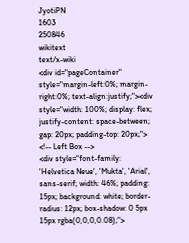JyotiPN
1603
250846
wikitext
text/x-wiki
<div id="pageContainer" style="margin-left:0%; margin-right:0%; text-align:justify;"><div style="width: 100%; display: flex; justify-content: space-between; gap: 20px; padding-top: 20px;">
<!-- Left Box -->
<div style="font-family: 'Helvetica Neue', 'Mukta', 'Arial', sans-serif; width: 46%; padding: 15px; background: white; border-radius: 12px; box-shadow: 0 5px 15px rgba(0,0,0,0.08);">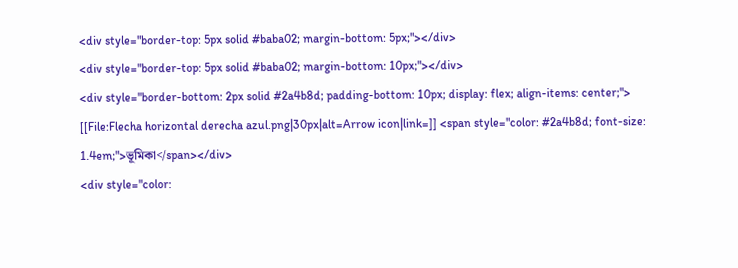<div style="border-top: 5px solid #baba02; margin-bottom: 5px;"></div>
<div style="border-top: 5px solid #baba02; margin-bottom: 10px;"></div>
<div style="border-bottom: 2px solid #2a4b8d; padding-bottom: 10px; display: flex; align-items: center;">
[[File:Flecha horizontal derecha azul.png|30px|alt=Arrow icon|link=]] <span style="color: #2a4b8d; font-size: 1.4em;">ভূমিকা</span></div>
<div style="color: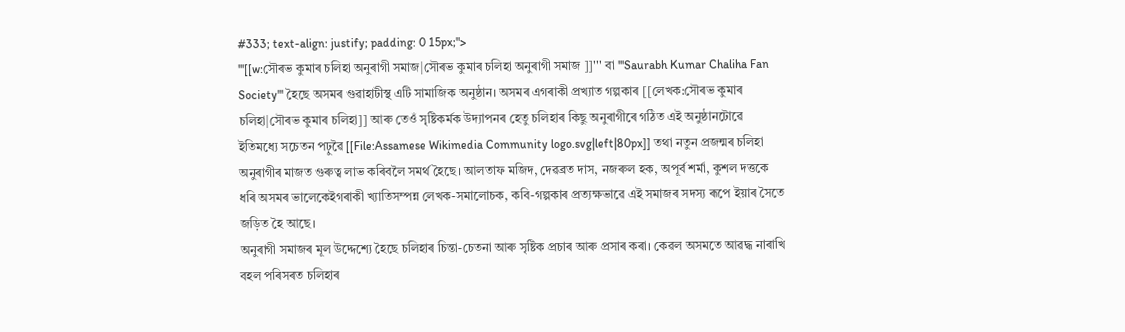#333; text-align: justify; padding: 0 15px;">
'''[[w:সৌৰভ কুমাৰ চলিহা অনুৰাগী সমাজ|সৌৰভ কুমাৰ চলিহা অনুৰাগী সমাজ ]]''' বা '''Saurabh Kumar Chaliha Fan Society''' হৈছে অসমৰ গুৱাহাটীস্থ এটি সামাজিক অনুষ্ঠান। অসমৰ এগৰাকী প্ৰখ্যাত গল্পকাৰ [[লেখক:সৌৰভ কুমাৰ চলিহা|সৌৰভ কুমাৰ চলিহা]] আৰু তেওঁ সৃষ্টিকৰ্মক উদ্যাপনৰ হেতু চলিহাৰ কিছু অনুৰাগীৰে গঠিত এই অনুষ্ঠানটোৱে ইতিমধ্যে সচেতন পঢ়ুৱৈ [[File:Assamese Wikimedia Community logo.svg|left|80px]] তথা নতুন প্ৰজন্মৰ চলিহা অনুৰাগীৰ মাজত গুৰুত্ব লাভ কৰিবলৈ সমৰ্থ হৈছে। আলতাফ মজিদ, দেৱব্ৰত দাস, নজৰুল হক, অপূৰ্ব শৰ্মা, কুশল দত্তকে ধৰি অসমৰ ভালেকেইগৰাকী খ্যাতিসম্পন্ন লেখক-সমালোচক, কবি-গল্পকাৰ প্ৰত্যক্ষভাৱে এই সমাজৰ সদস্য ৰূপে ইয়াৰ সৈতে জড়িত হৈ আছে।
অনুৰাগী সমাজৰ মূল উদ্দেশ্যে হৈছে চলিহাৰ চিন্তা-চেতনা আৰু সৃষ্টিক প্ৰচাৰ আৰু প্ৰসাৰ কৰা। কেৱল অসমতে আৱদ্ধ নাৰাখি বহল পৰিসৰত চলিহাৰ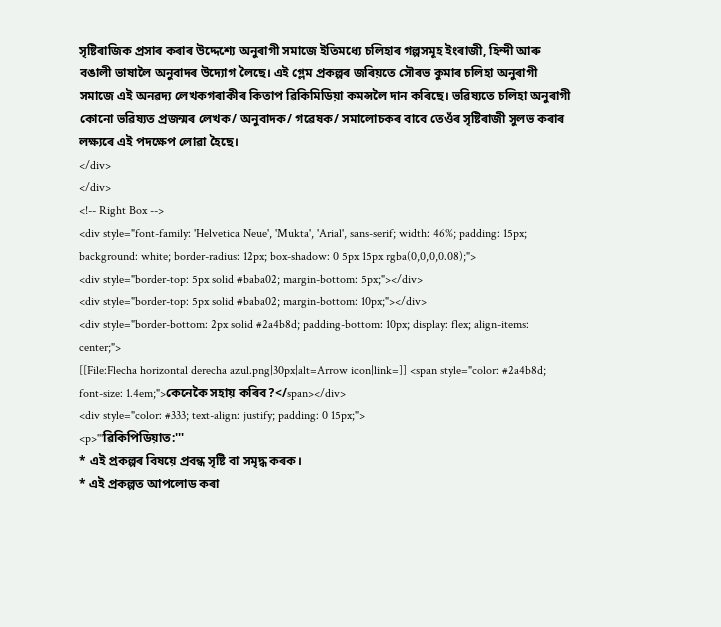সৃষ্টিৰাজিক প্ৰসাৰ কৰাৰ উদ্দেশ্যে অনুৰাগী সমাজে ইতিমধ্যে চলিহাৰ গল্পসমূহ ইংৰাজী, হিন্দী আৰু বঙালী ভাষালৈ অনুবাদৰ উদ্যোগ লৈছে। এই গ্লেম প্ৰকল্পৰ জৰিয়তে সৌৰভ কুমাৰ চলিহা অনুৰাগী সমাজে এই অনৱদ্য লেখকগৰাকীৰ কিতাপ ৱিকিমিডিয়া কমন্সলৈ দান কৰিছে। ভৱিষ্যতে চলিহা অনুৰাগী কোনো ভৱিষ্যত প্ৰজন্মৰ লেখক/ অনুবাদক/ গৱেষক/ সমালোচকৰ বাবে তেওঁৰ সৃষ্টিৰাজী সুলভ কৰাৰ লক্ষ্যৰে এই পদক্ষেপ লোৱা হৈছে।
</div>
</div>
<!-- Right Box -->
<div style="font-family: 'Helvetica Neue', 'Mukta', 'Arial', sans-serif; width: 46%; padding: 15px; background: white; border-radius: 12px; box-shadow: 0 5px 15px rgba(0,0,0,0.08);">
<div style="border-top: 5px solid #baba02; margin-bottom: 5px;"></div>
<div style="border-top: 5px solid #baba02; margin-bottom: 10px;"></div>
<div style="border-bottom: 2px solid #2a4b8d; padding-bottom: 10px; display: flex; align-items: center;">
[[File:Flecha horizontal derecha azul.png|30px|alt=Arrow icon|link=]] <span style="color: #2a4b8d; font-size: 1.4em;">কেনেকৈ সহায় কৰিব?</span></div>
<div style="color: #333; text-align: justify; padding: 0 15px;">
<p>'''ৱিকিপিডিয়াত:'''
* এই প্ৰকল্পৰ বিষয়ে প্ৰবন্ধ সৃষ্টি বা সমৃদ্ধ কৰক।
* এই প্ৰকল্পত আপলোড কৰা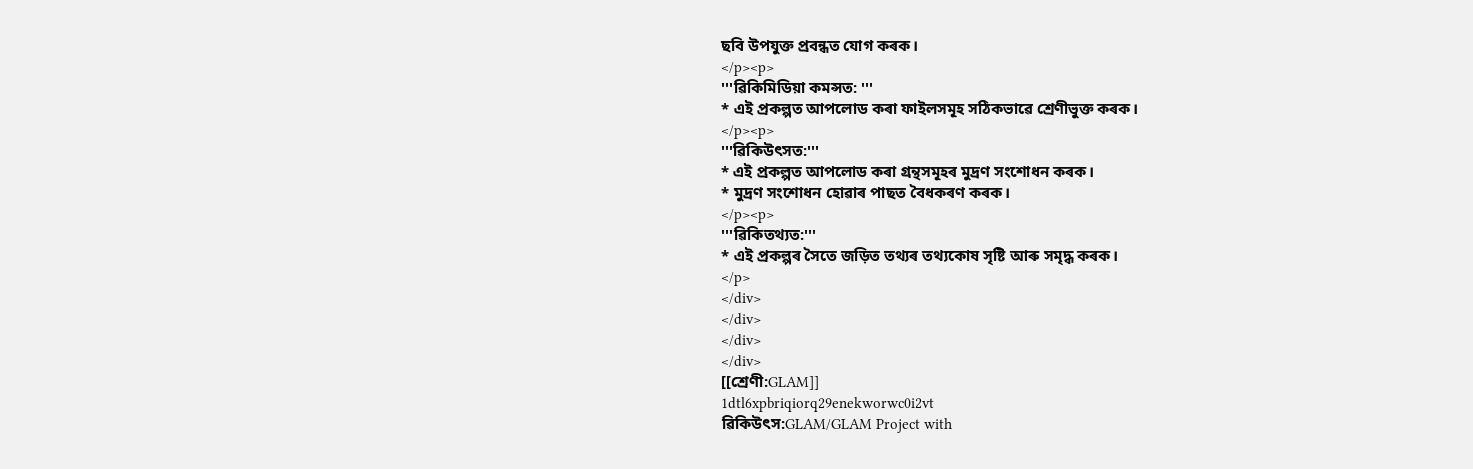ছবি উপযুক্ত প্ৰবন্ধত যোগ কৰক।
</p><p>
'''ৱিকিমিডিয়া কমন্সত: '''
* এই প্ৰকল্পত আপলোড কৰা ফাইলসমূহ সঠিকভাৱে শ্ৰেণীভুক্ত কৰক।
</p><p>
'''ৱিকিউৎসত:'''
* এই প্ৰকল্পত আপলোড কৰা গ্ৰন্থসমূহৰ মুদ্ৰণ সংশোধন কৰক।
* মুদ্ৰণ সংশোধন হোৱাৰ পাছত বৈধকৰণ কৰক।
</p><p>
'''ৱিকিতথ্যত:'''
* এই প্ৰকল্পৰ সৈতে জড়িত তথ্যৰ তথ্যকোষ সৃষ্টি আৰু সমৃদ্ধ কৰক।
</p>
</div>
</div>
</div>
</div>
[[শ্ৰেণী:GLAM]]
1dtl6xpbriqiorq29enekworwc0i2vt
ৱিকিউৎস:GLAM/GLAM Project with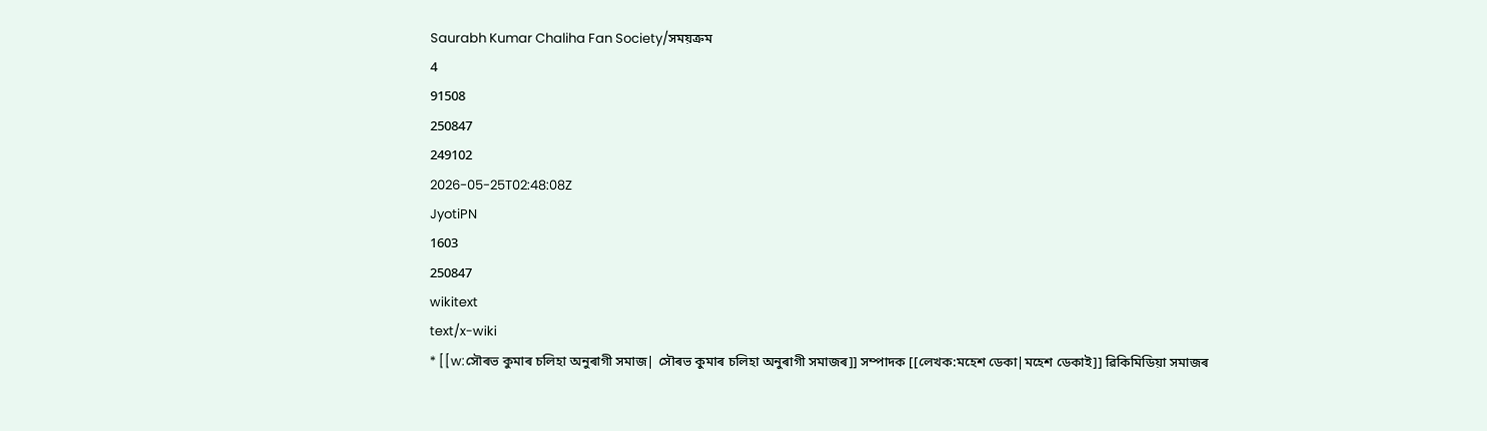Saurabh Kumar Chaliha Fan Society/সময়ক্ৰম
4
91508
250847
249102
2026-05-25T02:48:08Z
JyotiPN
1603
250847
wikitext
text/x-wiki
* [[w:সৌৰভ কুমাৰ চলিহা অনুৰাগী সমাজ| সৌৰভ কুমাৰ চলিহা অনুৰাগী সমাজৰ]] সম্পাদক [[লেখক:মহেশ ডেকা|মহেশ ডেকাই]] ৱিকিমিডিয়া সমাজৰ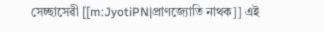সেচ্ছাসেৱী [[m:JyotiPN|প্ৰাণজ্যোতি নাথক]] এই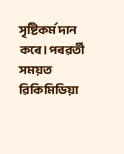সৃষ্টিকৰ্ম দান কৰে। পৰৱৰ্তী সময়ত ৱিকিমিডিয়া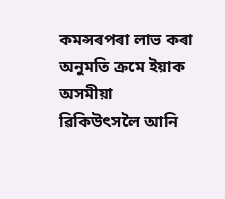কমন্সৰপৰা লাভ কৰা অনুমতি ক্ৰমে ইয়াক অসমীয়া ৱিকিউৎসলৈ আনি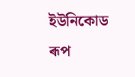ইউনিকোড ৰূপ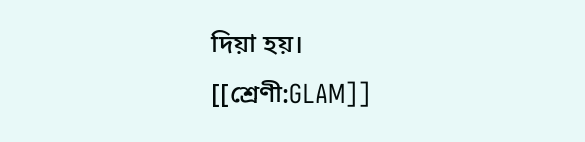দিয়া হয়।
[[শ্ৰেণী:GLAM]]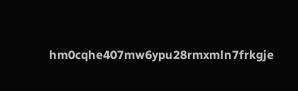hm0cqhe407mw6ypu28rmxmln7frkgje